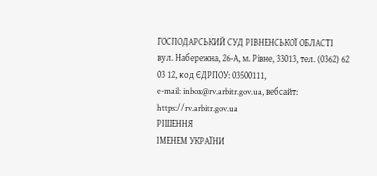ГОСПОДАРСЬКИЙ СУД РІВНЕНСЬКОЇ ОБЛАСТІ
вул. Набережна, 26-А, м. Рівне, 33013, тел. (0362) 62 03 12, код ЄДРПОУ: 03500111,
e-mail: inbox@rv.arbitr.gov.ua, вебсайт: https://rv.arbitr.gov.ua
РІШЕННЯ
ІМЕНЕМ УКРАЇНИ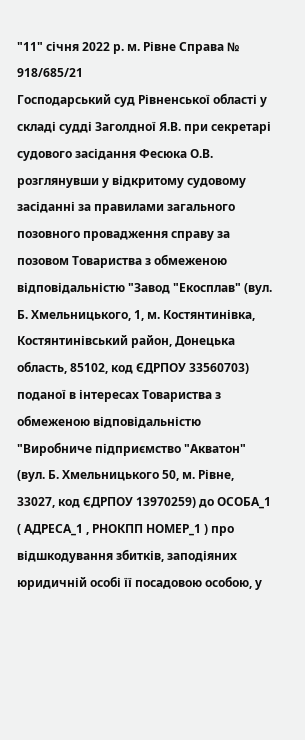"11" січня 2022 р. м. Рівне Справа № 918/685/21
Господарський суд Рівненської області у складі судді Заголдної Я.В. при секретарі судового засідання Фесюка О.В. розглянувши у відкритому судовому засіданні за правилами загального позовного провадження справу за позовом Товариства з обмеженою відповідальністю "Завод "Екосплав" (вул. Б. Хмельницького, 1, м. Костянтинівка, Костянтинівський район, Донецька область, 85102, код ЄДРПОУ 33560703) поданої в інтересах Товариства з обмеженою відповідальністю "Виробниче підприємство "Акватон" (вул. Б. Хмельницького 50, м. Рівне, 33027, код ЄДРПОУ 13970259) до ОСОБА_1 ( АДРЕСА_1 , РНОКПП НОМЕР_1 ) про відшкодування збитків, заподіяних юридичній особі її посадовою особою, у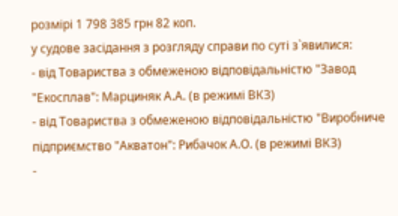розмірі 1 798 385 грн 82 коп.
у судове засідання з розгляду справи по суті з`явилися:
- від Товариства з обмеженою відповідальністю "Завод "Екосплав": Марциняк А.А. (в режимі ВКЗ)
- від Товариства з обмеженою відповідальністю "Виробниче підприємство "Акватон": Рибачок А.О. (в режимі ВКЗ)
-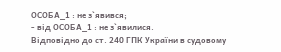ОСОБА_1 : не з`явився;
- від ОСОБА_1 : не з`явилися.
Відповідно до ст. 240 ГПК України в судовому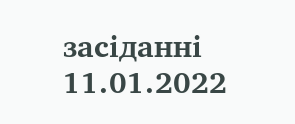засіданні 11.01.2022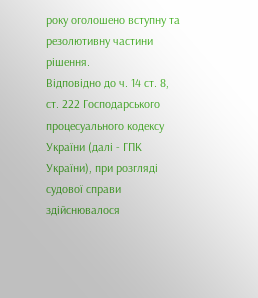року оголошено вступну та резолютивну частини рішення.
Відповідно до ч. 14 ст. 8, ст. 222 Господарського процесуального кодексу України (далі - ГПК України), при розгляді судової справи здійснювалося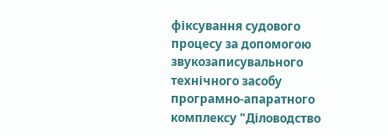фіксування судового процесу за допомогою звукозаписувального технічного засобу програмно-апаратного комплексу "Діловодство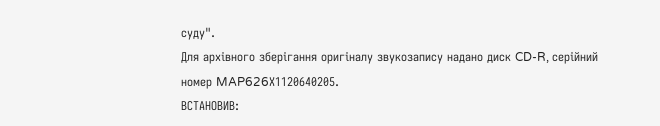суду".
Для архівного зберігання оригіналу звукозапису надано диск CD-R, серійний номер MAP626Х1120640205.
ВСТАНОВИВ: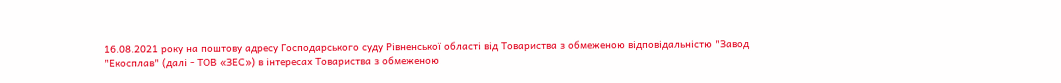16.08.2021 року на поштову адресу Господарського суду Рівненської області від Товариства з обмеженою відповідальністю "Завод "Екосплав" (далі - ТОВ «ЗЕС») в інтересах Товариства з обмеженою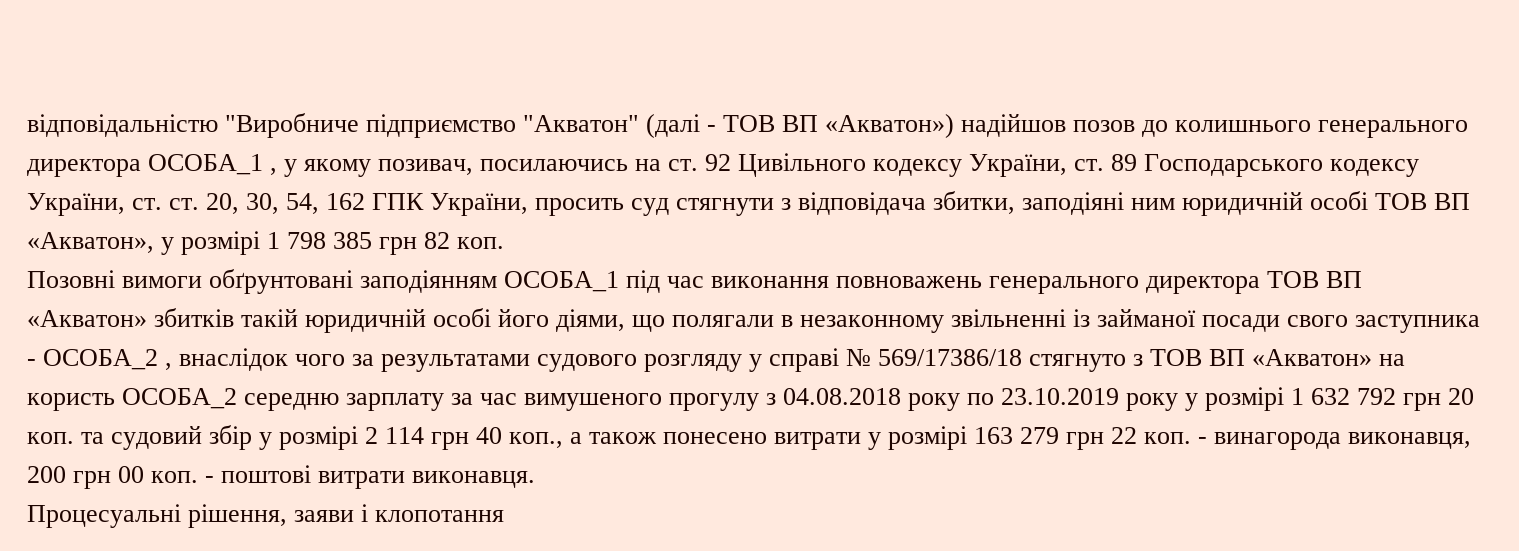відповідальністю "Виробниче підприємство "Акватон" (далі - ТОВ ВП «Акватон») надійшов позов до колишнього генерального директора ОСОБА_1 , у якому позивач, посилаючись на ст. 92 Цивільного кодексу України, ст. 89 Господарського кодексу України, ст. ст. 20, 30, 54, 162 ГПК України, просить суд стягнути з відповідача збитки, заподіяні ним юридичній особі ТОВ ВП «Акватон», у розмірі 1 798 385 грн 82 коп.
Позовні вимоги обґрунтовані заподіянням ОСОБА_1 під час виконання повноважень генерального директора ТОВ ВП «Акватон» збитків такій юридичній особі його діями, що полягали в незаконному звільненні із займаної посади свого заступника - ОСОБА_2 , внаслідок чого за результатами судового розгляду у справі № 569/17386/18 стягнуто з ТОВ ВП «Акватон» на користь ОСОБА_2 середню зарплату за час вимушеного прогулу з 04.08.2018 року по 23.10.2019 року у розмірі 1 632 792 грн 20 коп. та судовий збір у розмірі 2 114 грн 40 коп., а також понесено витрати у розмірі 163 279 грн 22 коп. - винагорода виконавця, 200 грн 00 коп. - поштові витрати виконавця.
Процесуальні рішення, заяви і клопотання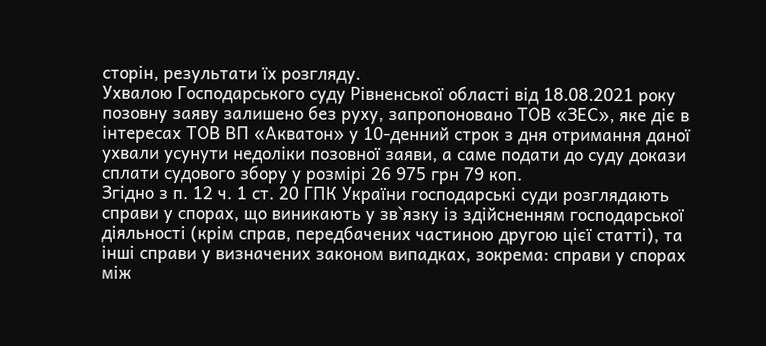сторін, результати їх розгляду.
Ухвалою Господарського суду Рівненської області від 18.08.2021 року позовну заяву залишено без руху, запропоновано ТОВ «ЗЕС», яке діє в інтересах ТОВ ВП «Акватон» у 10-денний строк з дня отримання даної ухвали усунути недоліки позовної заяви, а саме подати до суду докази сплати судового збору у розмірі 26 975 грн 79 коп.
Згідно з п. 12 ч. 1 ст. 20 ГПК України господарські суди розглядають справи у спорах, що виникають у зв`язку із здійсненням господарської діяльності (крім справ, передбачених частиною другою цієї статті), та інші справи у визначених законом випадках, зокрема: справи у спорах між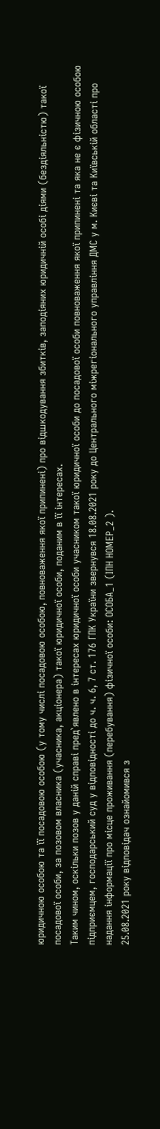юридичною особою та її посадовою особою (у тому числі посадовою особою, повноваження якої припинені) про відшкодування збитків, заподіяних юридичній особі діями (бездіяльністю) такої посадової особи, за позовом власника (учасника, акціонера) такої юридичної особи, поданим в її інтересах.
Таким чином, оскільки позов у даній справі пред`явлено в інтересах юридичної особи учасником такої юридичної особи до посадової особи повноваження якої припинені та яка не є фізичною особою підприємцем, господарський суд у відповідності до ч. ч. 6, 7 ст. 176 ГПК України звернувся 18.08.2021 року до Центрального міжрегіонального управління ДМС у м. Києві та Київській області про надання інформації про місце проживання (перебування) фізичної особи: ОСОБА_1 (ІПН НОМЕР_2 ).
25.08.2021 року відповідач ознайомився з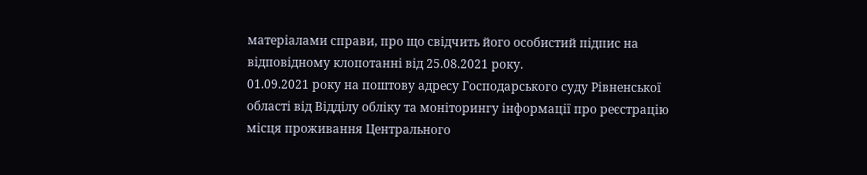матеріалами справи, про що свідчить його особистий підпис на відповідному клопотанні від 25.08.2021 року.
01.09.2021 року на поштову адресу Господарського суду Рівненської області від Відділу обліку та моніторингу інформації про реєстрацію місця проживання Центрального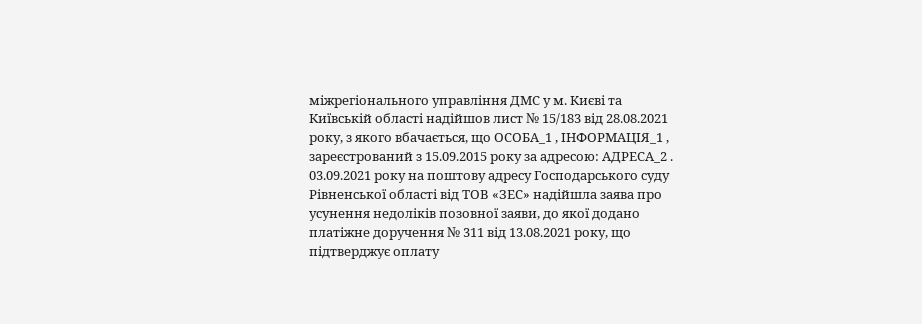міжрегіонального управління ДМС у м. Києві та Київській області надійшов лист № 15/183 від 28.08.2021 року, з якого вбачається, що ОСОБА_1 , ІНФОРМАЦІЯ_1 , зареєстрований з 15.09.2015 року за адресою: АДРЕСА_2 .
03.09.2021 року на поштову адресу Господарського суду Рівненської області від ТОВ «ЗЕС» надійшла заява про усунення недоліків позовної заяви, до якої додано платіжне доручення № 311 від 13.08.2021 року, що підтверджує оплату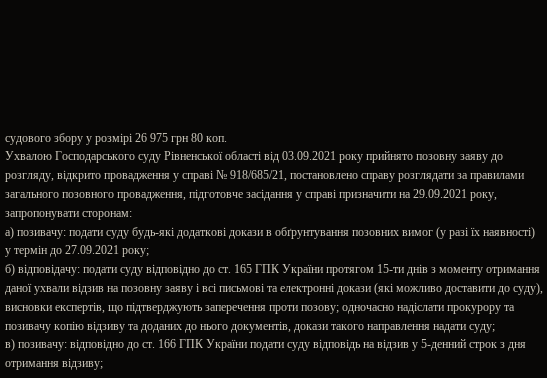судового збору у розмірі 26 975 грн 80 коп.
Ухвалою Господарського суду Рівненської області від 03.09.2021 року прийнято позовну заяву до розгляду, відкрито провадження у справі № 918/685/21, постановлено справу розглядати за правилами загального позовного провадження, підготовче засідання у справі призначити на 29.09.2021 року, запропонувати сторонам:
а) позивачу: подати суду будь-які додаткові докази в обґрунтування позовних вимог (у разі їх наявності) у термін до 27.09.2021 року;
б) відповідачу: подати суду відповідно до ст. 165 ГПК України протягом 15-ти днів з моменту отримання даної ухвали відзив на позовну заяву і всі письмові та електронні докази (які можливо доставити до суду), висновки експертів, що підтверджують заперечення проти позову; одночасно надіслати прокурору та позивачу копію відзиву та доданих до нього документів, докази такого направлення надати суду;
в) позивачу: відповідно до ст. 166 ГПК України подати суду відповідь на відзив у 5-денний строк з дня отримання відзиву;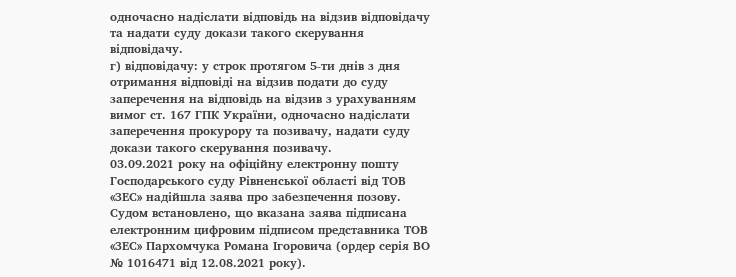одночасно надіслати відповідь на відзив відповідачу та надати суду докази такого скерування відповідачу.
г) відповідачу: у строк протягом 5-ти днів з дня отримання відповіді на відзив подати до суду заперечення на відповідь на відзив з урахуванням вимог ст. 167 ГПК України, одночасно надіслати заперечення прокурору та позивачу, надати суду докази такого скерування позивачу.
03.09.2021 року на офіційну електронну пошту Господарського суду Рівненської області від ТОВ «ЗЕС» надійшла заява про забезпечення позову.
Судом встановлено, що вказана заява підписана електронним цифровим підписом представника ТОВ «ЗЕС» Пархомчука Романа Ігоровича (ордер серія ВО № 1016471 від 12.08.2021 року).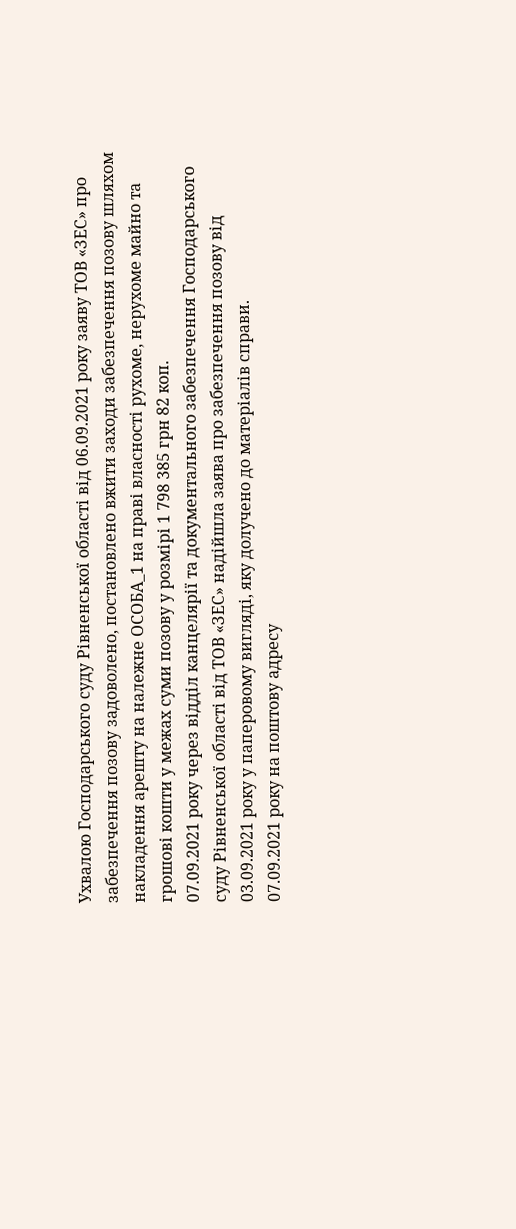Ухвалою Господарського суду Рівненської області від 06.09.2021 року заяву ТОВ «ЗЕС» про забезпечення позову задоволено, постановлено вжити заходи забезпечення позову шляхом накладення арешту на належне ОСОБА_1 на праві власності рухоме, нерухоме майно та грошові кошти у межах суми позову у розмірі 1 798 385 грн 82 коп.
07.09.2021 року через відділ канцелярії та документального забезпечення Господарського суду Рівненської області від ТОВ «ЗЕС» надійшла заява про забезпечення позову від 03.09.2021 року у паперовому вигляді, яку долучено до матеріалів справи.
07.09.2021 року на поштову адресу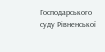Господарського суду Рівненської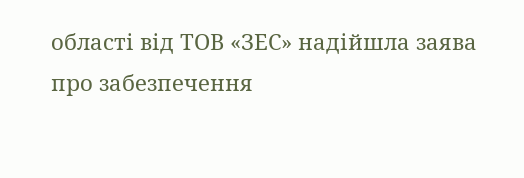області від ТОВ «ЗЕС» надійшла заява про забезпечення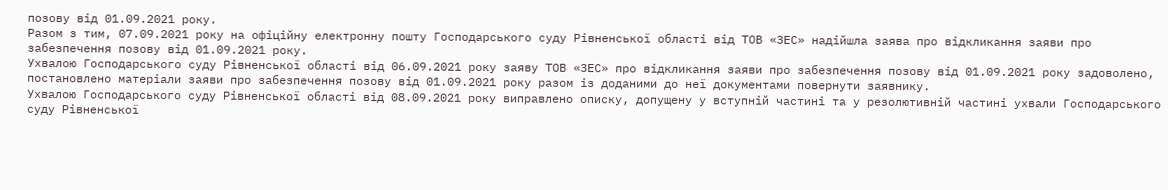позову від 01.09.2021 року.
Разом з тим, 07.09.2021 року на офіційну електронну пошту Господарського суду Рівненської області від ТОВ «ЗЕС» надійшла заява про відкликання заяви про забезпечення позову від 01.09.2021 року.
Ухвалою Господарського суду Рівненської області від 06.09.2021 року заяву ТОВ «ЗЕС» про відкликання заяви про забезпечення позову від 01.09.2021 року задоволено, постановлено матеріали заяви про забезпечення позову від 01.09.2021 року разом із доданими до неї документами повернути заявнику.
Ухвалою Господарського суду Рівненської області від 08.09.2021 року виправлено описку, допущену у вступній частині та у резолютивній частині ухвали Господарського суду Рівненської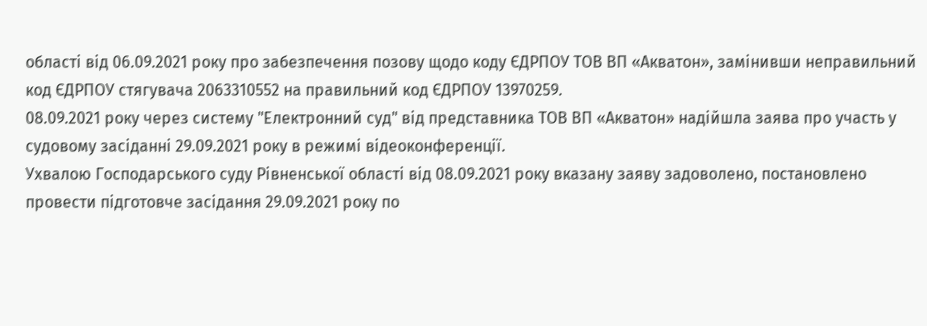області від 06.09.2021 року про забезпечення позову щодо коду ЄДРПОУ ТОВ ВП «Акватон», замінивши неправильний код ЄДРПОУ стягувача 2063310552 на правильний код ЄДРПОУ 13970259.
08.09.2021 року через систему "Електронний суд" від представника ТОВ ВП «Акватон» надійшла заява про участь у судовому засіданні 29.09.2021 року в режимі відеоконференції.
Ухвалою Господарського суду Рівненської області від 08.09.2021 року вказану заяву задоволено, постановлено провести підготовче засідання 29.09.2021 року по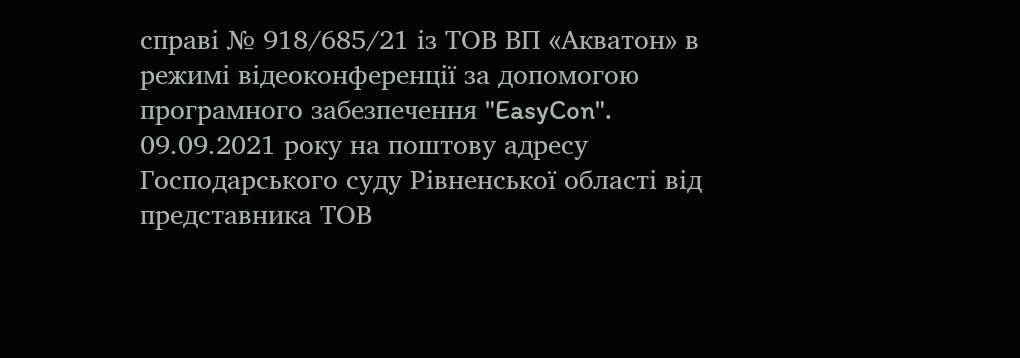справі № 918/685/21 із ТОВ ВП «Акватон» в режимі відеоконференції за допомогою програмного забезпечення "EasyCon".
09.09.2021 року на поштову адресу Господарського суду Рівненської області від представника ТОВ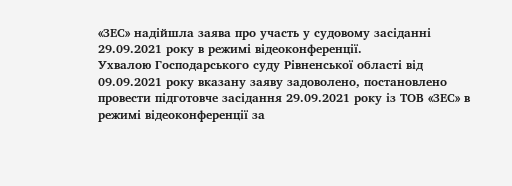«ЗЕС» надійшла заява про участь у судовому засіданні 29.09.2021 року в режимі відеоконференції.
Ухвалою Господарського суду Рівненської області від 09.09.2021 року вказану заяву задоволено, постановлено провести підготовче засідання 29.09.2021 року із ТОВ «ЗЕС» в режимі відеоконференції за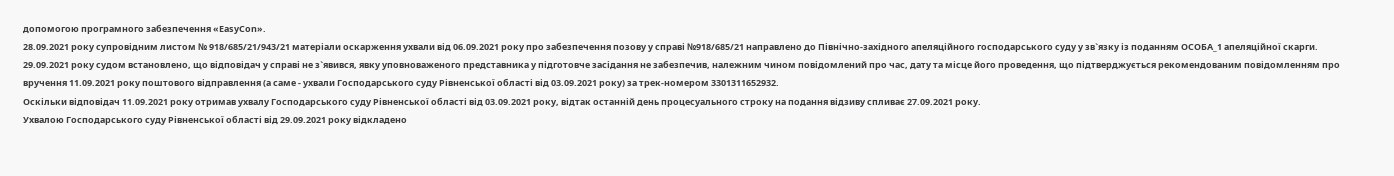допомогою програмного забезпечення «EasyCon».
28.09.2021 року супровідним листом № 918/685/21/943/21 матеріали оскарження ухвали від 06.09.2021 року про забезпечення позову у справі №918/685/21 направлено до Північно-західного апеляційного господарського суду у зв`язку із поданням ОСОБА_1 апеляційної скарги.
29.09.2021 року судом встановлено, що відповідач у справі не з`явився, явку уповноваженого представника у підготовче засідання не забезпечив, належним чином повідомлений про час, дату та місце його проведення, що підтверджується рекомендованим повідомленням про вручення 11.09.2021 року поштового відправлення (а саме - ухвали Господарського суду Рівненської області від 03.09.2021 року) за трек-номером 3301311652932.
Оскільки відповідач 11.09.2021 року отримав ухвалу Господарського суду Рівненської області від 03.09.2021 року, відтак останній день процесуального строку на подання відзиву спливає 27.09.2021 року.
Ухвалою Господарського суду Рівненської області від 29.09.2021 року відкладено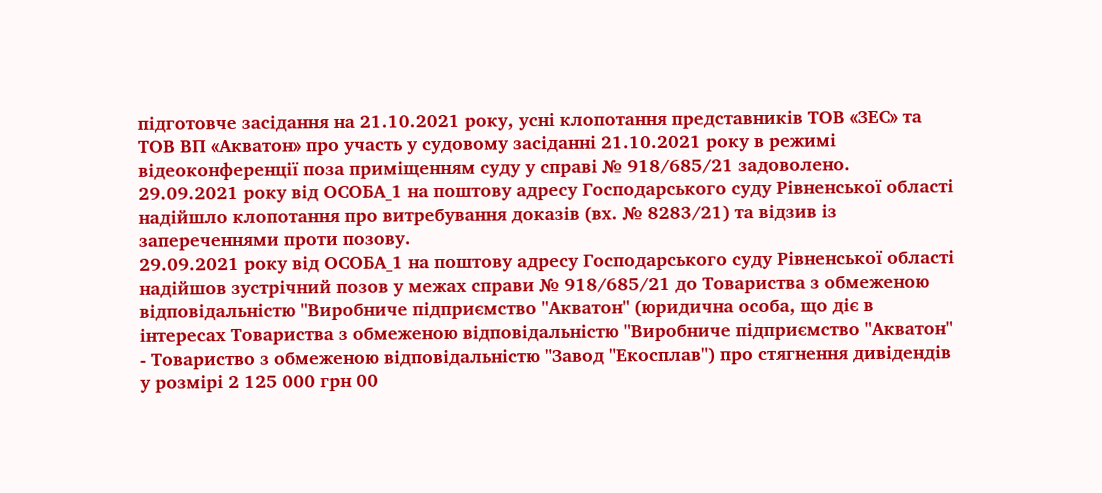підготовче засідання на 21.10.2021 року, усні клопотання представників ТОВ «ЗЕС» та ТОВ ВП «Акватон» про участь у судовому засіданні 21.10.2021 року в режимі відеоконференції поза приміщенням суду у справі № 918/685/21 задоволено.
29.09.2021 року від ОСОБА_1 на поштову адресу Господарського суду Рівненської області надійшло клопотання про витребування доказів (вх. № 8283/21) та відзив із запереченнями проти позову.
29.09.2021 року від ОСОБА_1 на поштову адресу Господарського суду Рівненської області надійшов зустрічний позов у межах справи № 918/685/21 до Товариства з обмеженою відповідальністю "Виробниче підприємство "Акватон" (юридична особа, що діє в інтересах Товариства з обмеженою відповідальністю "Виробниче підприємство "Акватон" - Товариство з обмеженою відповідальністю "Завод "Екосплав") про стягнення дивідендів у розмірі 2 125 000 грн 00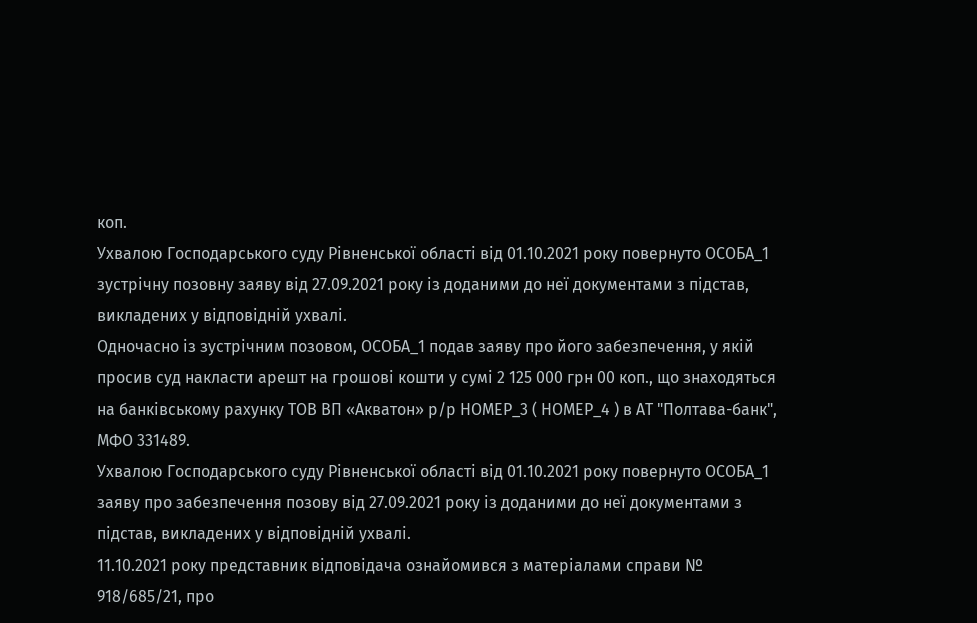коп.
Ухвалою Господарського суду Рівненської області від 01.10.2021 року повернуто ОСОБА_1 зустрічну позовну заяву від 27.09.2021 року із доданими до неї документами з підстав, викладених у відповідній ухвалі.
Одночасно із зустрічним позовом, ОСОБА_1 подав заяву про його забезпечення, у якій просив суд накласти арешт на грошові кошти у сумі 2 125 000 грн 00 коп., що знаходяться на банківському рахунку ТОВ ВП «Акватон» р/р НОМЕР_3 ( НОМЕР_4 ) в АТ "Полтава-банк", МФО 331489.
Ухвалою Господарського суду Рівненської області від 01.10.2021 року повернуто ОСОБА_1 заяву про забезпечення позову від 27.09.2021 року із доданими до неї документами з підстав, викладених у відповідній ухвалі.
11.10.2021 року представник відповідача ознайомився з матеріалами справи № 918/685/21, про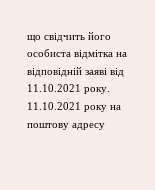що свідчить його особиста відмітка на відповідній заяві від 11.10.2021 року.
11.10.2021 року на поштову адресу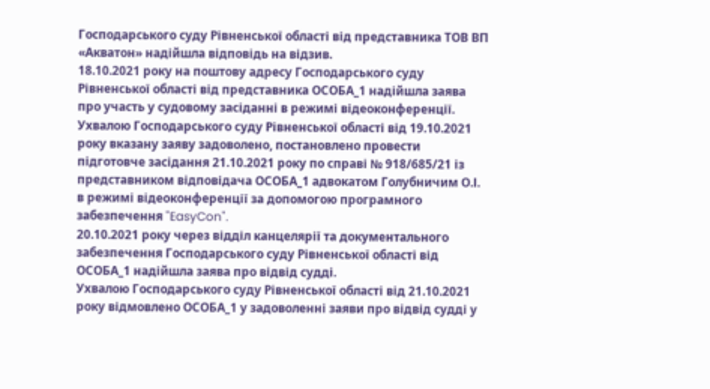Господарського суду Рівненської області від представника ТОВ ВП «Акватон» надійшла відповідь на відзив.
18.10.2021 року на поштову адресу Господарського суду Рівненської області від представника ОСОБА_1 надійшла заява про участь у судовому засіданні в режимі відеоконференції.
Ухвалою Господарського суду Рівненської області від 19.10.2021 року вказану заяву задоволено, постановлено провести підготовче засідання 21.10.2021 року по справі № 918/685/21 із представником відповідача ОСОБА_1 адвокатом Голубничим О.І. в режимі відеоконференції за допомогою програмного забезпечення "EasyCon".
20.10.2021 року через відділ канцелярії та документального забезпечення Господарського суду Рівненської області від ОСОБА_1 надійшла заява про відвід судді.
Ухвалою Господарського суду Рівненської області від 21.10.2021 року відмовлено ОСОБА_1 у задоволенні заяви про відвід судді у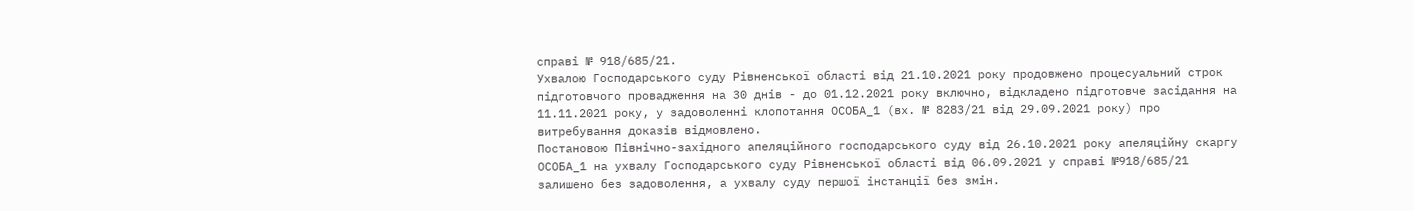справі № 918/685/21.
Ухвалою Господарського суду Рівненської області від 21.10.2021 року продовжено процесуальний строк підготовчого провадження на 30 днів - до 01.12.2021 року включно, відкладено підготовче засідання на 11.11.2021 року, у задоволенні клопотання ОСОБА_1 (вх. № 8283/21 від 29.09.2021 року) про витребування доказів відмовлено.
Постановою Північно-західного апеляційного господарського суду від 26.10.2021 року апеляційну скаргу ОСОБА_1 на ухвалу Господарського суду Рівненської області від 06.09.2021 у справі №918/685/21 залишено без задоволення, а ухвалу суду першої інстанції без змін.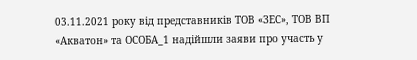03.11.2021 року від представників ТОВ «ЗЕС», ТОВ ВП «Акватон» та ОСОБА_1 надійшли заяви про участь у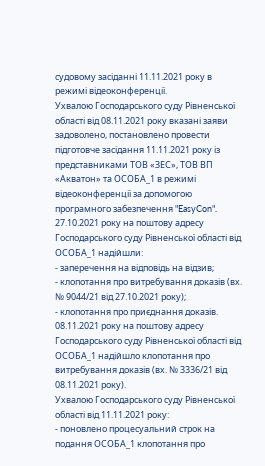судовому засіданні 11.11.2021 року в режимі відеоконференції.
Ухвалою Господарського суду Рівненської області від 08.11.2021 року вказані заяви задоволено, постановлено провести підготовче засідання 11.11.2021 року із представниками ТОВ «ЗЕС», ТОВ ВП «Акватон» та ОСОБА_1 в режимі відеоконференції за допомогою програмного забезпечення "EasyCon".
27.10.2021 року на поштову адресу Господарського суду Рівненської області від ОСОБА_1 надійшли:
- заперечення на відповідь на відзив;
- клопотання про витребування доказів (вх. № 9044/21 від 27.10.2021 року);
- клопотання про приєднання доказів.
08.11.2021 року на поштову адресу Господарського суду Рівненської області від ОСОБА_1 надійшло клопотання про витребування доказів (вх. № 3336/21 від 08.11.2021 року).
Ухвалою Господарського суду Рівненської області від 11.11.2021 року:
- поновлено процесуальний строк на подання ОСОБА_1 клопотання про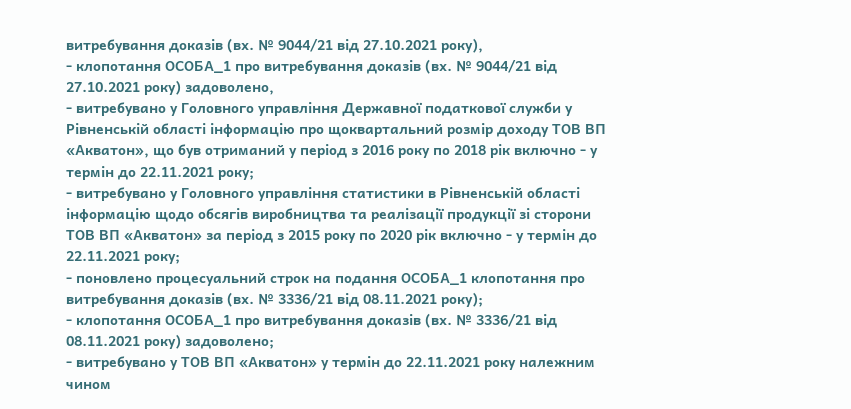витребування доказів (вх. № 9044/21 від 27.10.2021 року),
- клопотання ОСОБА_1 про витребування доказів (вх. № 9044/21 від 27.10.2021 року) задоволено,
- витребувано у Головного управління Державної податкової служби у Рівненській області інформацію про щоквартальний розмір доходу ТОВ ВП «Акватон», що був отриманий у період з 2016 року по 2018 рік включно - у термін до 22.11.2021 року;
- витребувано у Головного управління статистики в Рівненській області інформацію щодо обсягів виробництва та реалізації продукції зі сторони ТОВ ВП «Акватон» за період з 2015 року по 2020 рік включно - у термін до 22.11.2021 року;
- поновлено процесуальний строк на подання ОСОБА_1 клопотання про витребування доказів (вх. № 3336/21 від 08.11.2021 року);
- клопотання ОСОБА_1 про витребування доказів (вх. № 3336/21 від 08.11.2021 року) задоволено;
- витребувано у ТОВ ВП «Акватон» у термін до 22.11.2021 року належним чином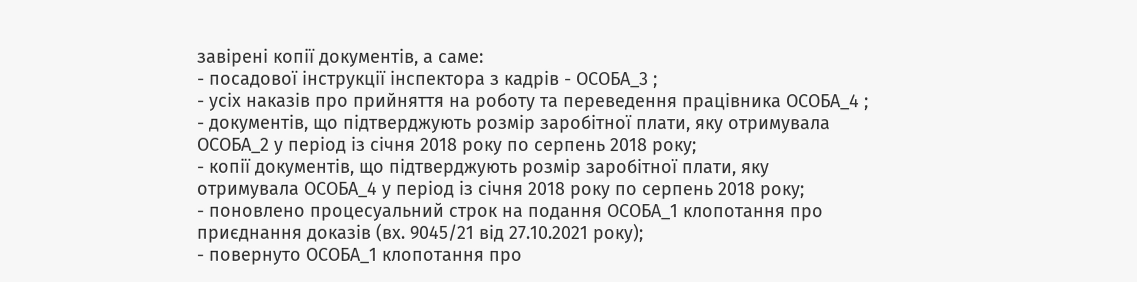завірені копії документів, а саме:
- посадової інструкції інспектора з кадрів - ОСОБА_3 ;
- усіх наказів про прийняття на роботу та переведення працівника ОСОБА_4 ;
- документів, що підтверджують розмір заробітної плати, яку отримувала ОСОБА_2 у період із січня 2018 року по серпень 2018 року;
- копії документів, що підтверджують розмір заробітної плати, яку отримувала ОСОБА_4 у період із січня 2018 року по серпень 2018 року;
- поновлено процесуальний строк на подання ОСОБА_1 клопотання про приєднання доказів (вх. 9045/21 від 27.10.2021 року);
- повернуто ОСОБА_1 клопотання про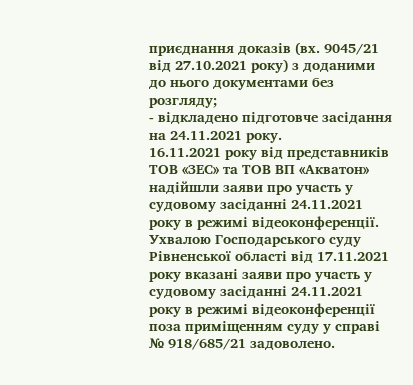приєднання доказів (вх. 9045/21 від 27.10.2021 року) з доданими до нього документами без розгляду;
- відкладено підготовче засідання на 24.11.2021 року.
16.11.2021 року від представників ТОВ «ЗЕС» та ТОВ ВП «Акватон» надійшли заяви про участь у судовому засіданні 24.11.2021 року в режимі відеоконференції.
Ухвалою Господарського суду Рівненської області від 17.11.2021 року вказані заяви про участь у судовому засіданні 24.11.2021 року в режимі відеоконференції поза приміщенням суду у справі № 918/685/21 задоволено.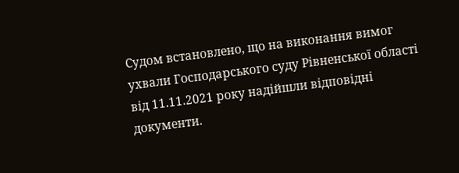Судом встановлено, що на виконання вимог ухвали Господарського суду Рівненської області від 11.11.2021 року надійшли відповідні документи.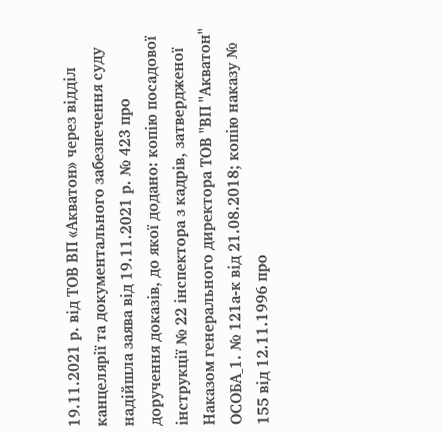19.11.2021 р. від ТОВ ВП «Акватон» через відділ канцелярії та документального забезпечення суду надійшла заява від 19.11.2021 р. № 423 про доручення доказів, до якої додано: копію посадової інструкції № 22 інспектора з кадрів, затвердженої Наказом генерального директора ТОВ "ВП "Акватон" ОСОБА_1. № 121а-к від 21.08.2018; копію наказу № 155 від 12.11.1996 про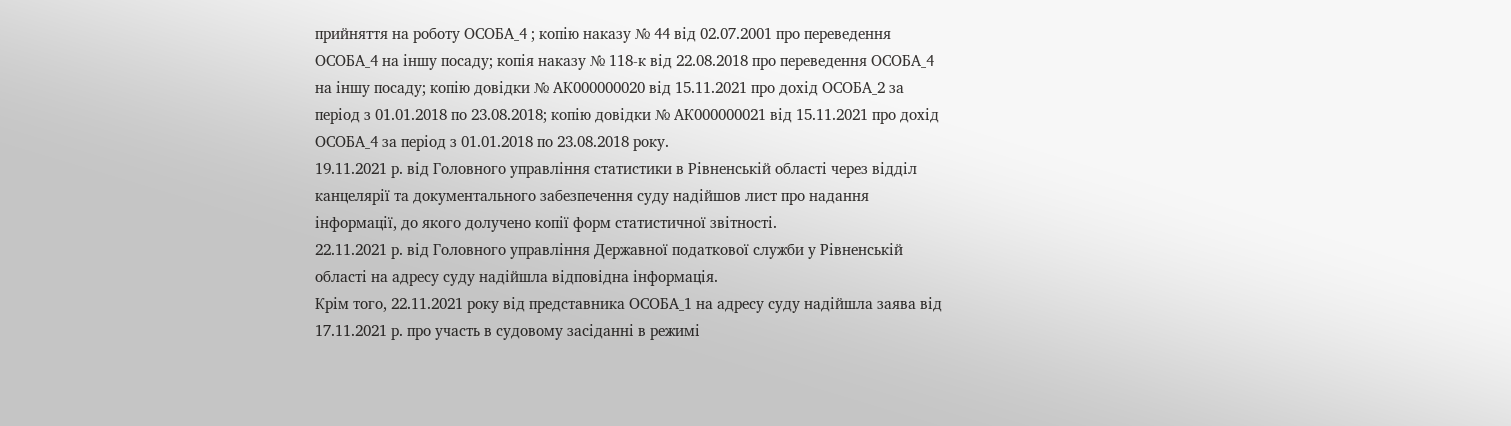прийняття на роботу ОСОБА_4 ; копію наказу № 44 від 02.07.2001 про переведення ОСОБА_4 на іншу посаду; копія наказу № 118-к від 22.08.2018 про переведення ОСОБА_4 на іншу посаду; копію довідки № АК000000020 від 15.11.2021 про дохід ОСОБА_2 за період з 01.01.2018 по 23.08.2018; копію довідки № АК000000021 від 15.11.2021 про дохід ОСОБА_4 за період з 01.01.2018 по 23.08.2018 року.
19.11.2021 р. від Головного управління статистики в Рівненській області через відділ канцелярії та документального забезпечення суду надійшов лист про надання інформації, до якого долучено копії форм статистичної звітності.
22.11.2021 р. від Головного управління Державної податкової служби у Рівненській області на адресу суду надійшла відповідна інформація.
Крім того, 22.11.2021 року від представника ОСОБА_1 на адресу суду надійшла заява від 17.11.2021 р. про участь в судовому засіданні в режимі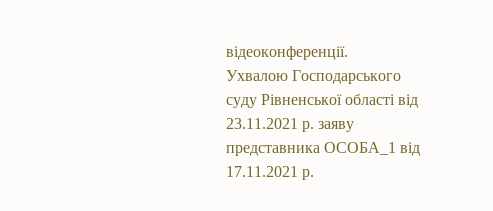відеоконференції.
Ухвалою Господарського суду Рівненської області від 23.11.2021 р. заяву представника ОСОБА_1 від 17.11.2021 р.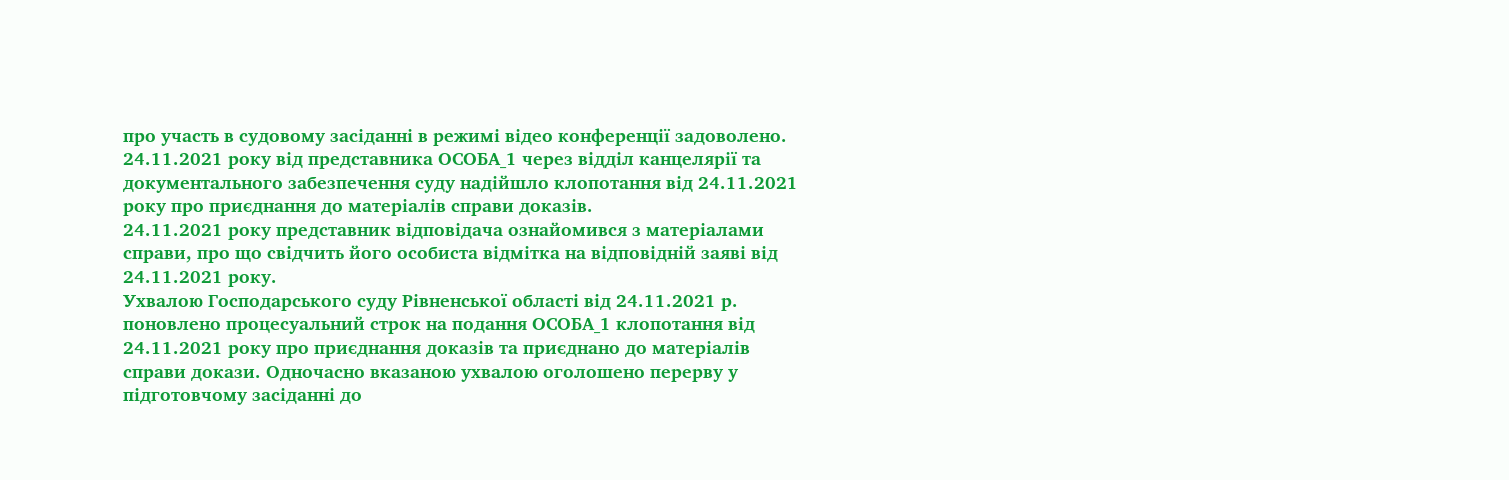про участь в судовому засіданні в режимі відео конференції задоволено.
24.11.2021 року від представника ОСОБА_1 через відділ канцелярії та документального забезпечення суду надійшло клопотання від 24.11.2021 року про приєднання до матеріалів справи доказів.
24.11.2021 року представник відповідача ознайомився з матеріалами справи, про що свідчить його особиста відмітка на відповідній заяві від 24.11.2021 року.
Ухвалою Господарського суду Рівненської області від 24.11.2021 р. поновлено процесуальний строк на подання ОСОБА_1 клопотання від 24.11.2021 року про приєднання доказів та приєднано до матеріалів справи докази. Одночасно вказаною ухвалою оголошено перерву у підготовчому засіданні до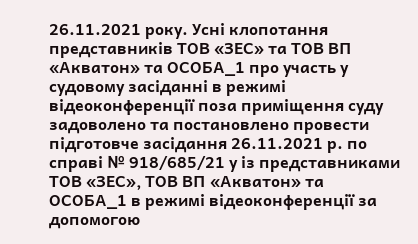26.11.2021 року. Усні клопотання представників ТОВ «ЗЕС» та ТОВ ВП «Акватон» та ОСОБА_1 про участь у судовому засіданні в режимі відеоконференції поза приміщення суду задоволено та постановлено провести підготовче засідання 26.11.2021 р. по справі № 918/685/21 у із представниками ТОВ «ЗЕС», ТОВ ВП «Акватон» та ОСОБА_1 в режимі відеоконференції за допомогою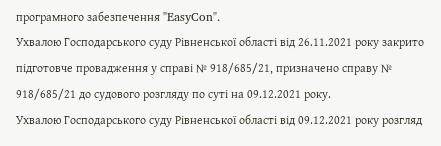програмного забезпечення "EasyCon".
Ухвалою Господарського суду Рівненської області від 26.11.2021 року закрито підготовче провадження у справі № 918/685/21, призначено справу № 918/685/21 до судового розгляду по суті на 09.12.2021 року.
Ухвалою Господарського суду Рівненської області від 09.12.2021 року розгляд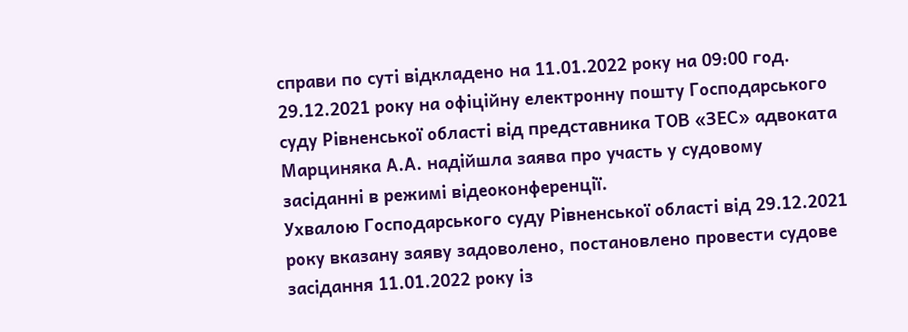справи по суті відкладено на 11.01.2022 року на 09:00 год.
29.12.2021 року на офіційну електронну пошту Господарського суду Рівненської області від представника ТОВ «ЗЕС» адвоката Марциняка А.А. надійшла заява про участь у судовому засіданні в режимі відеоконференції.
Ухвалою Господарського суду Рівненської області від 29.12.2021 року вказану заяву задоволено, постановлено провести судове засідання 11.01.2022 року із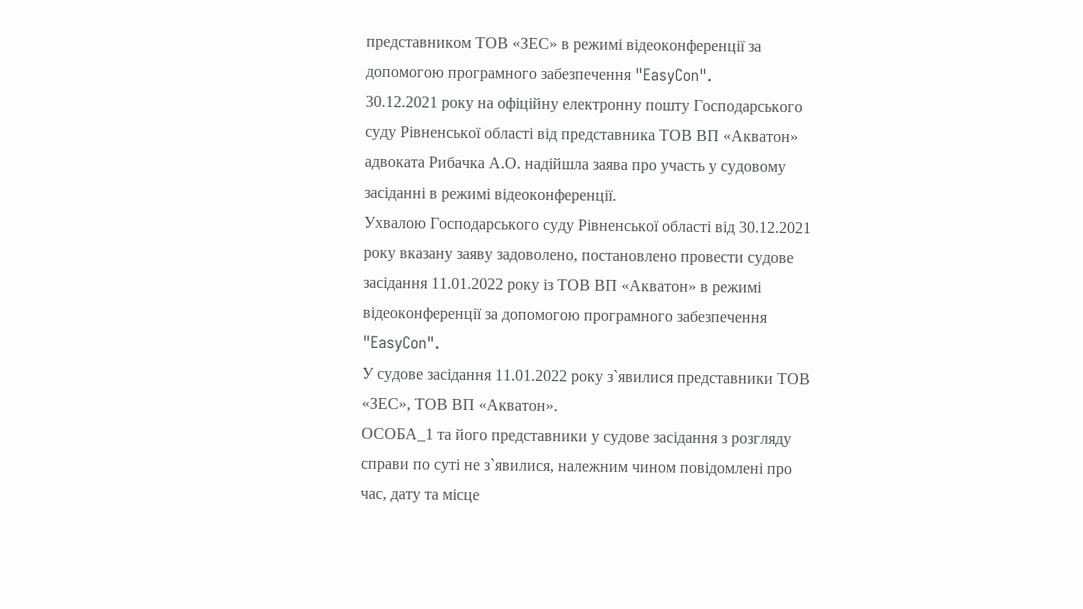представником ТОВ «ЗЕС» в режимі відеоконференції за допомогою програмного забезпечення "EasyCon".
30.12.2021 року на офіційну електронну пошту Господарського суду Рівненської області від представника ТОВ ВП «Акватон» адвоката Рибачка А.О. надійшла заява про участь у судовому засіданні в режимі відеоконференції.
Ухвалою Господарського суду Рівненської області від 30.12.2021 року вказану заяву задоволено, постановлено провести судове засідання 11.01.2022 року із ТОВ ВП «Акватон» в режимі відеоконференції за допомогою програмного забезпечення "EasyCon".
У судове засідання 11.01.2022 року з`явилися представники ТОВ «ЗЕС», ТОВ ВП «Акватон».
ОСОБА_1 та його представники у судове засідання з розгляду справи по суті не з`явилися, належним чином повідомлені про час, дату та місце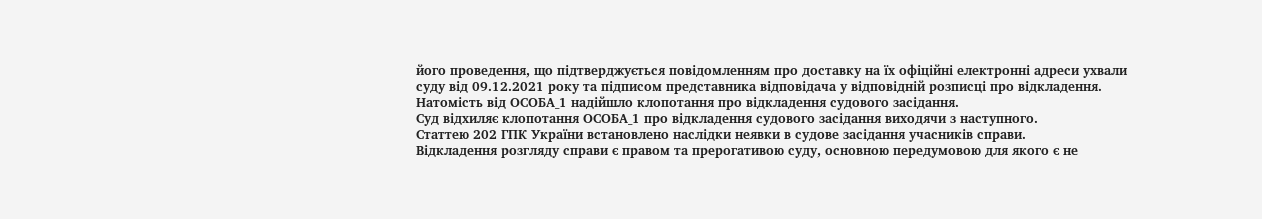його проведення, що підтверджується повідомленням про доставку на їх офіційні електронні адреси ухвали суду від 09.12.2021 року та підписом представника відповідача у відповідній розписці про відкладення.
Натомість від ОСОБА_1 надійшло клопотання про відкладення судового засідання.
Суд відхиляє клопотання ОСОБА_1 про відкладення судового засідання виходячи з наступного.
Статтею 202 ГПК України встановлено наслідки неявки в судове засідання учасників справи.
Відкладення розгляду справи є правом та прерогативою суду, основною передумовою для якого є не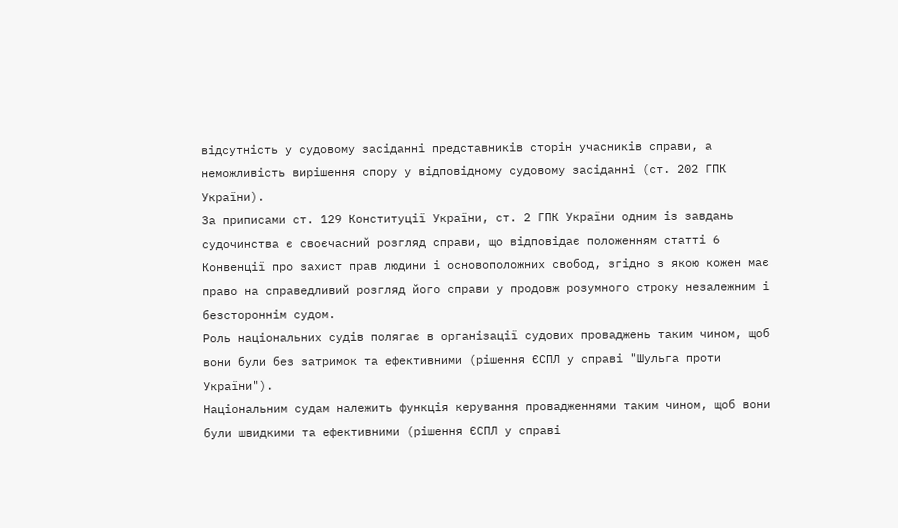відсутність у судовому засіданні представників сторін учасників справи, а неможливість вирішення спору у відповідному судовому засіданні (ст. 202 ГПК України).
За приписами ст. 129 Конституції України, ст. 2 ГПК України одним із завдань судочинства є своєчасний розгляд справи, що відповідає положенням статті 6 Конвенції про захист прав людини і основоположних свобод, згідно з якою кожен має право на справедливий розгляд його справи у продовж розумного строку незалежним і безстороннім судом.
Роль національних судів полягає в організації судових проваджень таким чином, щоб вони були без затримок та ефективними (рішення ЄСПЛ у справі "Шульга проти України").
Національним судам належить функція керування провадженнями таким чином, щоб вони були швидкими та ефективними (рішення ЄСПЛ у справі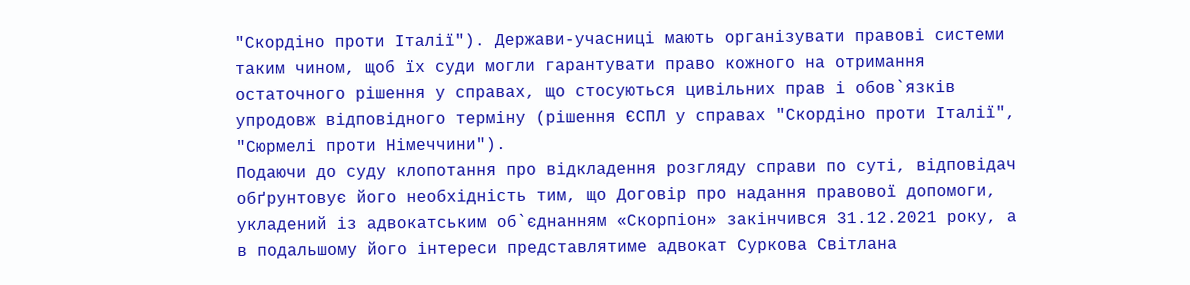"Скордіно проти Італії"). Держави-учасниці мають організувати правові системи таким чином, щоб їх суди могли гарантувати право кожного на отримання остаточного рішення у справах, що стосуються цивільних прав і обов`язків упродовж відповідного терміну (рішення ЄСПЛ у справах "Скордіно проти Італії", "Сюрмелі проти Німеччини").
Подаючи до суду клопотання про відкладення розгляду справи по суті, відповідач обґрунтовує його необхідність тим, що Договір про надання правової допомоги, укладений із адвокатським об`єднанням «Скорпіон» закінчився 31.12.2021 року, а в подальшому його інтереси представлятиме адвокат Суркова Світлана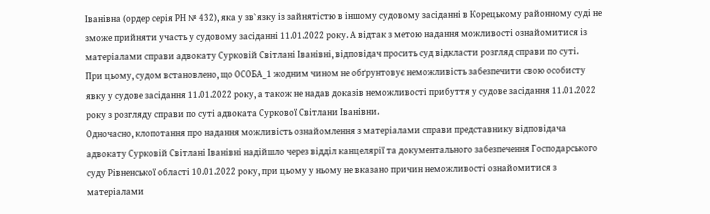Іванівна (ордер серія РН № 432), яка у зв`язку із зайнятістю в іншому судовому засіданні в Корецькому районному суді не зможе прийняти участь у судовому засіданні 11.01.2022 року. А відтак з метою надання можливості ознайомитися із матеріалами справи адвокату Сурковій Світлані Іванівні, відповідач просить суд відкласти розгляд справи по суті.
При цьому, судом встановлено, що ОСОБА_1 жодним чином не обґрунтовує неможливість забезпечити свою особисту явку у судове засідання 11.01.2022 року, а також не надав доказів неможливості прибуття у судове засідання 11.01.2022 року з розгляду справи по суті адвоката Суркової Світлани Іванівни.
Одночасно, клопотання про надання можливість ознайомлення з матеріалами справи представнику відповідача адвокату Сурковій Світлані Іванівні надійшло через відділ канцелярії та документального забезпечення Господарського суду Рівненської області 10.01.2022 року, при цьому у ньому не вказано причин неможливості ознайомитися з матеріалами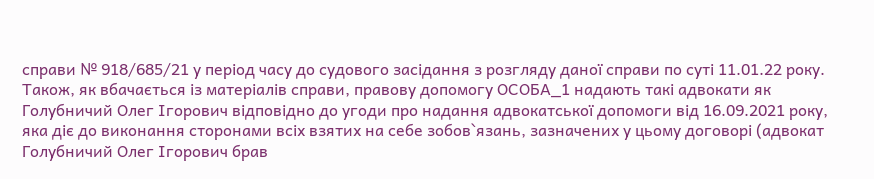справи № 918/685/21 у період часу до судового засідання з розгляду даної справи по суті 11.01.22 року.
Також, як вбачається із матеріалів справи, правову допомогу ОСОБА_1 надають такі адвокати як Голубничий Олег Ігорович відповідно до угоди про надання адвокатської допомоги від 16.09.2021 року, яка діє до виконання сторонами всіх взятих на себе зобов`язань, зазначених у цьому договорі (адвокат Голубничий Олег Ігорович брав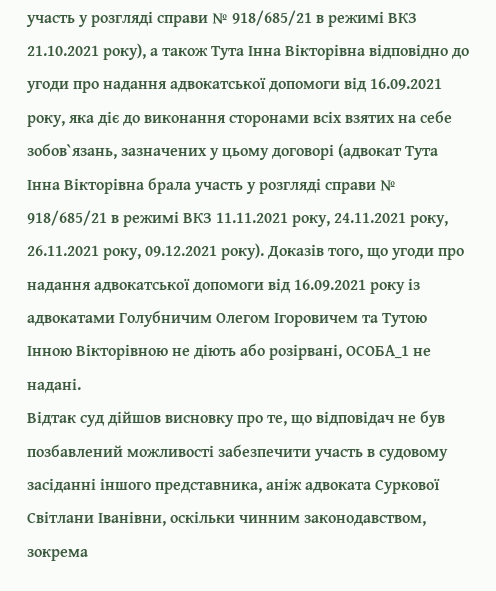участь у розгляді справи № 918/685/21 в режимі ВКЗ 21.10.2021 року), а також Тута Інна Вікторівна відповідно до угоди про надання адвокатської допомоги від 16.09.2021 року, яка діє до виконання сторонами всіх взятих на себе зобов`язань, зазначених у цьому договорі (адвокат Тута Інна Вікторівна брала участь у розгляді справи № 918/685/21 в режимі ВКЗ 11.11.2021 року, 24.11.2021 року, 26.11.2021 року, 09.12.2021 року). Доказів того, що угоди про надання адвокатської допомоги від 16.09.2021 року із адвокатами Голубничим Олегом Ігоровичем та Тутою Інною Вікторівною не діють або розірвані, ОСОБА_1 не надані.
Відтак суд дійшов висновку про те, що відповідач не був позбавлений можливості забезпечити участь в судовому засіданні іншого представника, аніж адвоката Суркової Світлани Іванівни, оскільки чинним законодавством, зокрема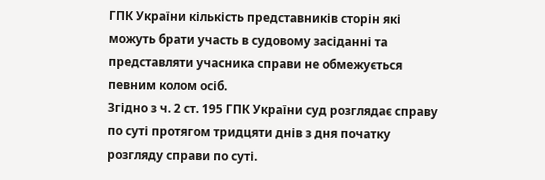ГПК України кількість представників сторін які можуть брати участь в судовому засіданні та представляти учасника справи не обмежується певним колом осіб.
Згідно з ч. 2 ст. 195 ГПК України суд розглядає справу по суті протягом тридцяти днів з дня початку розгляду справи по суті.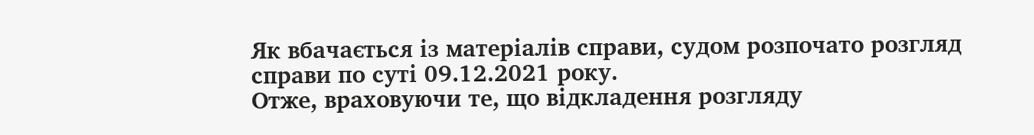Як вбачається із матеріалів справи, судом розпочато розгляд справи по суті 09.12.2021 року.
Отже, враховуючи те, що відкладення розгляду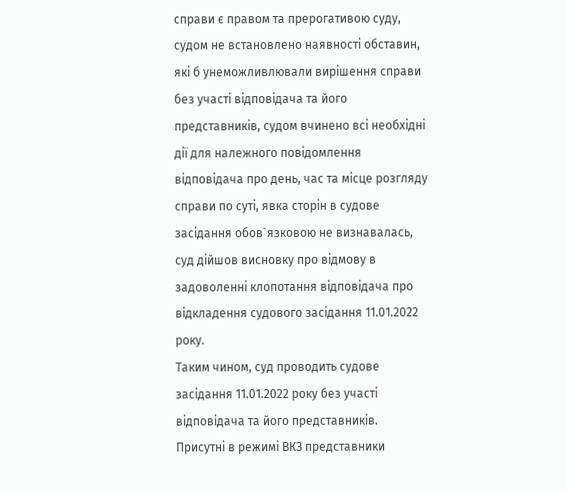справи є правом та прерогативою суду, судом не встановлено наявності обставин, які б унеможливлювали вирішення справи без участі відповідача та його представників, судом вчинено всі необхідні дії для належного повідомлення відповідача про день, час та місце розгляду справи по суті, явка сторін в судове засідання обов`язковою не визнавалась, суд дійшов висновку про відмову в задоволенні клопотання відповідача про відкладення судового засідання 11.01.2022 року.
Таким чином, суд проводить судове засідання 11.01.2022 року без участі відповідача та його представників.
Присутні в режимі ВКЗ представники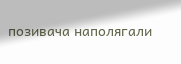позивача наполягали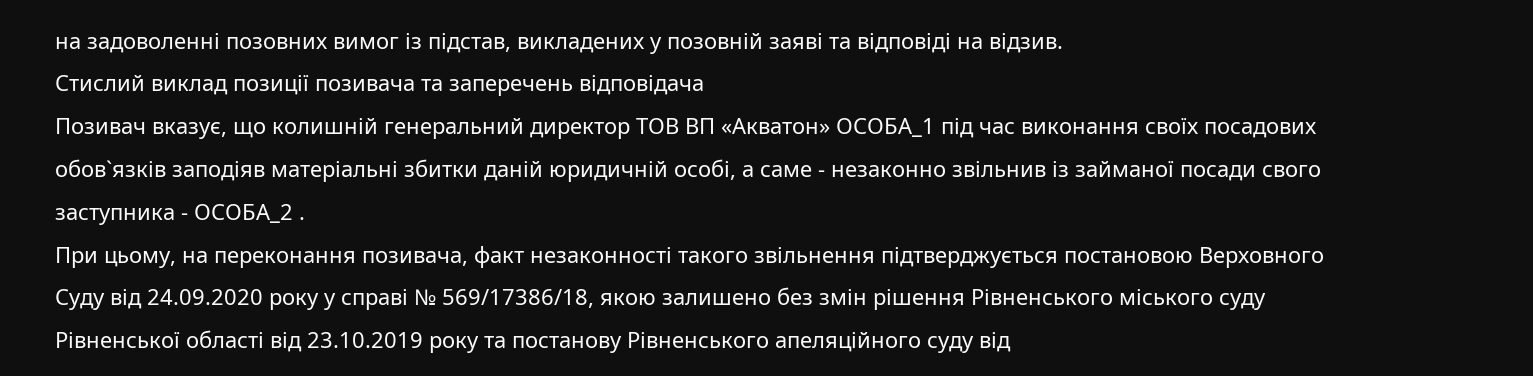на задоволенні позовних вимог із підстав, викладених у позовній заяві та відповіді на відзив.
Стислий виклад позиції позивача та заперечень відповідача
Позивач вказує, що колишній генеральний директор ТОВ ВП «Акватон» ОСОБА_1 під час виконання своїх посадових обов`язків заподіяв матеріальні збитки даній юридичній особі, а саме - незаконно звільнив із займаної посади свого заступника - ОСОБА_2 .
При цьому, на переконання позивача, факт незаконності такого звільнення підтверджується постановою Верховного Суду від 24.09.2020 року у справі № 569/17386/18, якою залишено без змін рішення Рівненського міського суду Рівненської області від 23.10.2019 року та постанову Рівненського апеляційного суду від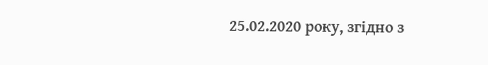25.02.2020 року, згідно з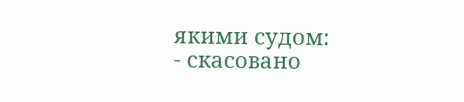якими судом:
- скасовано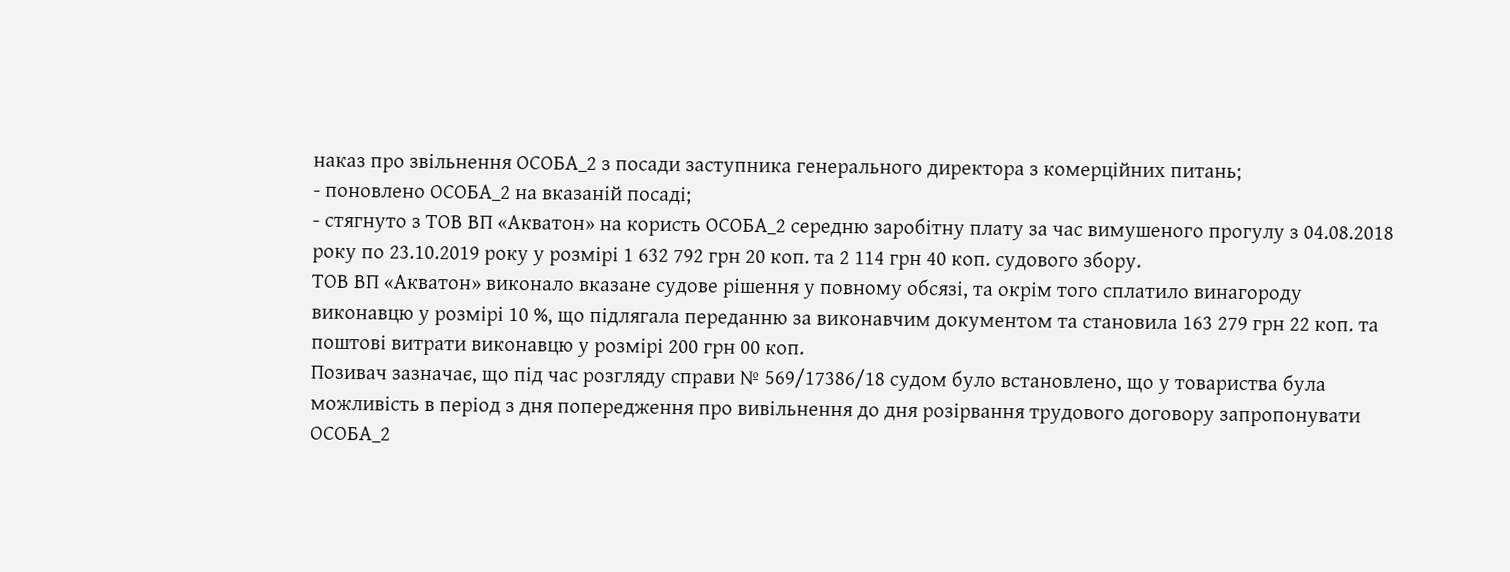наказ про звільнення ОСОБА_2 з посади заступника генерального директора з комерційних питань;
- поновлено ОСОБА_2 на вказаній посаді;
- стягнуто з ТОВ ВП «Акватон» на користь ОСОБА_2 середню заробітну плату за час вимушеного прогулу з 04.08.2018 року по 23.10.2019 року у розмірі 1 632 792 грн 20 коп. та 2 114 грн 40 коп. судового збору.
ТОВ ВП «Акватон» виконало вказане судове рішення у повному обсязі, та окрім того сплатило винагороду виконавцю у розмірі 10 %, що підлягала переданню за виконавчим документом та становила 163 279 грн 22 коп. та поштові витрати виконавцю у розмірі 200 грн 00 коп.
Позивач зазначає, що під час розгляду справи № 569/17386/18 судом було встановлено, що у товариства була можливість в період з дня попередження про вивільнення до дня розірвання трудового договору запропонувати ОСОБА_2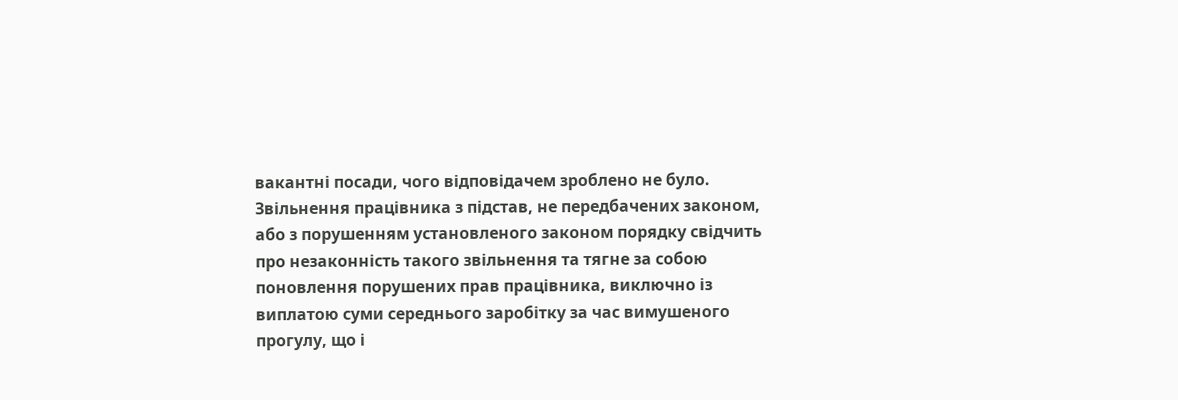вакантні посади, чого відповідачем зроблено не було. Звільнення працівника з підстав, не передбачених законом, або з порушенням установленого законом порядку свідчить про незаконність такого звільнення та тягне за собою поновлення порушених прав працівника, виключно із виплатою суми середнього заробітку за час вимушеного прогулу, що і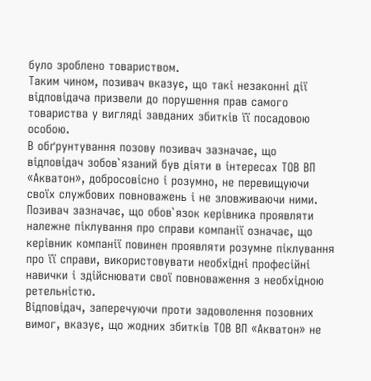було зроблено товариством.
Таким чином, позивач вказує, що такі незаконні дії відповідача призвели до порушення прав самого товариства у вигляді завданих збитків її посадовою особою.
В обґрунтування позову позивач зазначає, що відповідач зобов`язаний був діяти в інтересах ТОВ ВП «Акватон», добросовісно і розумно, не перевищуючи своїх службових повноважень і не зловживаючи ними. Позивач зазначає, що обов`язок керівника проявляти належне піклування про справи компанії означає, що керівник компанії повинен проявляти розумне піклування про її справи, використовувати необхідні професійні навички і здійснювати свої повноваження з необхідною ретельністю.
Відповідач, заперечуючи проти задоволення позовних вимог, вказує, що жодних збитків ТОВ ВП «Акватон» не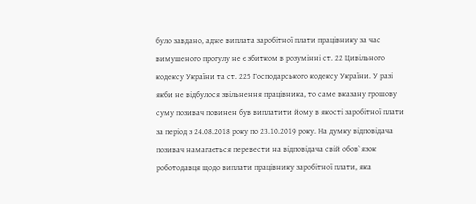було завдано, адже виплата заробітної плати працівнику за час вимушеного прогулу не є збитком в розумінні ст. 22 Цивільного кодексу України та ст. 225 Господарського кодексу України. У разі якби не відбулося звільнення працівника, то саме вказану грошову суму позивач повинен був виплатити йому в якості заробітної плати за період з 24.08.2018 року по 23.10.2019 року. На думку відповідача позивач намагається перевести на відповідача свій обов`язок роботодавця щодо виплати працівнику заробітної плати, яка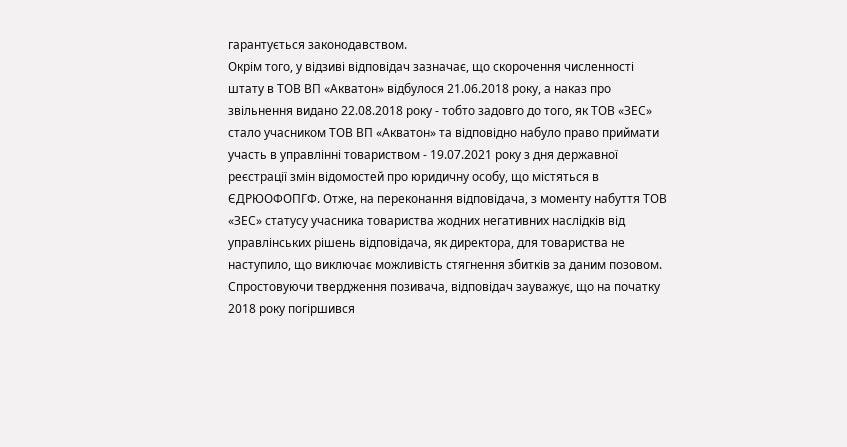гарантується законодавством.
Окрім того, у відзиві відповідач зазначає, що скорочення численності штату в ТОВ ВП «Акватон» відбулося 21.06.2018 року, а наказ про звільнення видано 22.08.2018 року - тобто задовго до того, як ТОВ «ЗЕС» стало учасником ТОВ ВП «Акватон» та відповідно набуло право приймати участь в управлінні товариством - 19.07.2021 року з дня державної реєстрації змін відомостей про юридичну особу, що містяться в ЄДРЮОФОПГФ. Отже, на переконання відповідача, з моменту набуття ТОВ «ЗЕС» статусу учасника товариства жодних негативних наслідків від управлінських рішень відповідача, як директора, для товариства не наступило, що виключає можливість стягнення збитків за даним позовом.
Спростовуючи твердження позивача, відповідач зауважує, що на початку 2018 року погіршився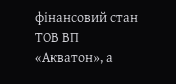фінансовий стан ТОВ ВП «Акватон», а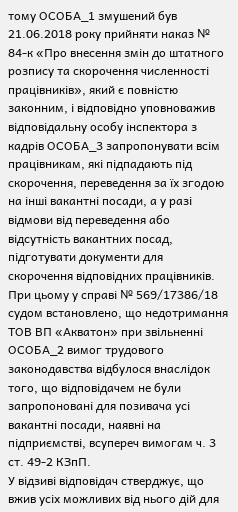тому ОСОБА_1 змушений був 21.06.2018 року прийняти наказ № 84-к «Про внесення змін до штатного розпису та скорочення численності працівників», який є повністю законним, і відповідно уповноважив відповідальну особу інспектора з кадрів ОСОБА_3 запропонувати всім працівникам, які підпадають під скорочення, переведення за їх згодою на інші вакантні посади, а у разі відмови від переведення або відсутність вакантних посад, підготувати документи для скорочення відповідних працівників. При цьому у справі № 569/17386/18 судом встановлено, що недотримання ТОВ ВП «Акватон» при звільненні ОСОБА_2 вимог трудового законодавства відбулося внаслідок того, що відповідачем не були запропоновані для позивача усі вакантні посади, наявні на підприємстві, всупереч вимогам ч. 3 ст. 49-2 КЗпП.
У відзиві відповідач стверджує, що вжив усіх можливих від нього дій для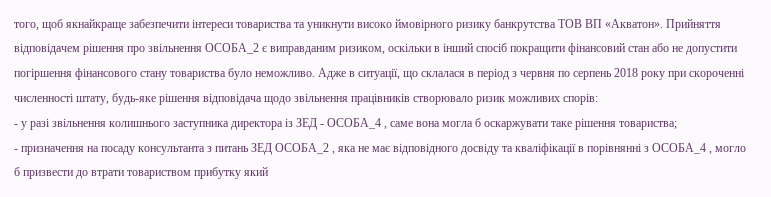того, щоб якнайкраще забезпечити інтереси товариства та уникнути високо ймовірного ризику банкрутства ТОВ ВП «Акватон». Прийняття відповідачем рішення про звільнення ОСОБА_2 є виправданим ризиком, оскільки в інший спосіб покращити фінансовий стан або не допустити погіршення фінансового стану товариства було неможливо. Адже в ситуації, що склалася в період з червня по серпень 2018 року при скороченні численності штату, будь-яке рішення відповідача щодо звільнення працівників створювало ризик можливих спорів:
- у разі звільнення колишнього заступника директора із ЗЕД - ОСОБА_4 , саме вона могла б оскаржувати таке рішення товариства;
- призначення на посаду консультанта з питань ЗЕД ОСОБА_2 , яка не має відповідного досвіду та кваліфікації в порівнянні з ОСОБА_4 , могло б призвести до втрати товариством прибутку який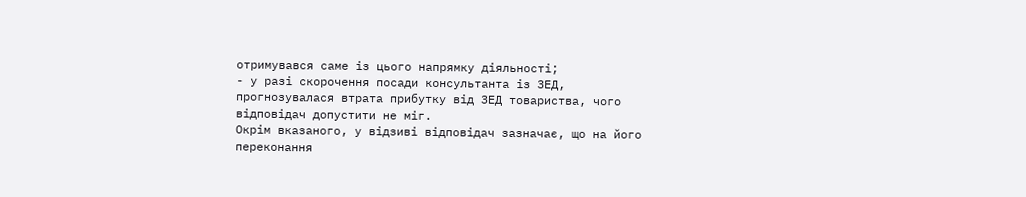отримувався саме із цього напрямку діяльності;
- у разі скорочення посади консультанта із ЗЕД, прогнозувалася втрата прибутку від ЗЕД товариства, чого відповідач допустити не міг.
Окрім вказаного, у відзиві відповідач зазначає, що на його переконання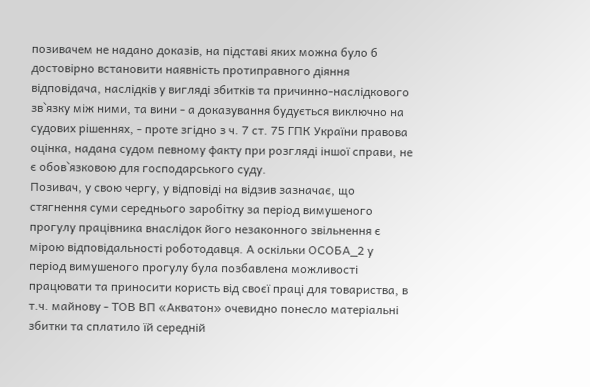позивачем не надано доказів, на підставі яких можна було б достовірно встановити наявність протиправного діяння відповідача, наслідків у вигляді збитків та причинно-наслідкового зв`язку між ними, та вини - а доказування будується виключно на судових рішеннях, - проте згідно з ч. 7 ст. 75 ГПК України правова оцінка, надана судом певному факту при розгляді іншої справи, не є обов`язковою для господарського суду.
Позивач, у свою чергу, у відповіді на відзив зазначає, що стягнення суми середнього заробітку за період вимушеного прогулу працівника внаслідок його незаконного звільнення є мірою відповідальності роботодавця. А оскільки ОСОБА_2 у період вимушеного прогулу була позбавлена можливості працювати та приносити користь від своєї праці для товариства, в т.ч. майнову - ТОВ ВП «Акватон» очевидно понесло матеріальні збитки та сплатило їй середній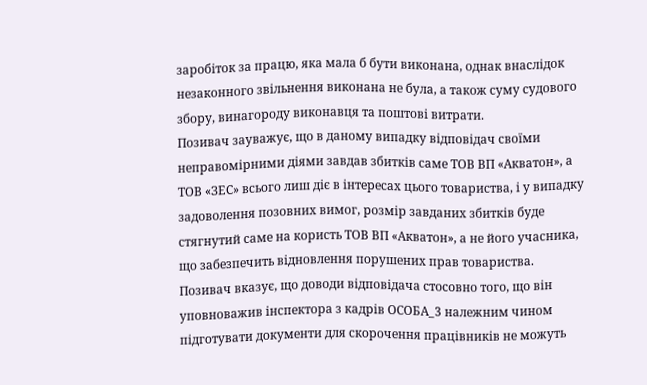заробіток за працю, яка мала б бути виконана, однак внаслідок незаконного звільнення виконана не була, а також суму судового збору, винагороду виконавця та поштові витрати.
Позивач зауважує, що в даному випадку відповідач своїми неправомірними діями завдав збитків саме ТОВ ВП «Акватон», а ТОВ «ЗЕС» всього лиш діє в інтересах цього товариства, і у випадку задоволення позовних вимог, розмір завданих збитків буде стягнутий саме на користь ТОВ ВП «Акватон», а не його учасника, що забезпечить відновлення порушених прав товариства.
Позивач вказує, що доводи відповідача стосовно того, що він уповноважив інспектора з кадрів ОСОБА_3 належним чином підготувати документи для скорочення працівників не можуть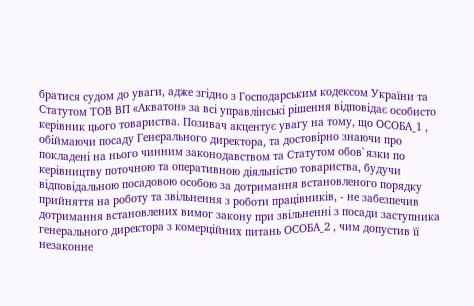братися судом до уваги, адже згідно з Господарським кодексом України та Статутом ТОВ ВП «Акватон» за всі управлінські рішення відповідає особисто керівник цього товариства. Позивач акцентує увагу на тому, що ОСОБА_1 , обіймаючи посаду Генерального директора, та достовірно знаючи про покладені на нього чинним законодавством та Статутом обов`язки по керівництву поточною та оперативною діяльністю товариства, будучи відповідальною посадовою особою за дотримання встановленого порядку прийняття на роботу та звільнення з роботи працівників, - не забезпечив дотримання встановлених вимог закону при звільненні з посади заступника генерального директора з комерційних питань ОСОБА_2 , чим допустив її незаконне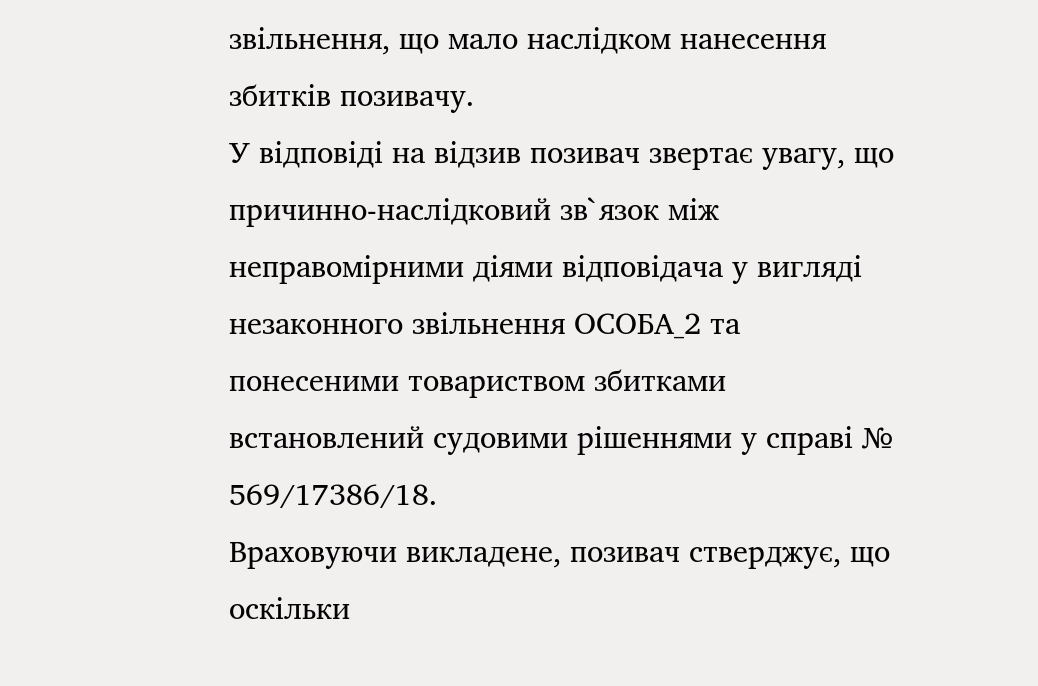звільнення, що мало наслідком нанесення збитків позивачу.
У відповіді на відзив позивач звертає увагу, що причинно-наслідковий зв`язок між неправомірними діями відповідача у вигляді незаконного звільнення ОСОБА_2 та понесеними товариством збитками встановлений судовими рішеннями у справі № 569/17386/18.
Враховуючи викладене, позивач стверджує, що оскільки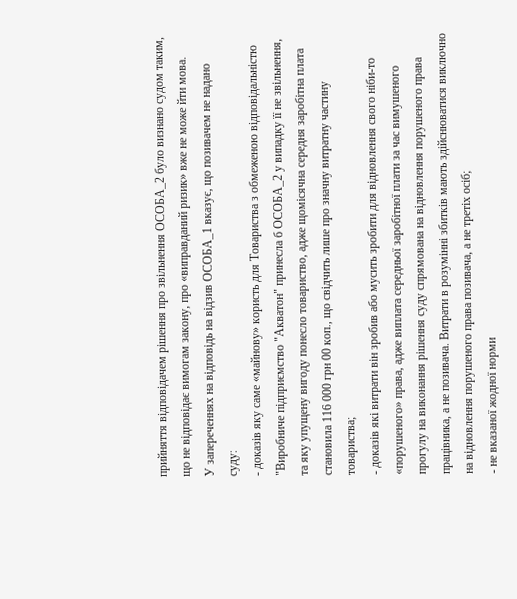прийняття відповідачем рішення про звільнення ОСОБА_2 було визнано судом таким, що не відповідає вимогам закону, про «виправданий ризик» вже не може йти мова.
У запереченнях на відповідь на відзив ОСОБА_1 вказує, що позивачем не надано суду:
- доказів яку саме «майнову» користь для Товариства з обмеженою відповідальністю "Виробниче підприємство "Акватон" принесла б ОСОБА_2 у випадку її не звільнення, та яку упущену вигоду понесло товариство, адже щомісячна середня заробітна плата становила 116 000 грн 00 коп., що свідчить лише про значну витратну частину товариства;
- доказів які витрати він зробив або мусить зробити для відновлення свого ніби-то «порушеного» права, адже виплата середньої заробітної плати за час вимушеного прогулу на виконання рішення суду спрямована на відновлення порушеного права працівника, а не позивача. Витрати в розумінні збитків мають здійснюватися виключно на відновлення порушеного права позивача, а не третіх осіб;
- не вказаної жодної норми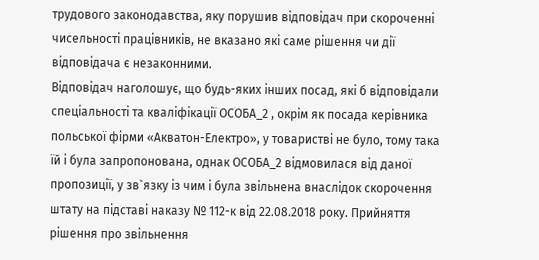трудового законодавства, яку порушив відповідач при скороченні чисельності працівників, не вказано які саме рішення чи дії відповідача є незаконними.
Відповідач наголошує, що будь-яких інших посад, які б відповідали спеціальності та кваліфікації ОСОБА_2 , окрім як посада керівника польської фірми «Акватон-Електро», у товаристві не було, тому така їй і була запропонована, однак ОСОБА_2 відмовилася від даної пропозиції, у зв`язку із чим і була звільнена внаслідок скорочення штату на підставі наказу № 112-к від 22.08.2018 року. Прийняття рішення про звільнення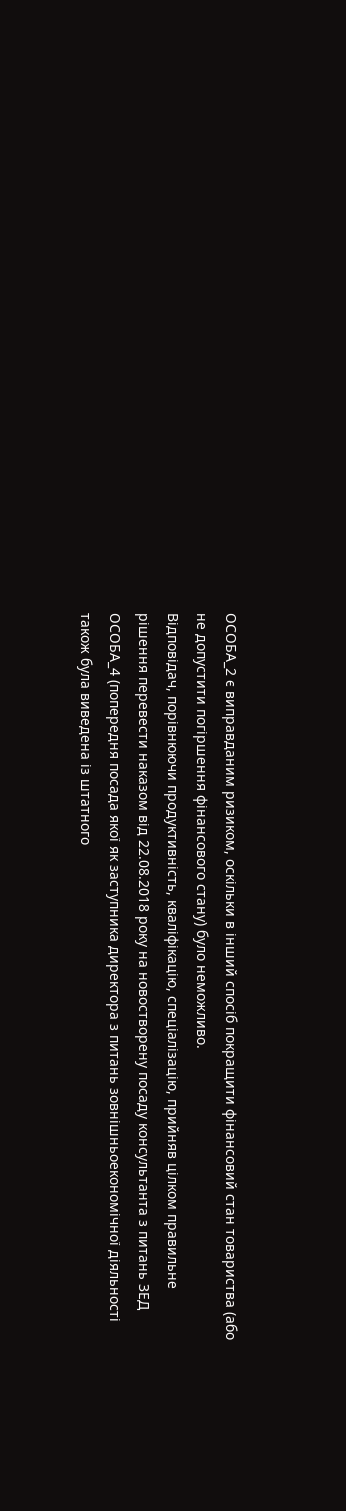ОСОБА_2 є виправданим ризиком, оскільки в інший спосіб покращити фінансовий стан товариства (або не допустити погіршення фінансового стану) було неможливо.
Відповідач, порівнюючи продуктивність, кваліфікацію, спеціалізацію, прийняв цілком правильне рішення перевести наказом від 22.08.2018 року на новостворену посаду консультанта з питань ЗЕД ОСОБА_4 (попередня посада якої як заступника директора з питань зовнішньоекономічної діяльності також була виведена із штатного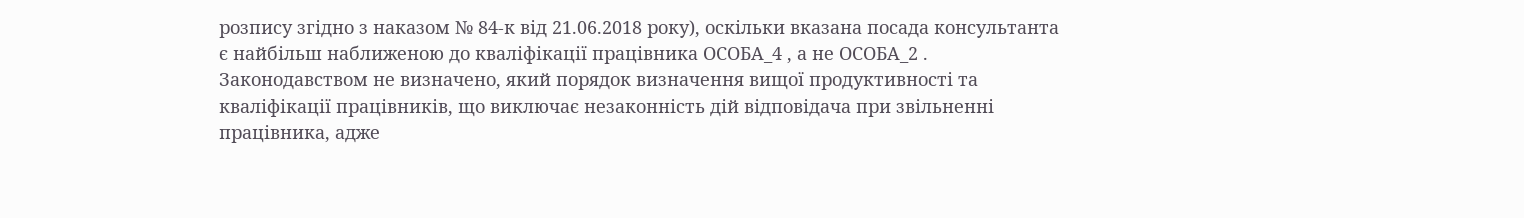розпису згідно з наказом № 84-к від 21.06.2018 року), оскільки вказана посада консультанта є найбільш наближеною до кваліфікації працівника ОСОБА_4 , а не ОСОБА_2 . Законодавством не визначено, який порядок визначення вищої продуктивності та кваліфікації працівників, що виключає незаконність дій відповідача при звільненні працівника, адже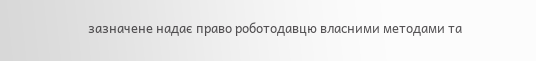зазначене надає право роботодавцю власними методами та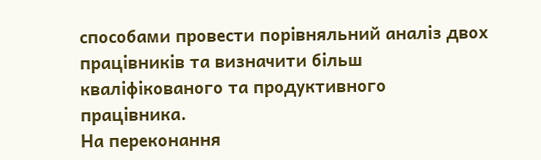способами провести порівняльний аналіз двох працівників та визначити більш кваліфікованого та продуктивного працівника.
На переконання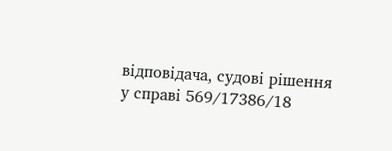відповідача, судові рішення у справі 569/17386/18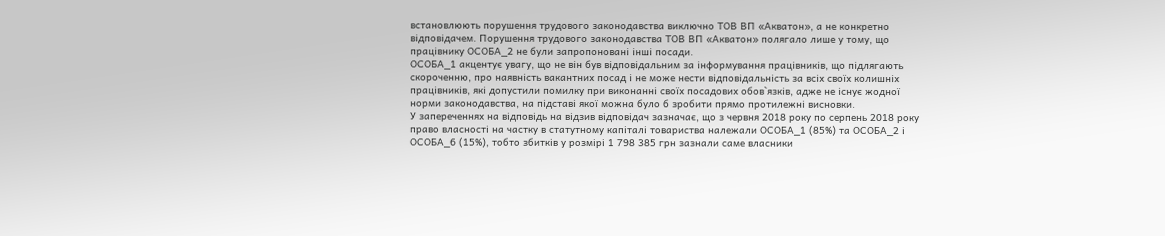встановлюють порушення трудового законодавства виключно ТОВ ВП «Акватон», а не конкретно відповідачем. Порушення трудового законодавства ТОВ ВП «Акватон» полягало лише у тому, що працівнику ОСОБА_2 не були запропоновані інші посади.
ОСОБА_1 акцентує увагу, що не він був відповідальним за інформування працівників, що підлягають скороченню, про наявність вакантних посад і не може нести відповідальність за всіх своїх колишніх працівників, які допустили помилку при виконанні своїх посадових обов`язків, адже не існує жодної норми законодавства, на підставі якої можна було б зробити прямо протилежні висновки.
У запереченнях на відповідь на відзив відповідач зазначає, що з червня 2018 року по серпень 2018 року право власності на частку в статутному капіталі товариства належали ОСОБА_1 (85%) та ОСОБА_2 і ОСОБА_6 (15%), тобто збитків у розмірі 1 798 385 грн зазнали саме власники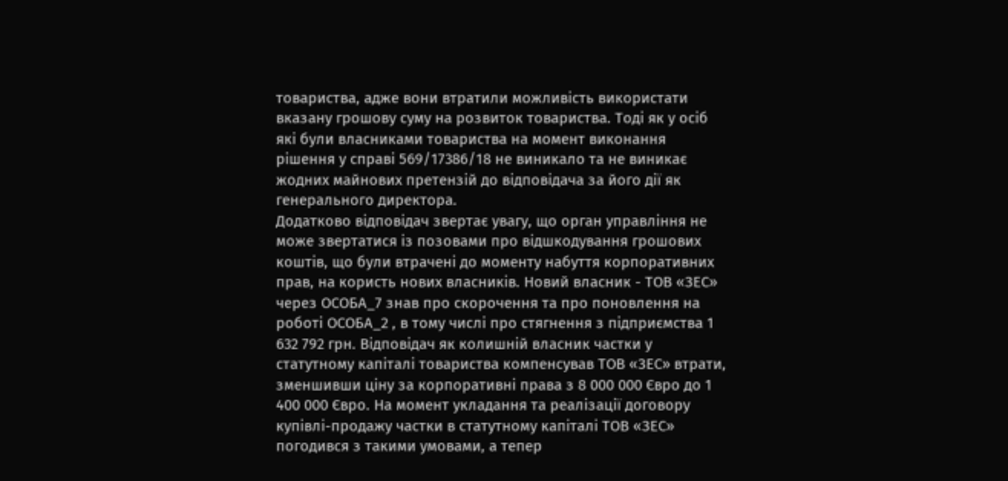товариства, адже вони втратили можливість використати вказану грошову суму на розвиток товариства. Тоді як у осіб які були власниками товариства на момент виконання рішення у справі 569/17386/18 не виникало та не виникає жодних майнових претензій до відповідача за його дії як генерального директора.
Додатково відповідач звертає увагу, що орган управління не може звертатися із позовами про відшкодування грошових коштів, що були втрачені до моменту набуття корпоративних прав, на користь нових власників. Новий власник - ТОВ «ЗЕС» через ОСОБА_7 знав про скорочення та про поновлення на роботі ОСОБА_2 , в тому числі про стягнення з підприємства 1 632 792 грн. Відповідач як колишній власник частки у статутному капіталі товариства компенсував ТОВ «ЗЕС» втрати, зменшивши ціну за корпоративні права з 8 000 000 Євро до 1 400 000 Євро. На момент укладання та реалізації договору купівлі-продажу частки в статутному капіталі ТОВ «ЗЕС» погодився з такими умовами, а тепер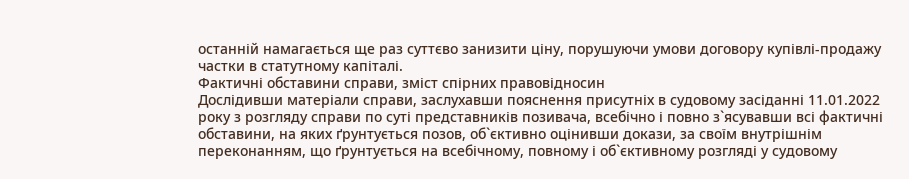останній намагається ще раз суттєво занизити ціну, порушуючи умови договору купівлі-продажу частки в статутному капіталі.
Фактичні обставини справи, зміст спірних правовідносин
Дослідивши матеріали справи, заслухавши пояснення присутніх в судовому засіданні 11.01.2022 року з розгляду справи по суті представників позивача, всебічно і повно з`ясувавши всі фактичні обставини, на яких ґрунтується позов, об`єктивно оцінивши докази, за своїм внутрішнім переконанням, що ґрунтується на всебічному, повному і об`єктивному розгляді у судовому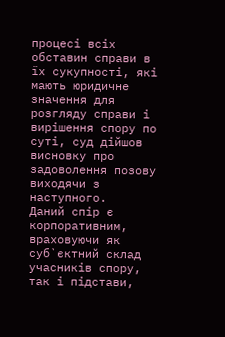процесі всіх обставин справи в їх сукупності, які мають юридичне значення для розгляду справи і вирішення спору по суті, суд дійшов висновку про задоволення позову виходячи з наступного.
Даний спір є корпоративним, враховуючи як суб`єктний склад учасників спору, так і підстави,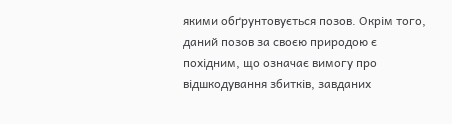якими обґрунтовується позов. Окрім того, даний позов за своєю природою є похідним, що означає вимогу про відшкодування збитків, завданих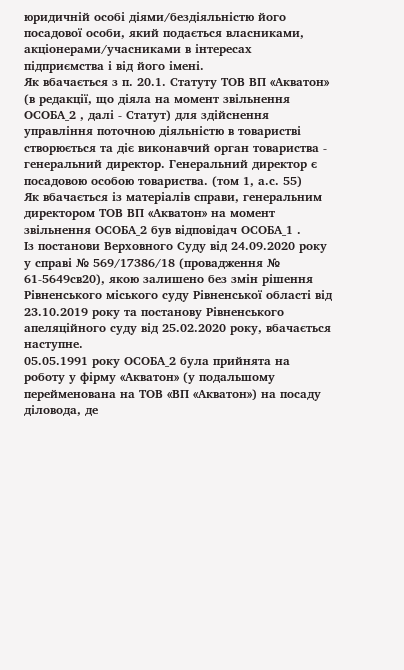юридичній особі діями/бездіяльністю його посадової особи, який подається власниками, акціонерами/учасниками в інтересах підприємства і від його імені.
Як вбачається з п. 20.1. Статуту ТОВ ВП «Акватон» (в редакції, що діяла на момент звільнення ОСОБА_2 , далі - Статут) для здійснення управління поточною діяльністю в товаристві створюється та діє виконавчий орган товариства - генеральний директор. Генеральний директор є посадовою особою товариства. (том 1, а.с. 55)
Як вбачається із матеріалів справи, генеральним директором ТОВ ВП «Акватон» на момент звільнення ОСОБА_2 був відповідач ОСОБА_1 .
Із постанови Верховного Суду від 24.09.2020 року у справі № 569/17386/18 (провадження № 61-5649св20), якою залишено без змін рішення Рівненського міського суду Рівненської області від 23.10.2019 року та постанову Рівненського апеляційного суду від 25.02.2020 року, вбачається наступне.
05.05.1991 року ОСОБА_2 була прийнята на роботу у фірму «Акватон» (у подальшому перейменована на ТОВ «ВП «Акватон») на посаду діловода, де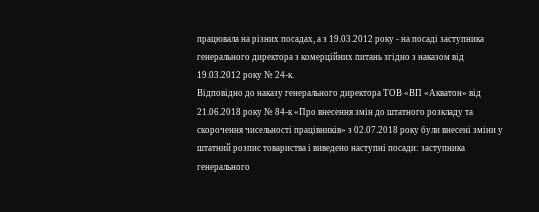працювала на різних посадах, а з 19.03.2012 року - на посаді заступника генерального директора з комерційних питань згідно з наказом від 19.03.2012 року № 24-к.
Відповідно до наказу генерального директора ТОВ «ВП «Акватон» від 21.06.2018 року № 84-к «Про внесення змін до штатного розкладу та скорочення чисельності працівників» з 02.07.2018 року були внесені зміни у штатний розпис товариства і виведено наступні посади: заступника генерального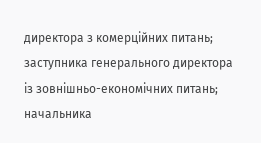директора з комерційних питань; заступника генерального директора із зовнішньо-економічних питань; начальника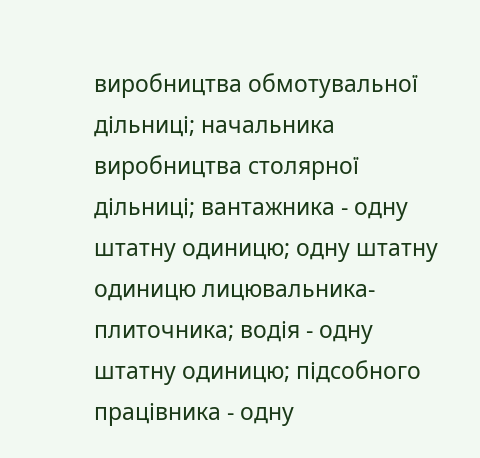виробництва обмотувальної дільниці; начальника виробництва столярної дільниці; вантажника - одну штатну одиницю; одну штатну одиницю лицювальника-плиточника; водія - одну штатну одиницю; підсобного працівника - одну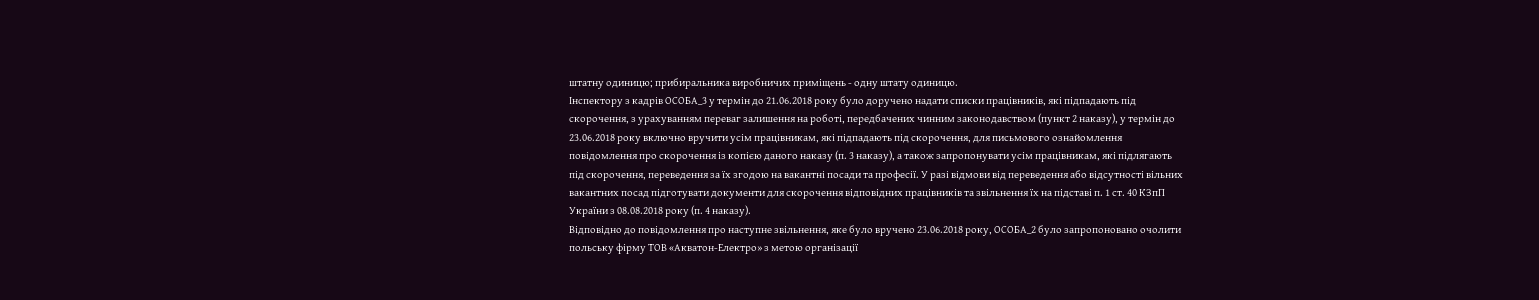штатну одиницю; прибиральника виробничих приміщень - одну штату одиницю.
Інспектору з кадрів ОСОБА_3 у термін до 21.06.2018 року було доручено надати списки працівників, які підпадають під скорочення, з урахуванням переваг залишення на роботі, передбачених чинним законодавством (пункт 2 наказу), у термін до 23.06.2018 року включно вручити усім працівникам, які підпадають під скорочення, для письмового ознайомлення повідомлення про скорочення із копією даного наказу (п. 3 наказу), а також запропонувати усім працівникам, які підлягають під скорочення, переведення за їх згодою на вакантні посади та професії. У разі відмови від переведення або відсутності вільних вакантних посад підготувати документи для скорочення відповідних працівників та звільнення їх на підставі п. 1 ст. 40 КЗпП України з 08.08.2018 року (п. 4 наказу).
Відповідно до повідомлення про наступне звільнення, яке було вручено 23.06.2018 року, ОСОБА_2 було запропоновано очолити польську фірму ТОВ «Акватон-Електро» з метою організації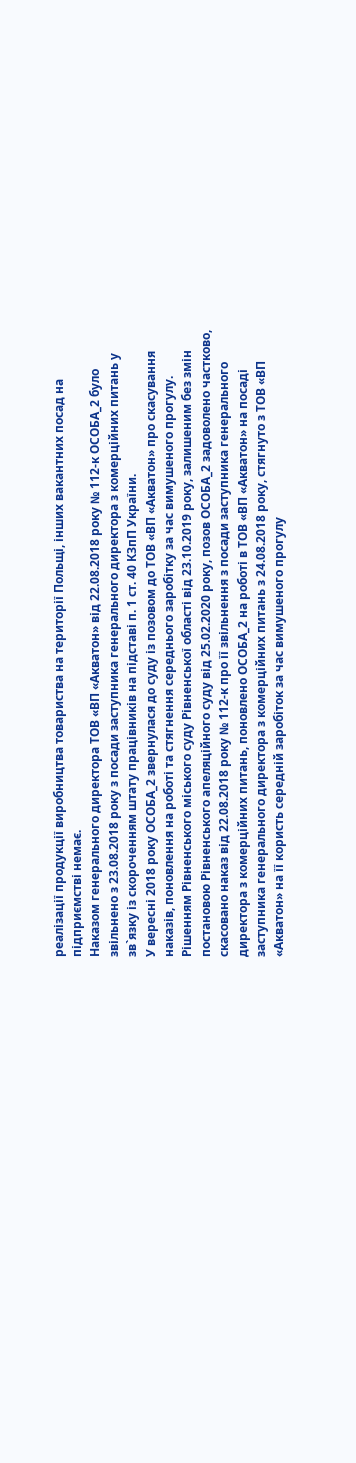реалізації продукції виробництва товариства на території Польщі, інших вакантних посад на підприємстві немає.
Наказом генерального директора ТОВ «ВП «Акватон» від 22.08.2018 року № 112-к ОСОБА_2 було звільнено з 23.08.2018 року з посади заступника генерального директора з комерційних питань у зв`язку із скороченням штату працівників на підставі п. 1 ст. 40 КЗпП України.
У вересні 2018 року ОСОБА_2 звернулася до суду із позовом до ТОВ «ВП «Акватон» про скасування наказів, поновлення на роботі та стягнення середнього заробітку за час вимушеного прогулу.
Рішенням Рівненського міського суду Рівненської області від 23.10.2019 року, залишеним без змін постановою Рівненського апеляційного суду від 25.02.2020 року, позов ОСОБА_2 задоволено частково, скасовано наказ від 22.08.2018 року № 112-к про її звільнення з посади заступника генерального директора з комерційних питань, поновлено ОСОБА_2 на роботі в ТОВ «ВП «Акватон» на посаді заступника генерального директора з комерційних питань з 24.08.2018 року, стягнуто з ТОВ «ВП «Акватон» на її користь середній заробіток за час вимушеного прогулу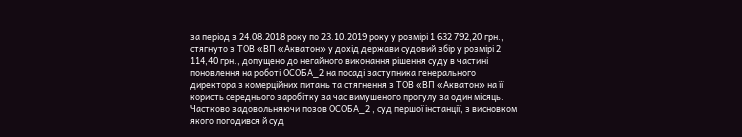за період з 24.08.2018 року по 23.10.2019 року у розмірі 1 632 792,20 грн., стягнуто з ТОВ «ВП «Акватон» у дохід держави судовий збір у розмірі 2 114,40 грн., допущено до негайного виконання рішення суду в частині поновлення на роботі ОСОБА_2 на посаді заступника генерального директора з комерційних питань та стягнення з ТОВ «ВП «Акватон» на її користь середнього заробітку за час вимушеного прогулу за один місяць.
Частково задовольняючи позов ОСОБА_2 , суд першої інстанції, з висновком якого погодився й суд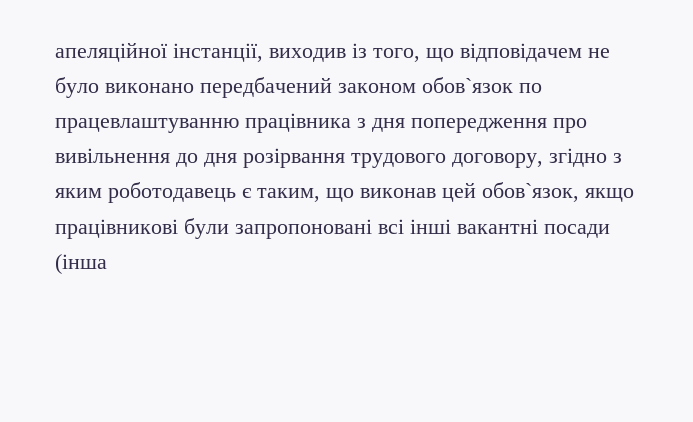апеляційної інстанції, виходив із того, що відповідачем не було виконано передбачений законом обов`язок по працевлаштуванню працівника з дня попередження про вивільнення до дня розірвання трудового договору, згідно з яким роботодавець є таким, що виконав цей обов`язок, якщо працівникові були запропоновані всі інші вакантні посади (інша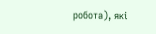робота), які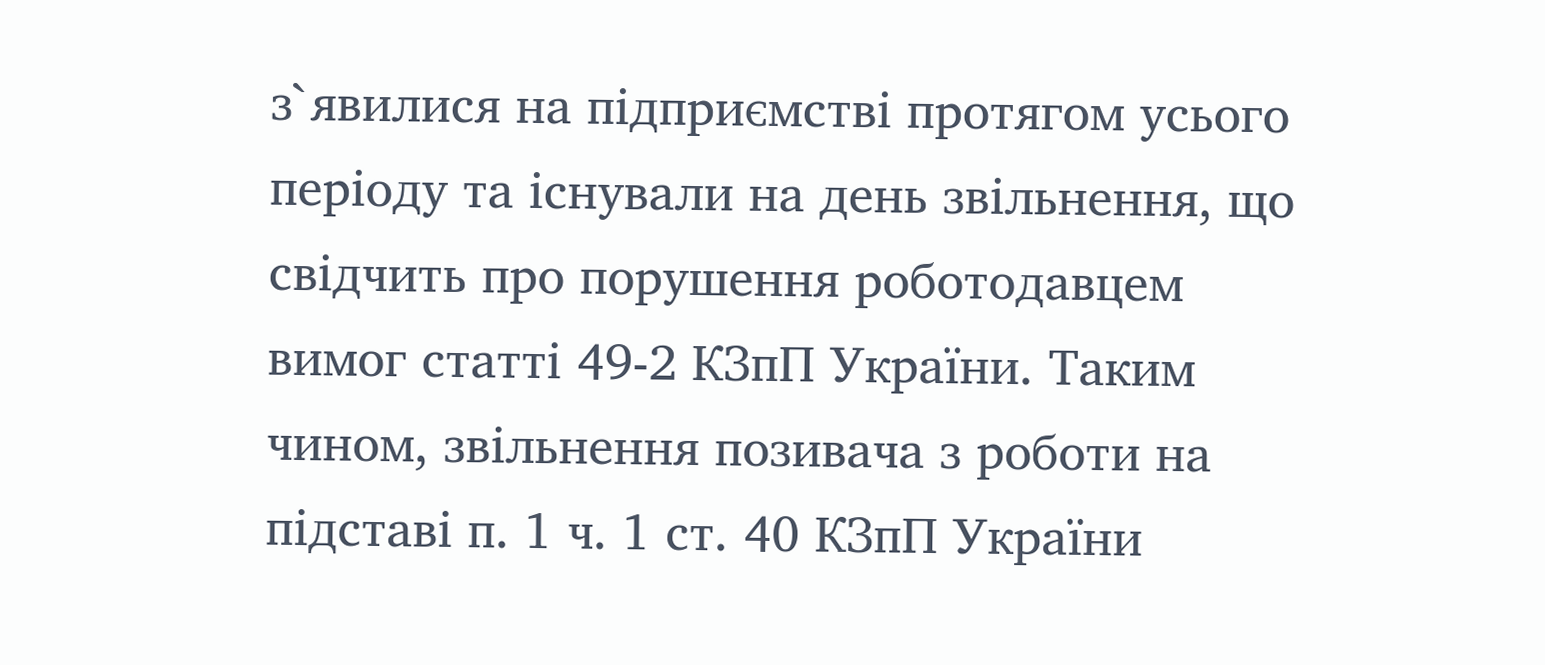з`явилися на підприємстві протягом усього періоду та існували на день звільнення, що свідчить про порушення роботодавцем вимог статті 49-2 КЗпП України. Таким чином, звільнення позивача з роботи на підставі п. 1 ч. 1 ст. 40 КЗпП України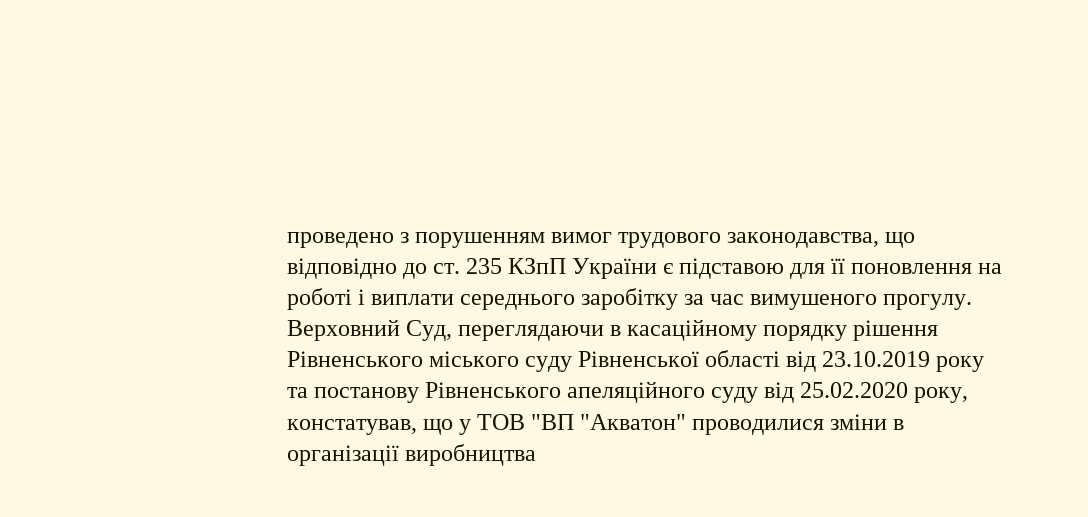проведено з порушенням вимог трудового законодавства, що відповідно до ст. 235 КЗпП України є підставою для її поновлення на роботі і виплати середнього заробітку за час вимушеного прогулу.
Верховний Суд, переглядаючи в касаційному порядку рішення Рівненського міського суду Рівненської області від 23.10.2019 року та постанову Рівненського апеляційного суду від 25.02.2020 року, констатував, що у ТОВ "ВП "Акватон" проводилися зміни в організації виробництва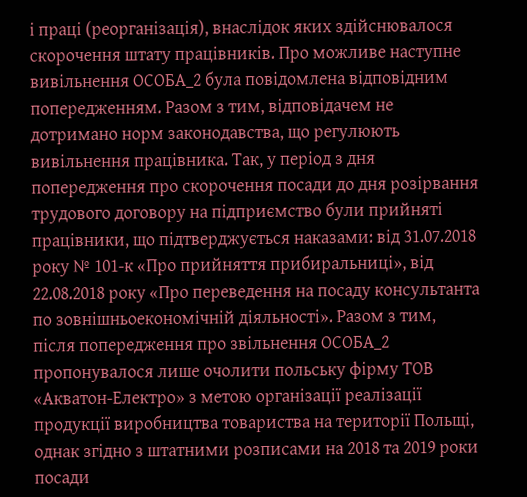і праці (реорганізація), внаслідок яких здійснювалося скорочення штату працівників. Про можливе наступне вивільнення ОСОБА_2 була повідомлена відповідним попередженням. Разом з тим, відповідачем не дотримано норм законодавства, що регулюють вивільнення працівника. Так, у період з дня попередження про скорочення посади до дня розірвання трудового договору на підприємство були прийняті працівники, що підтверджується наказами: від 31.07.2018 року № 101-к «Про прийняття прибиральниці», від 22.08.2018 року «Про переведення на посаду консультанта по зовнішньоекономічній діяльності». Разом з тим, після попередження про звільнення ОСОБА_2 пропонувалося лише очолити польську фірму ТОВ «Акватон-Електро» з метою організації реалізації продукції виробництва товариства на території Польщі, однак згідно з штатними розписами на 2018 та 2019 роки посади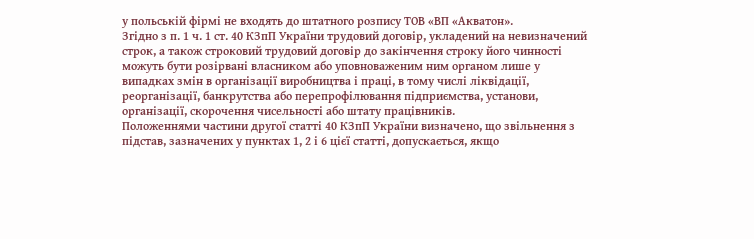у польській фірмі не входять до штатного розпису ТОВ «ВП «Акватон».
Згідно з п. 1 ч. 1 ст. 40 КЗпП України трудовий договір, укладений на невизначений строк, а також строковий трудовий договір до закінчення строку його чинності можуть бути розірвані власником або уповноваженим ним органом лише у випадках змін в організації виробництва і праці, в тому числі ліквідації, реорганізації, банкрутства або перепрофілювання підприємства, установи, організації, скорочення чисельності або штату працівників.
Положеннями частини другої статті 40 КЗпП України визначено, що звільнення з підстав, зазначених у пунктах 1, 2 і 6 цієї статті, допускається, якщо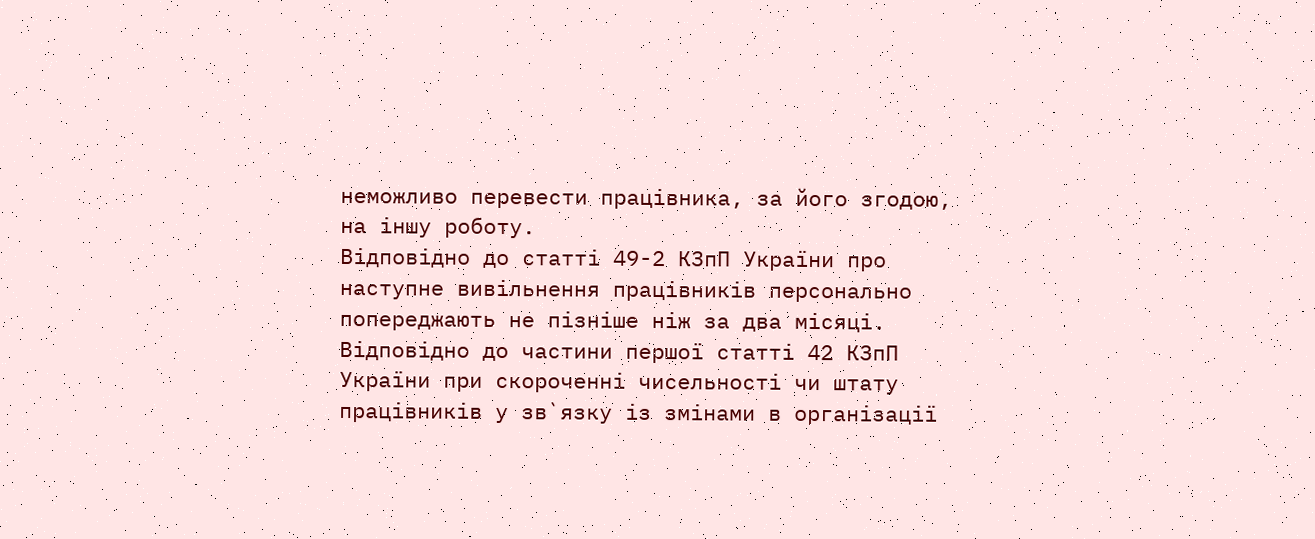неможливо перевести працівника, за його згодою, на іншу роботу.
Відповідно до статті 49-2 КЗпП України про наступне вивільнення працівників персонально попереджають не пізніше ніж за два місяці.
Відповідно до частини першої статті 42 КЗпП України при скороченні чисельності чи штату працівників у зв`язку із змінами в організації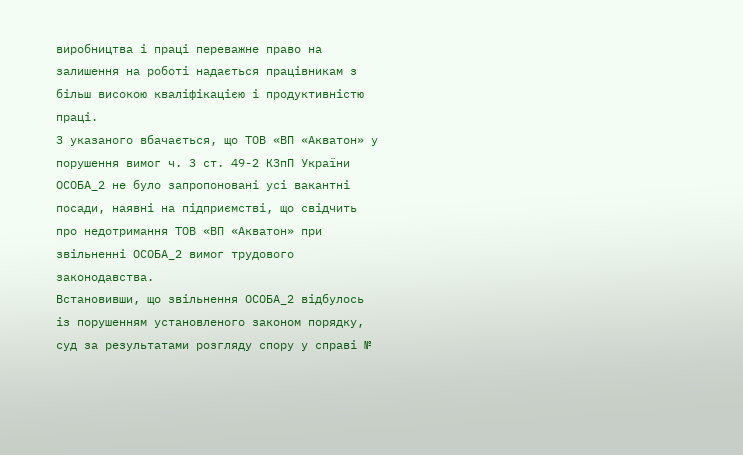виробництва і праці переважне право на залишення на роботі надається працівникам з більш високою кваліфікацією і продуктивністю праці.
З указаного вбачається, що ТОВ «ВП «Акватон» у порушення вимог ч. 3 ст. 49-2 КЗпП України ОСОБА_2 не було запропоновані усі вакантні посади, наявні на підприємстві, що свідчить про недотримання ТОВ «ВП «Акватон» при звільненні ОСОБА_2 вимог трудового законодавства.
Встановивши, що звільнення ОСОБА_2 відбулось із порушенням установленого законом порядку, суд за результатами розгляду спору у справі №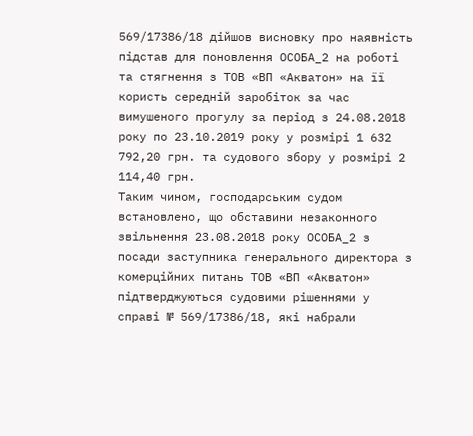569/17386/18 дійшов висновку про наявність підстав для поновлення ОСОБА_2 на роботі та стягнення з ТОВ «ВП «Акватон» на її користь середній заробіток за час вимушеного прогулу за період з 24.08.2018 року по 23.10.2019 року у розмірі 1 632 792,20 грн. та судового збору у розмірі 2 114,40 грн.
Таким чином, господарським судом встановлено, що обставини незаконного звільнення 23.08.2018 року ОСОБА_2 з посади заступника генерального директора з комерційних питань ТОВ «ВП «Акватон» підтверджуються судовими рішеннями у справі № 569/17386/18, які набрали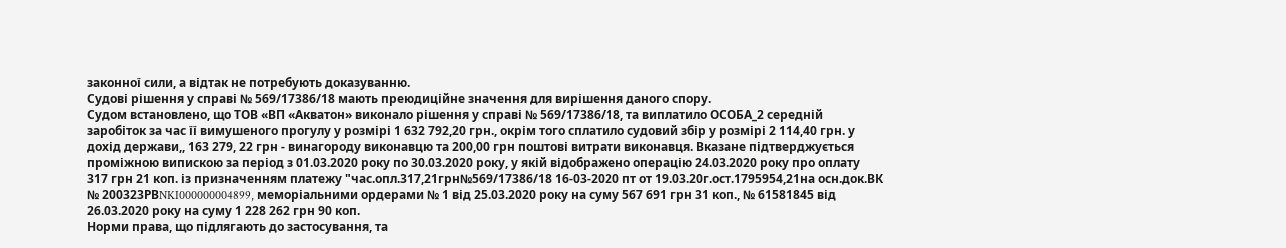законної сили, а відтак не потребують доказуванню.
Судові рішення у справі № 569/17386/18 мають преюдиційне значення для вирішення даного спору.
Судом встановлено, що ТОВ «ВП «Акватон» виконало рішення у справі № 569/17386/18, та виплатило ОСОБА_2 середній заробіток за час її вимушеного прогулу у розмірі 1 632 792,20 грн., окрім того сплатило судовий збір у розмірі 2 114,40 грн. у дохід держави,, 163 279, 22 грн - винагороду виконавцю та 200,00 грн поштові витрати виконавця. Вказане підтверджується проміжною випискою за період з 01.03.2020 року по 30.03.2020 року, у якій відображено операцію 24.03.2020 року про оплату 317 грн 21 коп. із призначенням платежу "час.опл.317,21грн№569/17386/18 16-03-2020 пт от 19.03.20г.ост.1795954,21на осн.док.ВК № 200323РВNKI000000004899, меморіальними ордерами № 1 від 25.03.2020 року на суму 567 691 грн 31 коп., № 61581845 від 26.03.2020 року на суму 1 228 262 грн 90 коп.
Норми права, що підлягають до застосування, та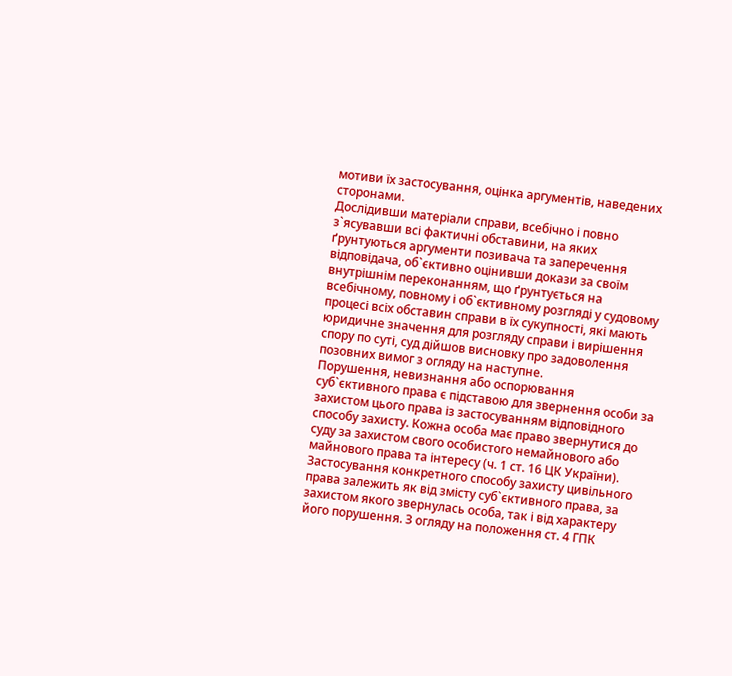мотиви їх застосування, оцінка аргументів, наведених сторонами.
Дослідивши матеріали справи, всебічно і повно з`ясувавши всі фактичні обставини, на яких ґрунтуються аргументи позивача та заперечення відповідача, об`єктивно оцінивши докази за своїм внутрішнім переконанням, що ґрунтується на всебічному, повному і об`єктивному розгляді у судовому процесі всіх обставин справи в їх сукупності, які мають юридичне значення для розгляду справи і вирішення спору по суті, суд дійшов висновку про задоволення позовних вимог з огляду на наступне.
Порушення, невизнання або оспорювання суб`єктивного права є підставою для звернення особи за захистом цього права із застосуванням відповідного способу захисту. Кожна особа має право звернутися до суду за захистом свого особистого немайнового або майнового права та інтересу (ч. 1 ст. 16 ЦК України).
Застосування конкретного способу захисту цивільного права залежить як від змісту суб`єктивного права, за захистом якого звернулась особа, так і від характеру його порушення. З огляду на положення ст. 4 ГПК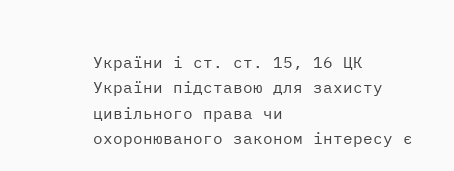України і ст. ст. 15, 16 ЦК України підставою для захисту цивільного права чи охоронюваного законом інтересу є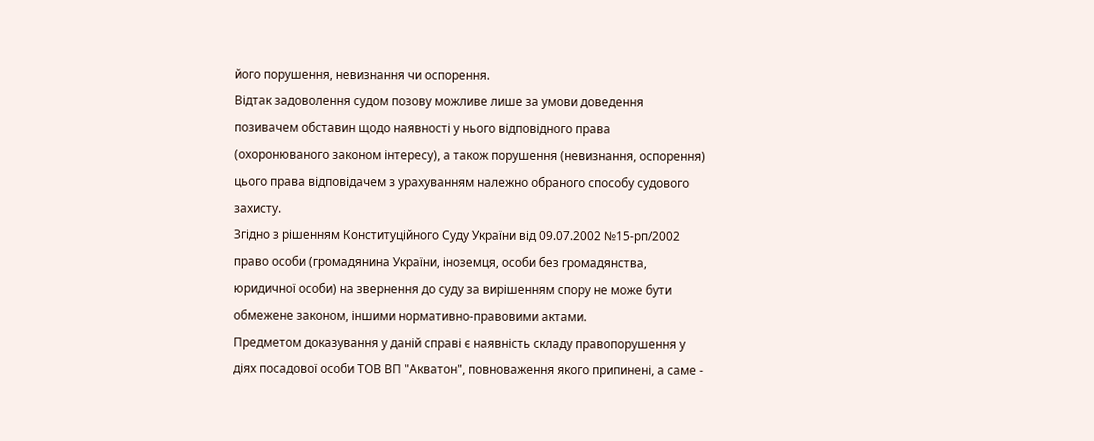його порушення, невизнання чи оспорення.
Відтак задоволення судом позову можливе лише за умови доведення позивачем обставин щодо наявності у нього відповідного права (охоронюваного законом інтересу), а також порушення (невизнання, оспорення) цього права відповідачем з урахуванням належно обраного способу судового захисту.
Згідно з рішенням Конституційного Суду України від 09.07.2002 №15-рп/2002 право особи (громадянина України, іноземця, особи без громадянства, юридичної особи) на звернення до суду за вирішенням спору не може бути обмежене законом, іншими нормативно-правовими актами.
Предметом доказування у даній справі є наявність складу правопорушення у діях посадової особи ТОВ ВП "Акватон", повноваження якого припинені, а саме -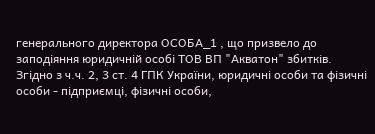генерального директора ОСОБА_1 , що призвело до заподіяння юридичній особі ТОВ ВП "Акватон" збитків.
Згідно з ч.ч. 2, 3 ст. 4 ГПК України, юридичні особи та фізичні особи - підприємці, фізичні особи,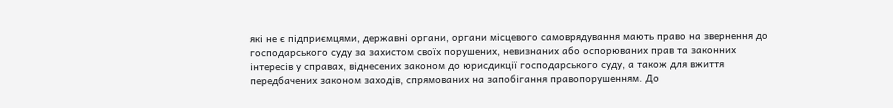які не є підприємцями, державні органи, органи місцевого самоврядування мають право на звернення до господарського суду за захистом своїх порушених, невизнаних або оспорюваних прав та законних інтересів у справах, віднесених законом до юрисдикції господарського суду, а також для вжиття передбачених законом заходів, спрямованих на запобігання правопорушенням. До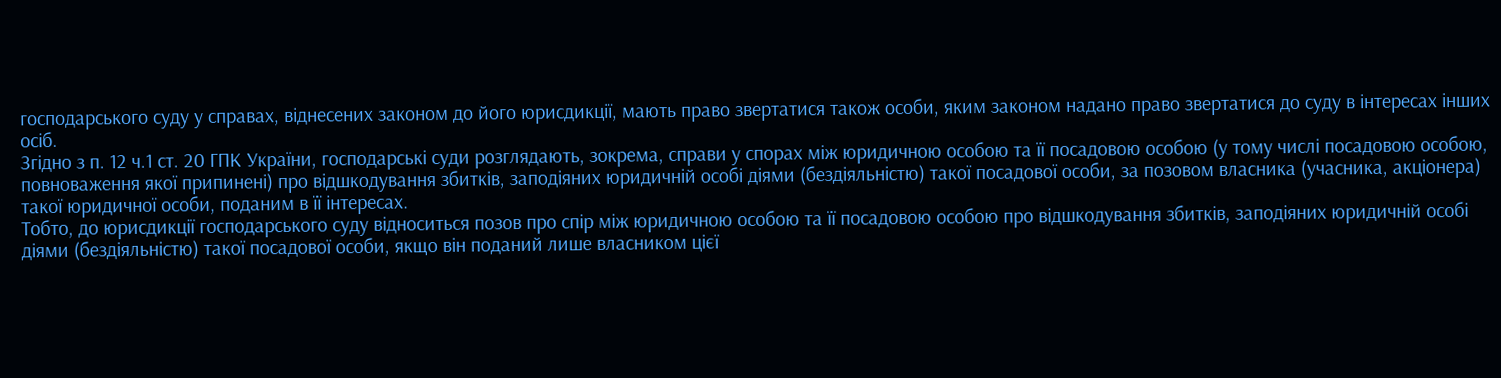господарського суду у справах, віднесених законом до його юрисдикції, мають право звертатися також особи, яким законом надано право звертатися до суду в інтересах інших осіб.
Згідно з п. 12 ч.1 ст. 20 ГПК України, господарські суди розглядають, зокрема, справи у спорах між юридичною особою та її посадовою особою (у тому числі посадовою особою, повноваження якої припинені) про відшкодування збитків, заподіяних юридичній особі діями (бездіяльністю) такої посадової особи, за позовом власника (учасника, акціонера) такої юридичної особи, поданим в її інтересах.
Тобто, до юрисдикції господарського суду відноситься позов про спір між юридичною особою та її посадовою особою про відшкодування збитків, заподіяних юридичній особі діями (бездіяльністю) такої посадової особи, якщо він поданий лише власником цієї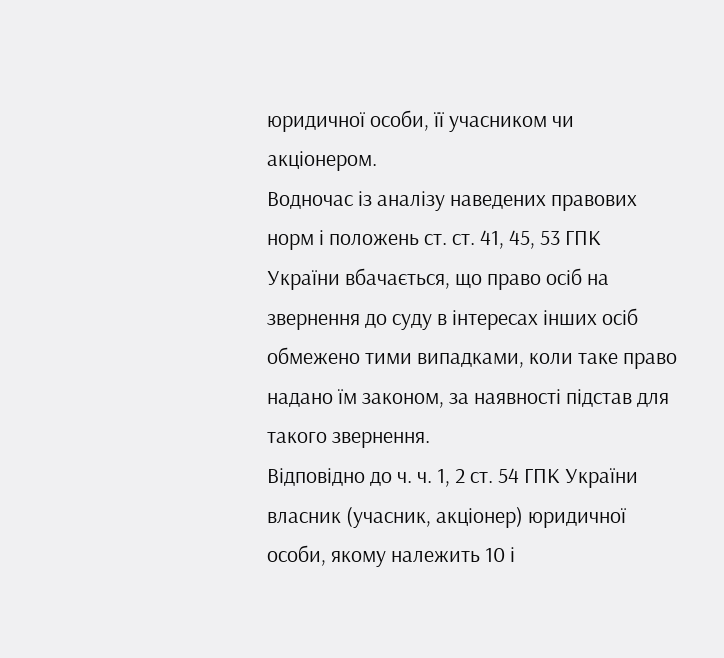юридичної особи, її учасником чи акціонером.
Водночас із аналізу наведених правових норм і положень ст. ст. 41, 45, 53 ГПК України вбачається, що право осіб на звернення до суду в інтересах інших осіб обмежено тими випадками, коли таке право надано їм законом, за наявності підстав для такого звернення.
Відповідно до ч. ч. 1, 2 ст. 54 ГПК України власник (учасник, акціонер) юридичної особи, якому належить 10 і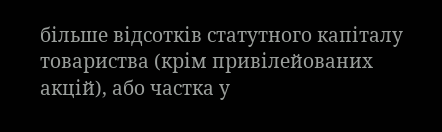більше відсотків статутного капіталу товариства (крім привілейованих акцій), або частка у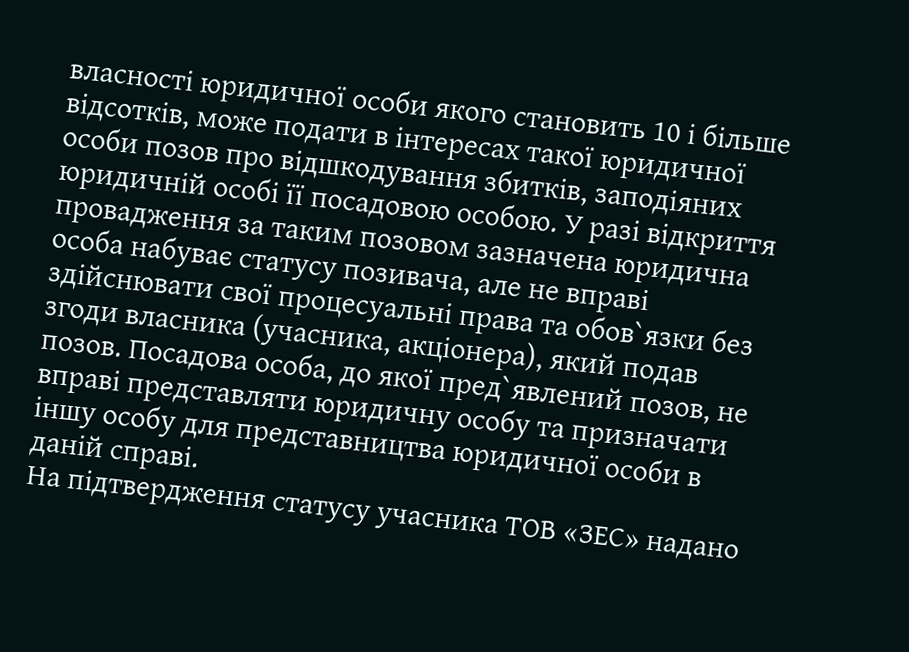власності юридичної особи якого становить 10 і більше відсотків, може подати в інтересах такої юридичної особи позов про відшкодування збитків, заподіяних юридичній особі її посадовою особою. У разі відкриття провадження за таким позовом зазначена юридична особа набуває статусу позивача, але не вправі здійснювати свої процесуальні права та обов`язки без згоди власника (учасника, акціонера), який подав позов. Посадова особа, до якої пред`явлений позов, не вправі представляти юридичну особу та призначати іншу особу для представництва юридичної особи в даній справі.
На підтвердження статусу учасника ТОВ «ЗЕС» надано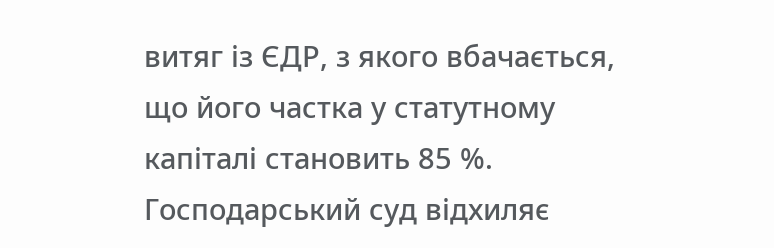витяг із ЄДР, з якого вбачається, що його частка у статутному капіталі становить 85 %.
Господарський суд відхиляє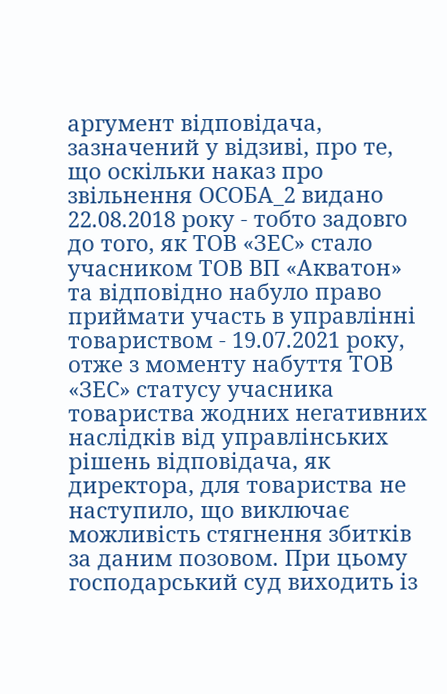аргумент відповідача, зазначений у відзиві, про те, що оскільки наказ про звільнення ОСОБА_2 видано 22.08.2018 року - тобто задовго до того, як ТОВ «ЗЕС» стало учасником ТОВ ВП «Акватон» та відповідно набуло право приймати участь в управлінні товариством - 19.07.2021 року, отже з моменту набуття ТОВ «ЗЕС» статусу учасника товариства жодних негативних наслідків від управлінських рішень відповідача, як директора, для товариства не наступило, що виключає можливість стягнення збитків за даним позовом. При цьому господарський суд виходить із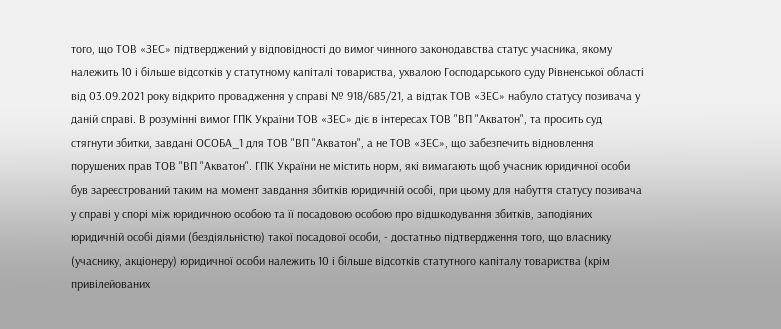того, що ТОВ «ЗЕС» підтверджений у відповідності до вимог чинного законодавства статус учасника, якому належить 10 і більше відсотків у статутному капіталі товариства, ухвалою Господарського суду Рівненської області від 03.09.2021 року відкрито провадження у справі № 918/685/21, а відтак ТОВ «ЗЕС» набуло статусу позивача у даній справі. В розумінні вимог ГПК України ТОВ «ЗЕС» діє в інтересах ТОВ "ВП "Акватон", та просить суд стягнути збитки, завдані ОСОБА_1 для ТОВ "ВП "Акватон", а не ТОВ «ЗЕС», що забезпечить відновлення порушених прав ТОВ "ВП "Акватон". ГПК України не містить норм, які вимагають щоб учасник юридичної особи був зареєстрований таким на момент завдання збитків юридичній особі, при цьому для набуття статусу позивача у справі у спорі між юридичною особою та її посадовою особою про відшкодування збитків, заподіяних юридичній особі діями (бездіяльністю) такої посадової особи, - достатньо підтвердження того, що власнику (учаснику, акціонеру) юридичної особи належить 10 і більше відсотків статутного капіталу товариства (крім привілейованих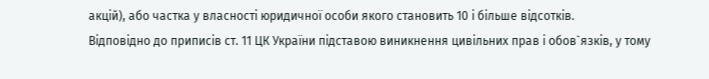акцій), або частка у власності юридичної особи якого становить 10 і більше відсотків.
Відповідно до приписів ст. 11 ЦК України підставою виникнення цивільних прав і обов`язків, у тому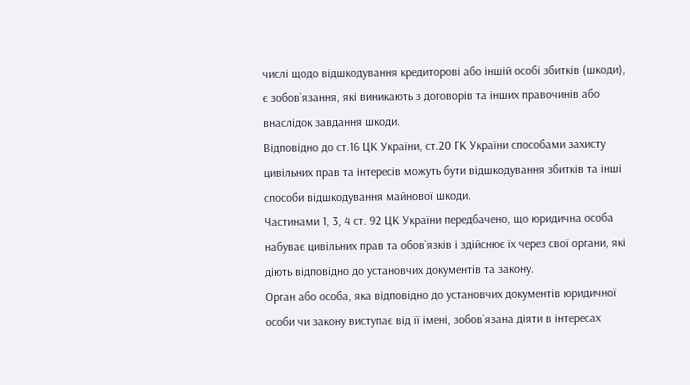числі щодо відшкодування кредиторові або іншій особі збитків (шкоди), є зобов`язання, які виникають з договорів та інших правочинів або внаслідок завдання шкоди.
Відповідно до ст.16 ЦК України, ст.20 ГК України способами захисту цивільних прав та інтересів можуть бути відшкодування збитків та інші способи відшкодування майнової шкоди.
Частинами 1, 3, 4 ст. 92 ЦК України передбачено, що юридична особа набуває цивільних прав та обов`язків і здійснює їх через свої органи, які діють відповідно до установчих документів та закону.
Орган або особа, яка відповідно до установчих документів юридичної особи чи закону виступає від її імені, зобов`язана діяти в інтересах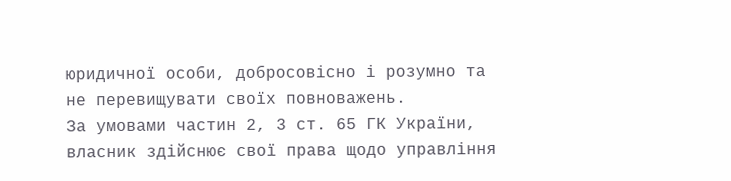юридичної особи, добросовісно і розумно та не перевищувати своїх повноважень.
За умовами частин 2, 3 ст. 65 ГК України, власник здійснює свої права щодо управління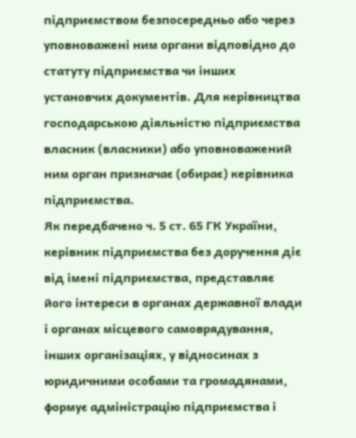підприємством безпосередньо або через уповноважені ним органи відповідно до статуту підприємства чи інших установчих документів. Для керівництва господарською діяльністю підприємства власник (власники) або уповноважений ним орган призначає (обирає) керівника підприємства.
Як передбачено ч. 5 ст. 65 ГК України, керівник підприємства без доручення діє від імені підприємства, представляє його інтереси в органах державної влади і органах місцевого самоврядування, інших організаціях, у відносинах з юридичними особами та громадянами, формує адміністрацію підприємства і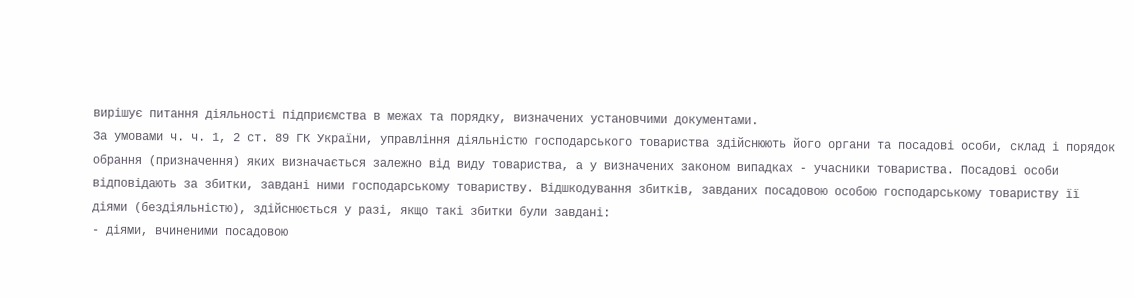вирішує питання діяльності підприємства в межах та порядку, визначених установчими документами.
За умовами ч. ч. 1, 2 ст. 89 ГК України, управління діяльністю господарського товариства здійснюють його органи та посадові особи, склад і порядок обрання (призначення) яких визначається залежно від виду товариства, а у визначених законом випадках - учасники товариства. Посадові особи відповідають за збитки, завдані ними господарському товариству. Відшкодування збитків, завданих посадовою особою господарському товариству її діями (бездіяльністю), здійснюється у разі, якщо такі збитки були завдані:
- діями, вчиненими посадовою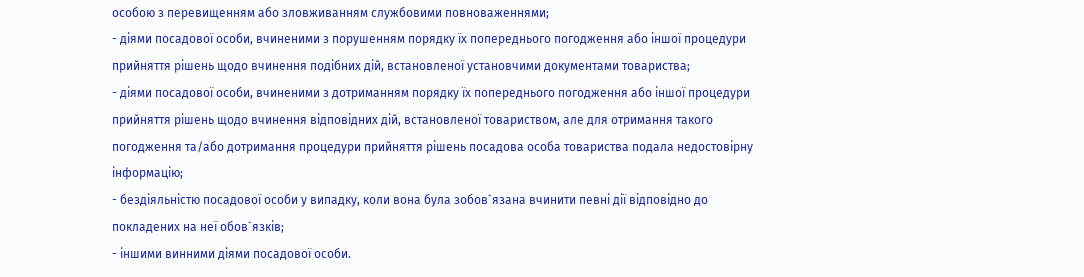особою з перевищенням або зловживанням службовими повноваженнями;
- діями посадової особи, вчиненими з порушенням порядку їх попереднього погодження або іншої процедури прийняття рішень щодо вчинення подібних дій, встановленої установчими документами товариства;
- діями посадової особи, вчиненими з дотриманням порядку їх попереднього погодження або іншої процедури прийняття рішень щодо вчинення відповідних дій, встановленої товариством, але для отримання такого погодження та/або дотримання процедури прийняття рішень посадова особа товариства подала недостовірну інформацію;
- бездіяльністю посадової особи у випадку, коли вона була зобов`язана вчинити певні дії відповідно до покладених на неї обов`язків;
- іншими винними діями посадової особи.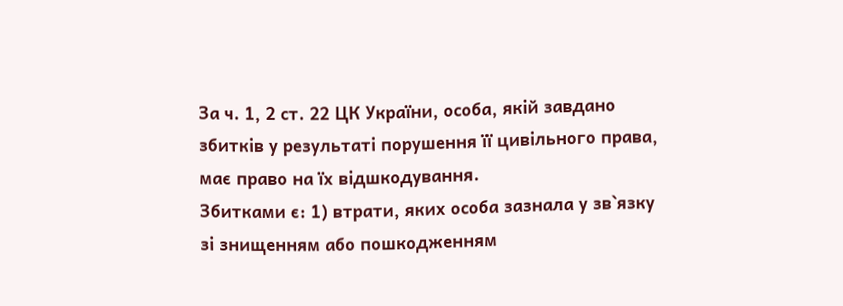За ч. 1, 2 ст. 22 ЦК України, особа, якій завдано збитків у результаті порушення її цивільного права, має право на їх відшкодування.
Збитками є: 1) втрати, яких особа зазнала у зв`язку зі знищенням або пошкодженням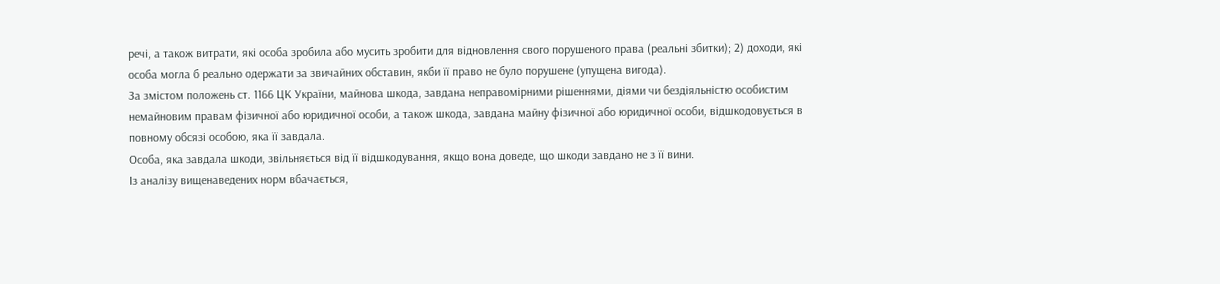речі, а також витрати, які особа зробила або мусить зробити для відновлення свого порушеного права (реальні збитки); 2) доходи, які особа могла б реально одержати за звичайних обставин, якби її право не було порушене (упущена вигода).
За змістом положень ст. 1166 ЦК України, майнова шкода, завдана неправомірними рішеннями, діями чи бездіяльністю особистим немайновим правам фізичної або юридичної особи, а також шкода, завдана майну фізичної або юридичної особи, відшкодовується в повному обсязі особою, яка її завдала.
Особа, яка завдала шкоди, звільняється від її відшкодування, якщо вона доведе, що шкоди завдано не з її вини.
Із аналізу вищенаведених норм вбачається,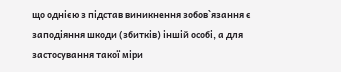що однією з підстав виникнення зобов`язання є заподіяння шкоди (збитків) іншій особі, а для застосування такої міри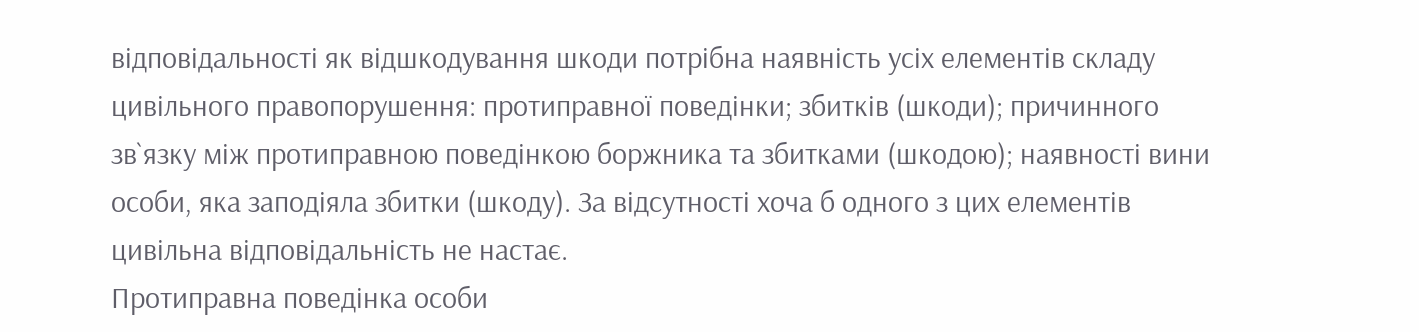відповідальності як відшкодування шкоди потрібна наявність усіх елементів складу цивільного правопорушення: протиправної поведінки; збитків (шкоди); причинного зв`язку між протиправною поведінкою боржника та збитками (шкодою); наявності вини особи, яка заподіяла збитки (шкоду). За відсутності хоча б одного з цих елементів цивільна відповідальність не настає.
Протиправна поведінка особи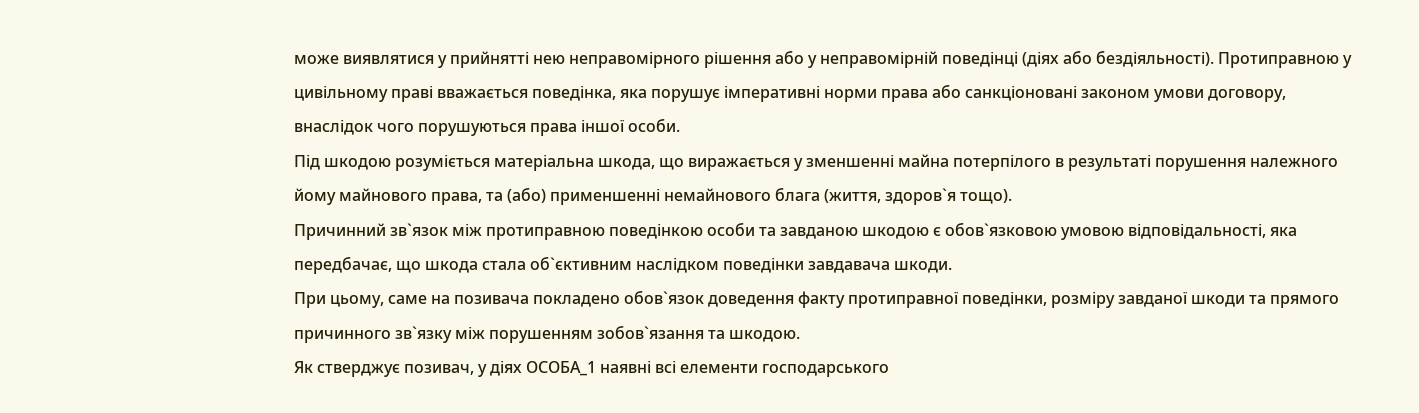може виявлятися у прийнятті нею неправомірного рішення або у неправомірній поведінці (діях або бездіяльності). Протиправною у цивільному праві вважається поведінка, яка порушує імперативні норми права або санкціоновані законом умови договору, внаслідок чого порушуються права іншої особи.
Під шкодою розуміється матеріальна шкода, що виражається у зменшенні майна потерпілого в результаті порушення належного йому майнового права, та (або) применшенні немайнового блага (життя, здоров`я тощо).
Причинний зв`язок між протиправною поведінкою особи та завданою шкодою є обов`язковою умовою відповідальності, яка передбачає, що шкода стала об`єктивним наслідком поведінки завдавача шкоди.
При цьому, саме на позивача покладено обов`язок доведення факту протиправної поведінки, розміру завданої шкоди та прямого причинного зв`язку між порушенням зобов`язання та шкодою.
Як стверджує позивач, у діях ОСОБА_1 наявні всі елементи господарського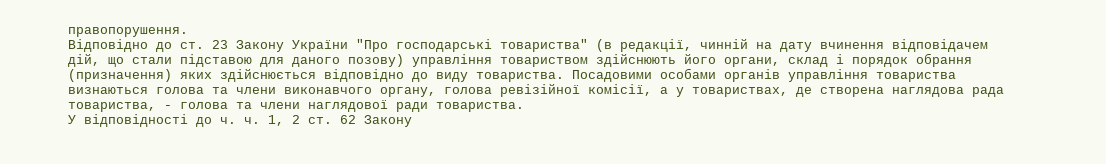правопорушення.
Відповідно до ст. 23 Закону України "Про господарські товариства" (в редакції, чинній на дату вчинення відповідачем дій, що стали підставою для даного позову) управління товариством здійснюють його органи, склад і порядок обрання (призначення) яких здійснюється відповідно до виду товариства. Посадовими особами органів управління товариства визнаються голова та члени виконавчого органу, голова ревізійної комісії, а у товариствах, де створена наглядова рада товариства, - голова та члени наглядової ради товариства.
У відповідності до ч. ч. 1, 2 ст. 62 Закону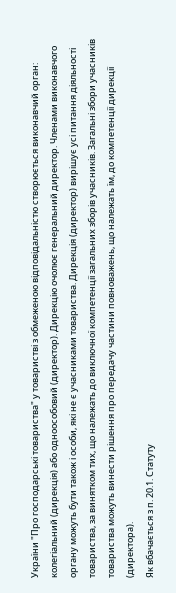України "Про господарські товариства" у товаристві з обмеженою відповідальністю створюється виконавчий орган: колегіальний (дирекція) або одноособовий (директор). Дирекцію очолює генеральний директор. Членами виконавчого органу можуть бути також і особи, які не є учасниками товариства. Дирекція (директор) вирішує усі питання діяльності товариства, за винятком тих, що належать до виключної компетенції загальних зборів учасників. Загальні збори учасників товариства можуть винести рішення про передачу частини повноважень, що належать їм, до компетенції дирекції (директора).
Як вбачається з п. 20.1. Статуту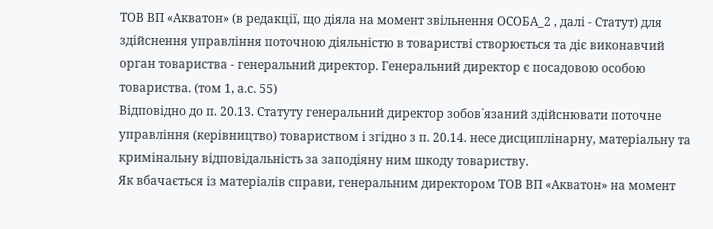ТОВ ВП «Акватон» (в редакції, що діяла на момент звільнення ОСОБА_2 , далі - Статут) для здійснення управління поточною діяльністю в товаристві створюється та діє виконавчий орган товариства - генеральний директор. Генеральний директор є посадовою особою товариства. (том 1, а.с. 55)
Відповідно до п. 20.13. Статуту генеральний директор зобов`язаний здійснювати поточне управління (керівництво) товариством і згідно з п. 20.14. несе дисциплінарну, матеріальну та кримінальну відповідальність за заподіяну ним шкоду товариству.
Як вбачається із матеріалів справи, генеральним директором ТОВ ВП «Акватон» на момент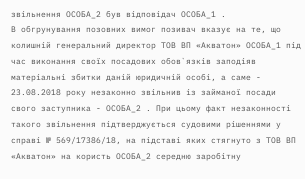звільнення ОСОБА_2 був відповідач ОСОБА_1 .
В обгрунування позовних вимог позивач вказує на те, що колишній генеральний директор ТОВ ВП «Акватон» ОСОБА_1 під час виконання своїх посадових обов`язків заподіяв матеріальні збитки даній юридичній особі, а саме - 23.08.2018 року незаконно звільнив із займаної посади свого заступника - ОСОБА_2 . При цьому факт незаконності такого звільнення підтверджується судовими рішеннями у справі № 569/17386/18, на підставі яких стягнуто з ТОВ ВП «Акватон» на користь ОСОБА_2 середню заробітну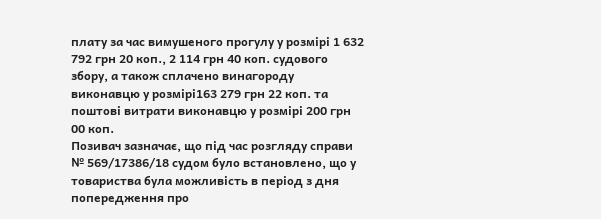плату за час вимушеного прогулу у розмірі 1 632 792 грн 20 коп., 2 114 грн 40 коп. судового збору, а також сплачено винагороду виконавцю у розмірі163 279 грн 22 коп. та поштові витрати виконавцю у розмірі 200 грн 00 коп.
Позивач зазначає, що під час розгляду справи № 569/17386/18 судом було встановлено, що у товариства була можливість в період з дня попередження про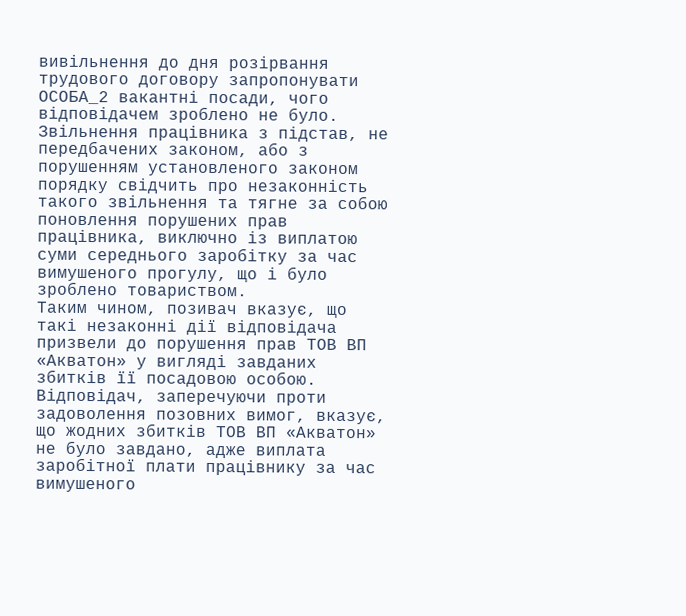вивільнення до дня розірвання трудового договору запропонувати ОСОБА_2 вакантні посади, чого відповідачем зроблено не було. Звільнення працівника з підстав, не передбачених законом, або з порушенням установленого законом порядку свідчить про незаконність такого звільнення та тягне за собою поновлення порушених прав працівника, виключно із виплатою суми середнього заробітку за час вимушеного прогулу, що і було зроблено товариством.
Таким чином, позивач вказує, що такі незаконні дії відповідача призвели до порушення прав ТОВ ВП «Акватон» у вигляді завданих збитків її посадовою особою.
Відповідач, заперечуючи проти задоволення позовних вимог, вказує, що жодних збитків ТОВ ВП «Акватон» не було завдано, адже виплата заробітної плати працівнику за час вимушеного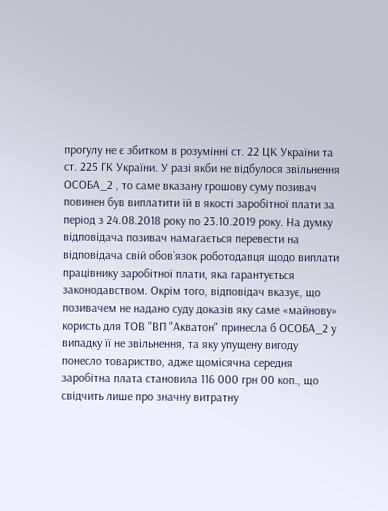прогулу не є збитком в розумінні ст. 22 ЦК України та ст. 225 ГК України. У разі якби не відбулося звільнення ОСОБА_2 , то саме вказану грошову суму позивач повинен був виплатити їй в якості заробітної плати за період з 24.08.2018 року по 23.10.2019 року. На думку відповідача позивач намагається перевести на відповідача свій обов`язок роботодавця щодо виплати працівнику заробітної плати, яка гарантується законодавством. Окрім того, відповідач вказує, що позивачем не надано суду доказів яку саме «майнову» користь для ТОВ "ВП "Акватон" принесла б ОСОБА_2 у випадку її не звільнення, та яку упущену вигоду понесло товариство, адже щомісячна середня заробітна плата становила 116 000 грн 00 коп., що свідчить лише про значну витратну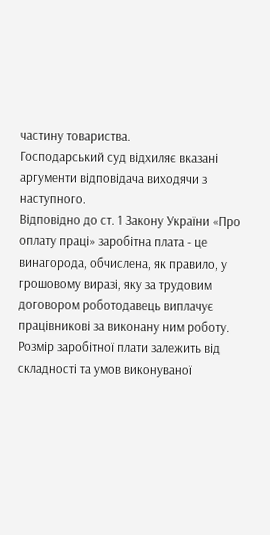частину товариства.
Господарський суд відхиляє вказані аргументи відповідача виходячи з наступного.
Відповідно до ст. 1 Закону України «Про оплату праці» заробітна плата - це винагорода, обчислена, як правило, у грошовому виразі, яку за трудовим договором роботодавець виплачує працівникові за виконану ним роботу. Розмір заробітної плати залежить від складності та умов виконуваної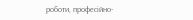роботи, професійно-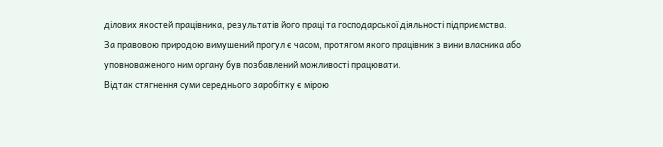ділових якостей працівника, результатів його праці та господарської діяльності підприємства.
За правовою природою вимушений прогул є часом, протягом якого працівник з вини власника або уповноваженого ним органу був позбавлений можливості працювати.
Відтак стягнення суми середнього заробітку є мірою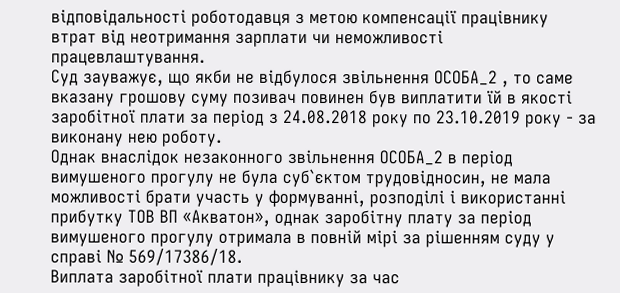відповідальності роботодавця з метою компенсації працівнику втрат від неотримання зарплати чи неможливості працевлаштування.
Суд зауважує, що якби не відбулося звільнення ОСОБА_2 , то саме вказану грошову суму позивач повинен був виплатити їй в якості заробітної плати за період з 24.08.2018 року по 23.10.2019 року - за виконану нею роботу.
Однак внаслідок незаконного звільнення ОСОБА_2 в період вимушеного прогулу не була суб`єктом трудовідносин, не мала можливості брати участь у формуванні, розподілі і використанні прибутку ТОВ ВП «Акватон», однак заробітну плату за період вимушеного прогулу отримала в повній мірі за рішенням суду у справі № 569/17386/18.
Виплата заробітної плати працівнику за час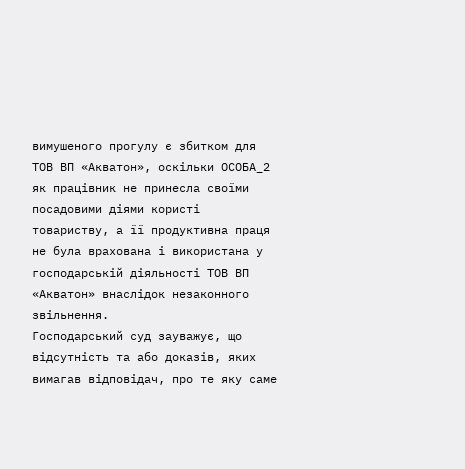вимушеного прогулу є збитком для ТОВ ВП «Акватон», оскільки ОСОБА_2 як працівник не принесла своїми посадовими діями користі товариству, а її продуктивна праця не була врахована і використана у господарській діяльності ТОВ ВП «Акватон» внаслідок незаконного звільнення.
Господарський суд зауважує, що відсутність та або доказів, яких вимагав відповідач, про те яку саме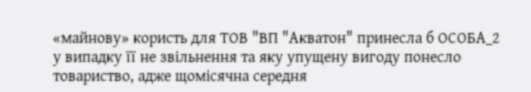«майнову» користь для ТОВ "ВП "Акватон" принесла б ОСОБА_2 у випадку її не звільнення та яку упущену вигоду понесло товариство, адже щомісячна середня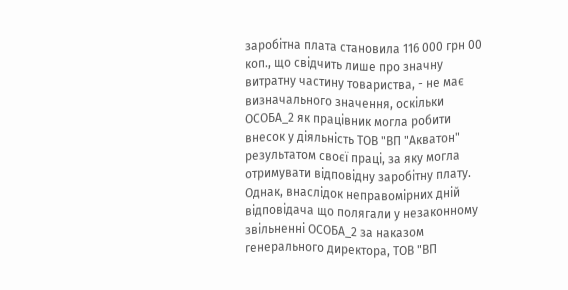заробітна плата становила 116 000 грн 00 коп., що свідчить лише про значну витратну частину товариства, - не має визначального значення, оскільки ОСОБА_2 як працівник могла робити внесок у діяльність ТОВ "ВП "Акватон" результатом своєї праці, за яку могла отримувати відповідну заробітну плату. Однак, внаслідок неправомірних дній відповідача що полягали у незаконному звільненні ОСОБА_2 за наказом генерального директора, ТОВ "ВП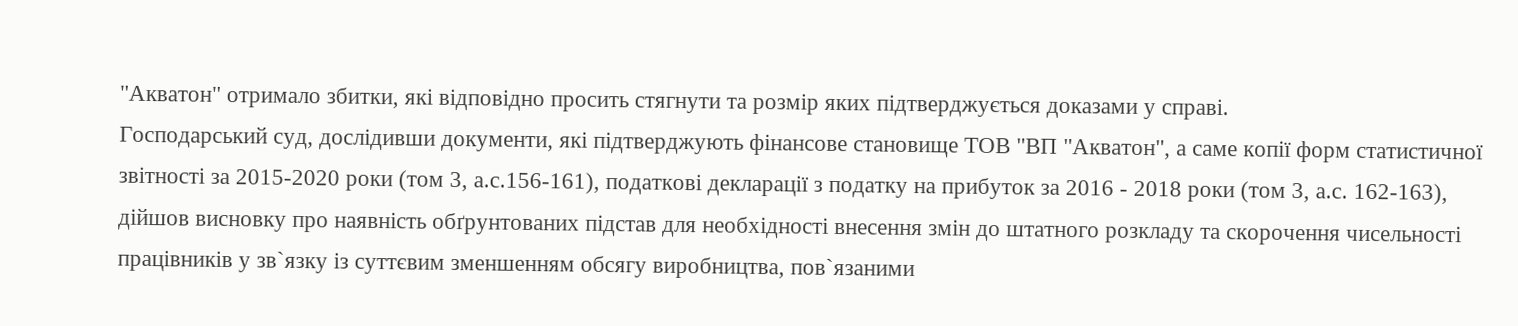"Акватон" отримало збитки, які відповідно просить стягнути та розмір яких підтверджується доказами у справі.
Господарський суд, дослідивши документи, які підтверджують фінансове становище ТОВ "ВП "Акватон", а саме копії форм статистичної звітності за 2015-2020 роки (том 3, а.с.156-161), податкові декларації з податку на прибуток за 2016 - 2018 роки (том 3, а.с. 162-163), дійшов висновку про наявність обґрунтованих підстав для необхідності внесення змін до штатного розкладу та скорочення чисельності працівників у зв`язку із суттєвим зменшенням обсягу виробництва, пов`язаними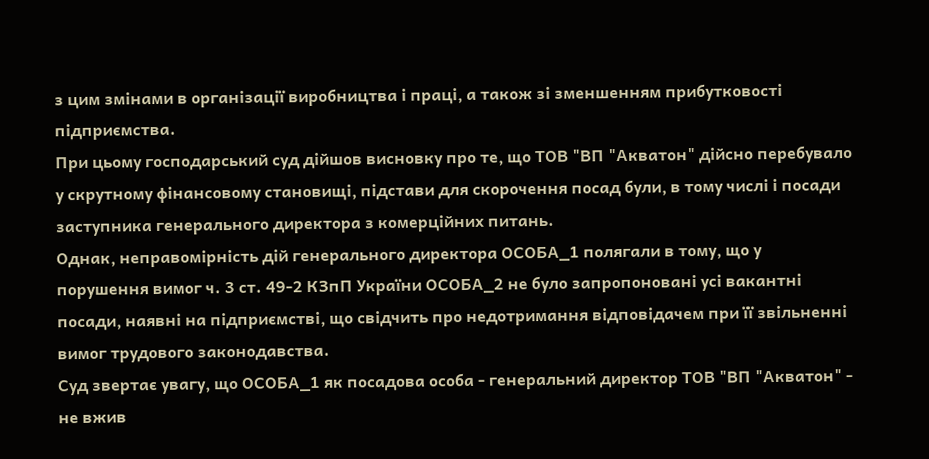з цим змінами в організації виробництва і праці, а також зі зменшенням прибутковості підприємства.
При цьому господарський суд дійшов висновку про те, що ТОВ "ВП "Акватон" дійсно перебувало у скрутному фінансовому становищі, підстави для скорочення посад були, в тому числі і посади заступника генерального директора з комерційних питань.
Однак, неправомірність дій генерального директора ОСОБА_1 полягали в тому, що у порушення вимог ч. 3 ст. 49-2 КЗпП України ОСОБА_2 не було запропоновані усі вакантні посади, наявні на підприємстві, що свідчить про недотримання відповідачем при її звільненні вимог трудового законодавства.
Суд звертає увагу, що ОСОБА_1 як посадова особа - генеральний директор ТОВ "ВП "Акватон" - не вжив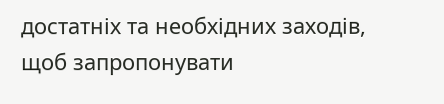достатніх та необхідних заходів, щоб запропонувати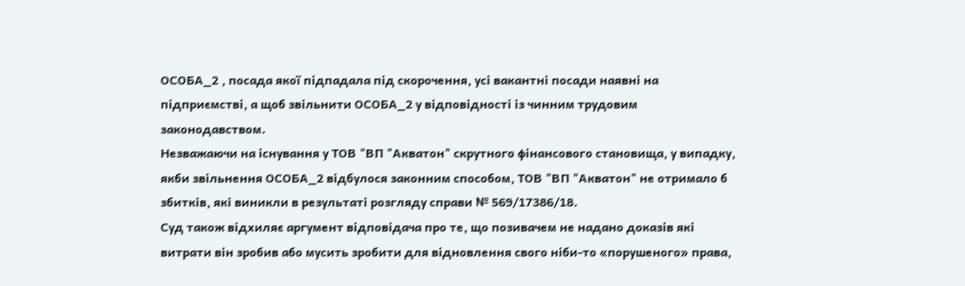ОСОБА_2 , посада якої підпадала під скорочення, усі вакантні посади наявні на підприємстві, а щоб звільнити ОСОБА_2 у відповідності із чинним трудовим законодавством.
Незважаючи на існування у ТОВ "ВП "Акватон" скрутного фінансового становища, у випадку, якби звільнення ОСОБА_2 відбулося законним способом, ТОВ "ВП "Акватон" не отримало б збитків, які виникли в результаті розгляду справи № 569/17386/18.
Суд також відхиляє аргумент відповідача про те, що позивачем не надано доказів які витрати він зробив або мусить зробити для відновлення свого ніби-то «порушеного» права,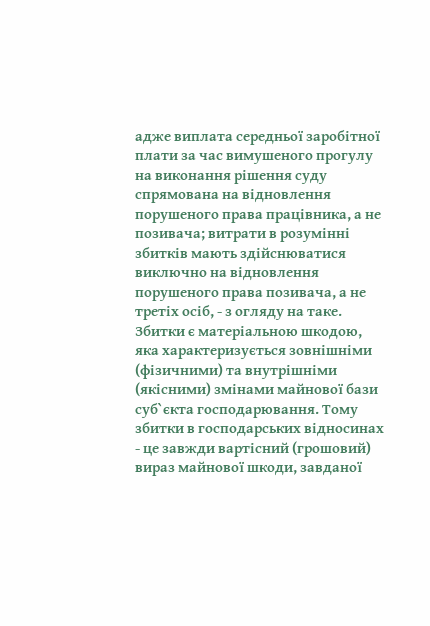адже виплата середньої заробітної плати за час вимушеного прогулу на виконання рішення суду спрямована на відновлення порушеного права працівника, а не позивача; витрати в розумінні збитків мають здійснюватися виключно на відновлення порушеного права позивача, а не третіх осіб, - з огляду на таке.
Збитки є матеріальною шкодою, яка характеризується зовнішніми (фізичними) та внутрішніми (якісними) змінами майнової бази суб`єкта господарювання. Тому збитки в господарських відносинах - це завжди вартісний (грошовий) вираз майнової шкоди, завданої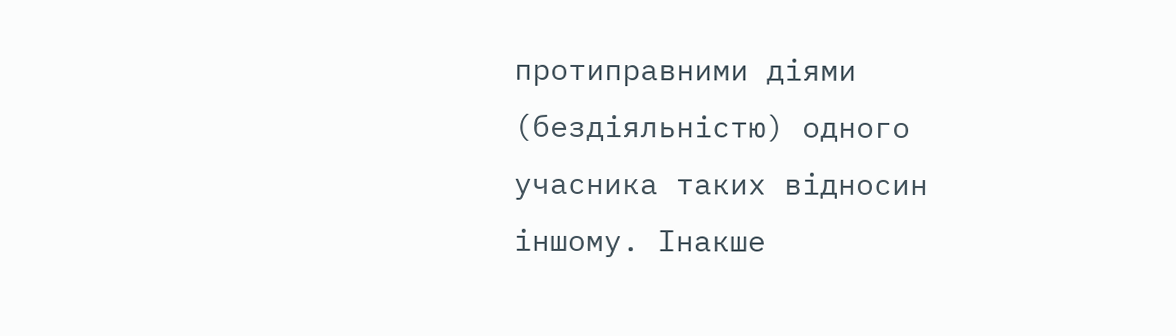протиправними діями (бездіяльністю) одного учасника таких відносин іншому. Інакше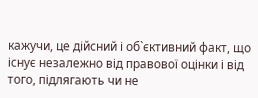кажучи, це дійсний і об`єктивний факт, що існує незалежно від правової оцінки і від того, підлягають чи не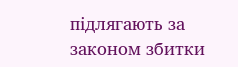підлягають за законом збитки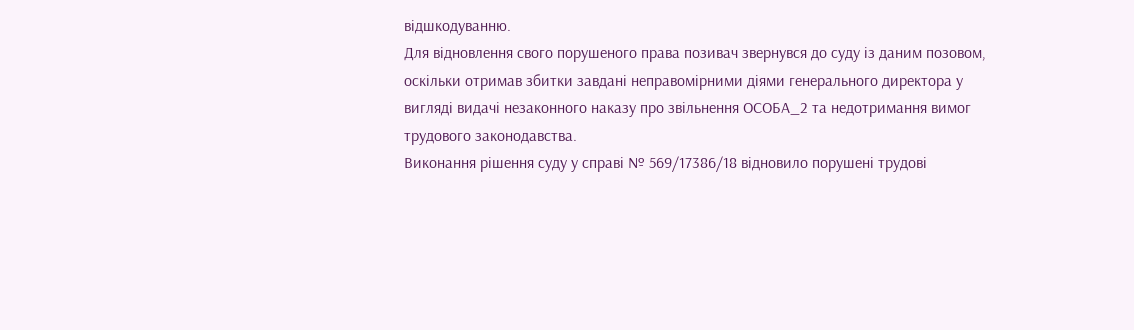відшкодуванню.
Для відновлення свого порушеного права позивач звернувся до суду із даним позовом, оскільки отримав збитки завдані неправомірними діями генерального директора у вигляді видачі незаконного наказу про звільнення ОСОБА_2 та недотримання вимог трудового законодавства.
Виконання рішення суду у справі № 569/17386/18 відновило порушені трудові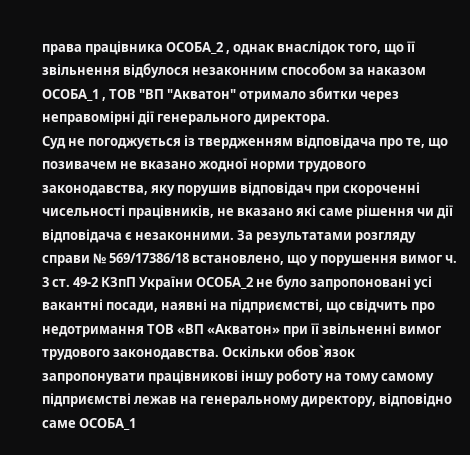права працівника ОСОБА_2 , однак внаслідок того, що її звільнення відбулося незаконним способом за наказом ОСОБА_1 , ТОВ "ВП "Акватон" отримало збитки через неправомірні дії генерального директора.
Суд не погоджується із твердженням відповідача про те, що позивачем не вказано жодної норми трудового законодавства, яку порушив відповідач при скороченні чисельності працівників, не вказано які саме рішення чи дії відповідача є незаконними. За результатами розгляду справи № 569/17386/18 встановлено, що у порушення вимог ч. 3 ст. 49-2 КЗпП України ОСОБА_2 не було запропоновані усі вакантні посади, наявні на підприємстві, що свідчить про недотримання ТОВ «ВП «Акватон» при її звільненні вимог трудового законодавства. Оскільки обов`язок запропонувати працівникові іншу роботу на тому самому підприємстві лежав на генеральному директору, відповідно саме ОСОБА_1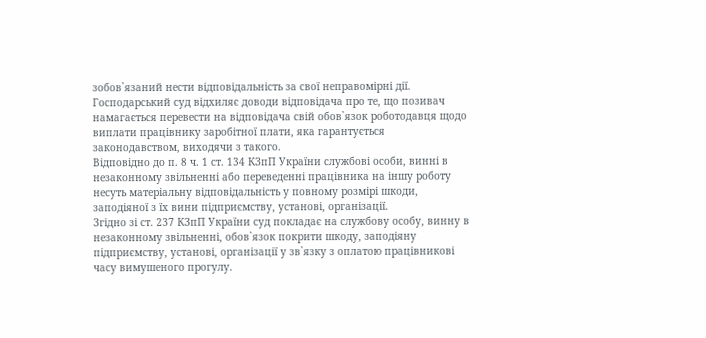зобов`язаний нести відповідальність за свої неправомірні дії.
Господарський суд відхиляє доводи відповідача про те, що позивач намагається перевести на відповідача свій обов`язок роботодавця щодо виплати працівнику заробітної плати, яка гарантується законодавством, виходячи з такого.
Відповідно до п. 8 ч. 1 ст. 134 КЗпП України службові особи, винні в незаконному звільненні або переведенні працівника на іншу роботу несуть матеріальну відповідальність у повному розмірі шкоди, заподіяної з їх вини підприємству, установі, організації.
Згідно зі ст. 237 КЗпП України суд покладає на службову особу, винну в незаконному звільненні, обов`язок покрити шкоду, заподіяну підприємству, установі, організації у зв`язку з оплатою працівникові часу вимушеного прогулу.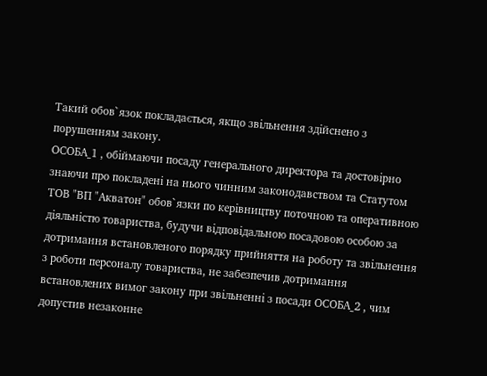Такий обов`язок покладається, якщо звільнення здійснено з порушенням закону.
ОСОБА_1 , обіймаючи посаду генерального директора та достовірно знаючи про покладені на нього чинним законодавством та Статутом ТОВ "ВП "Акватон" обов`язки по керівництву поточною та оперативною діяльністю товариства, будучи відповідальною посадовою особою за дотримання встановленого порядку прийняття на роботу та звільнення з роботи персоналу товариства, не забезпечив дотримання встановлених вимог закону при звільненні з посади ОСОБА_2 , чим допустив незаконне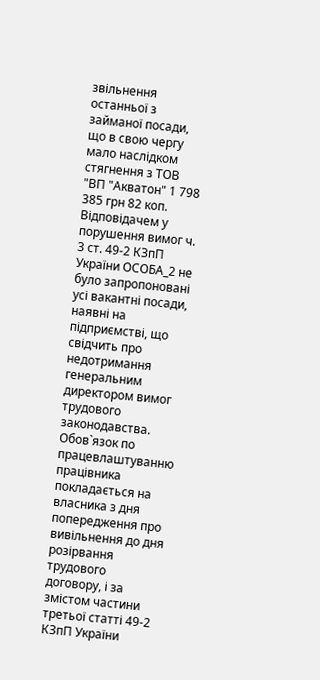звільнення останньої з займаної посади, що в свою чергу мало наслідком стягнення з ТОВ "ВП "Акватон" 1 798 385 грн 82 коп.
Відповідачем у порушення вимог ч. 3 ст. 49-2 КЗпП України ОСОБА_2 не було запропоновані усі вакантні посади, наявні на підприємстві, що свідчить про недотримання генеральним директором вимог трудового законодавства.
Обов`язок по працевлаштуванню працівника покладається на власника з дня попередження про вивільнення до дня розірвання трудового договору, і за змістом частини третьої статті 49-2 КЗпП України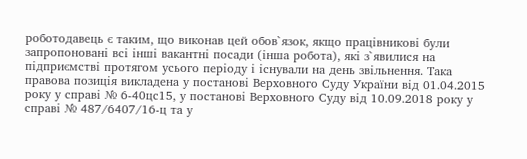роботодавець є таким, що виконав цей обов`язок, якщо працівникові були запропоновані всі інші вакантні посади (інша робота), які з`явилися на підприємстві протягом усього періоду і існували на день звільнення. Така правова позиція викладена у постанові Верховного Суду України від 01.04.2015 року у справі № 6-40цс15, у постанові Верховного Суду від 10.09.2018 року у справі № 487/6407/16-ц та у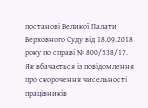постанові Великої Палати Верховного Суду від 18.09.2018 року по справі № 800/538/17.
Як вбачається із повідомлення про скорочення чисельності працівників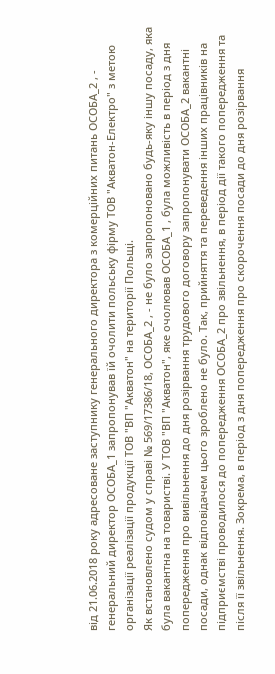від 21.06.2018 року адресоване заступнику генерального директора з комерційних питань ОСОБА_2 , - генеральний директор ОСОБА_1 запропонував їй очолити польську фірму ТОВ "Акватон-Електро" з метою організації реалізації продукції ТОВ "ВП "Акватон" на території Польщі.
Як встановлено судом у справі № 569/17386/18, ОСОБА_2 , - не було запропоновано будь-яку іншу посаду, яка була вакантна на товаристві. У ТОВ "ВП "Акватон", яке очолював ОСОБА_1 , була можливість в період з дня попередження про вивільнення до дня розірвання трудового договору запропонувати ОСОБА_2 вакантні посади, однак відповідачем цього зроблено не було. Так, прийняття та переведення інших працівників на підприємстві проводилося до попередження ОСОБА_2 про звільнення, в період дії такого попередження та після її звільнення. Зокрема, в період з дня попередження про скорочення посади до дня розірвання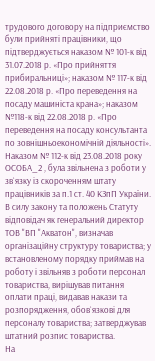трудового договору на підприємство були прийняті працівники, що підтверджується наказом № 101-к від 31.07.2018 р. «Про прийняття прибиральниці»; наказом № 117-к від 22.08.2018 р. «Про переведення на посаду машиніста крана»; наказом №118-к від 22.08.2018 р. «Про переведення на посаду консультанта по зовнішньоекономічній діяльності».
Наказом № 112-к від 23.08.2018 року ОСОБА_2 , була звільнена з роботи у зв`язку із скороченням штату працівників за п.1 ст. 40 КЗпП України.
В силу закону та положень Статуту відповідач як генеральний директор ТОВ "ВП "Акватон", визначав організаційну структуру товариства; у встановленому порядку приймав на роботу і звільняв з роботи персонал товариства, вирішував питання оплати праці, видавав накази та розпорядження, обов`язкові для персоналу товариства; затверджував штатний розпис товариства.
На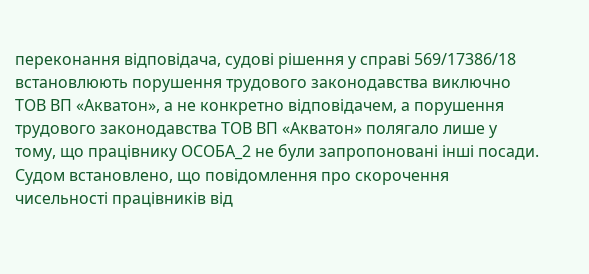переконання відповідача, судові рішення у справі 569/17386/18 встановлюють порушення трудового законодавства виключно ТОВ ВП «Акватон», а не конкретно відповідачем, а порушення трудового законодавства ТОВ ВП «Акватон» полягало лише у тому, що працівнику ОСОБА_2 не були запропоновані інші посади.
Судом встановлено, що повідомлення про скорочення чисельності працівників від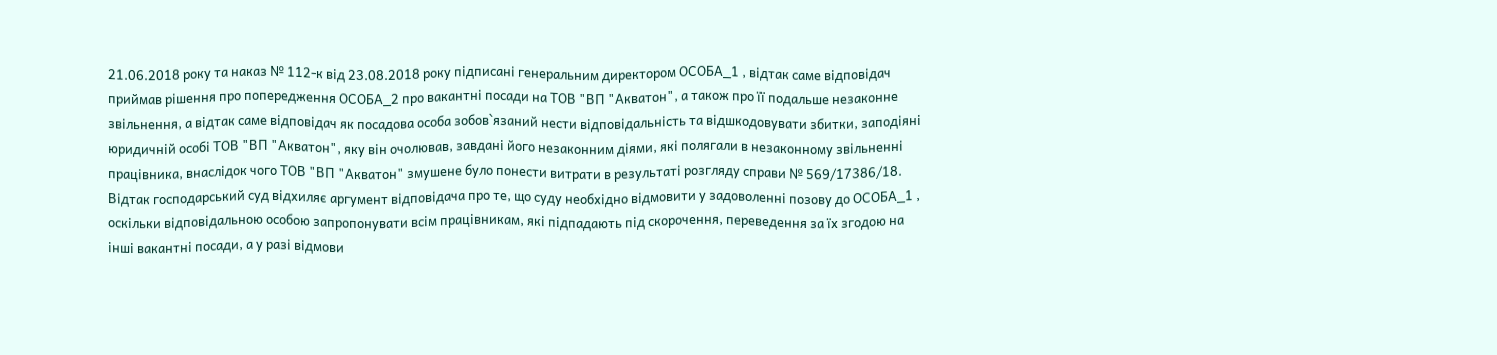21.06.2018 року та наказ № 112-к від 23.08.2018 року підписані генеральним директором ОСОБА_1 , відтак саме відповідач приймав рішення про попередження ОСОБА_2 про вакантні посади на ТОВ "ВП "Акватон", а також про її подальше незаконне звільнення, а відтак саме відповідач як посадова особа зобов`язаний нести відповідальність та відшкодовувати збитки, заподіяні юридичній особі ТОВ "ВП "Акватон", яку він очолював, завдані його незаконним діями, які полягали в незаконному звільненні працівника, внаслідок чого ТОВ "ВП "Акватон" змушене було понести витрати в результаті розгляду справи № 569/17386/18.
Відтак господарський суд відхиляє аргумент відповідача про те, що суду необхідно відмовити у задоволенні позову до ОСОБА_1 , оскільки відповідальною особою запропонувати всім працівникам, які підпадають під скорочення, переведення за їх згодою на інші вакантні посади, а у разі відмови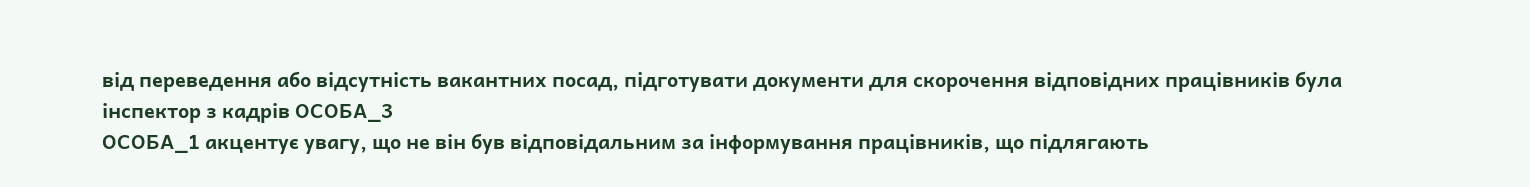від переведення або відсутність вакантних посад, підготувати документи для скорочення відповідних працівників була інспектор з кадрів ОСОБА_3
ОСОБА_1 акцентує увагу, що не він був відповідальним за інформування працівників, що підлягають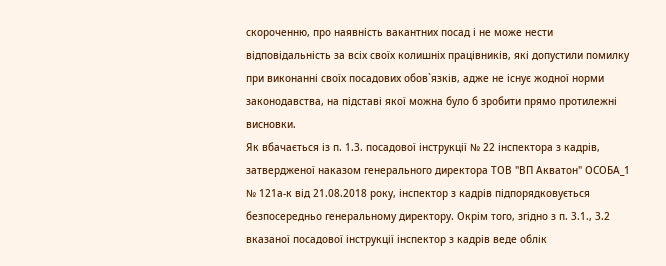скороченню, про наявність вакантних посад і не може нести відповідальність за всіх своїх колишніх працівників, які допустили помилку при виконанні своїх посадових обов`язків, адже не існує жодної норми законодавства, на підставі якої можна було б зробити прямо протилежні висновки.
Як вбачається із п. 1.3. посадової інструкції № 22 інспектора з кадрів, затвердженої наказом генерального директора ТОВ "ВП Акватон" ОСОБА_1 № 121а-к від 21.08.2018 року, інспектор з кадрів підпорядковується безпосередньо генеральному директору. Окрім того, згідно з п. 3.1., 3.2 вказаної посадової інструкції інспектор з кадрів веде облік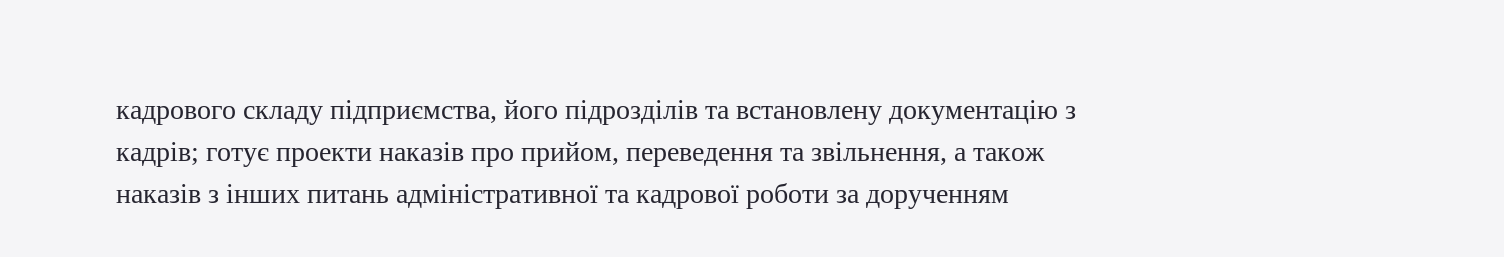кадрового складу підприємства, його підрозділів та встановлену документацію з кадрів; готує проекти наказів про прийом, переведення та звільнення, а також наказів з інших питань адміністративної та кадрової роботи за дорученням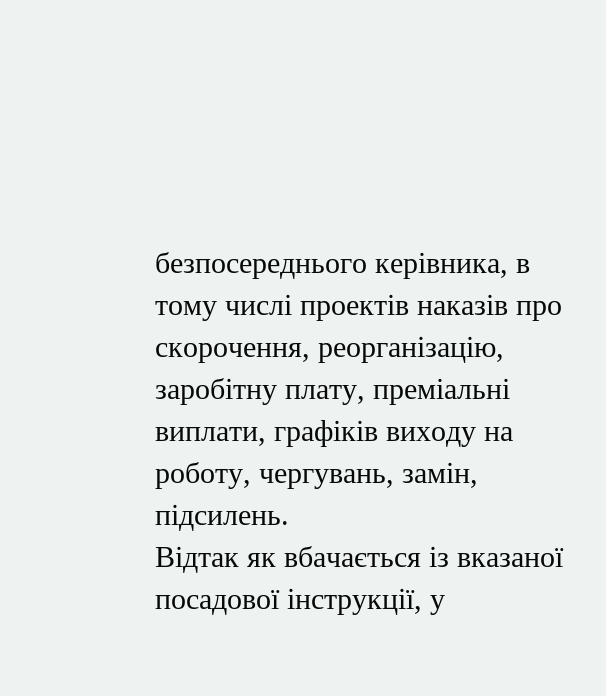безпосереднього керівника, в тому числі проектів наказів про скорочення, реорганізацію, заробітну плату, преміальні виплати, графіків виходу на роботу, чергувань, замін, підсилень.
Відтак як вбачається із вказаної посадової інструкції, у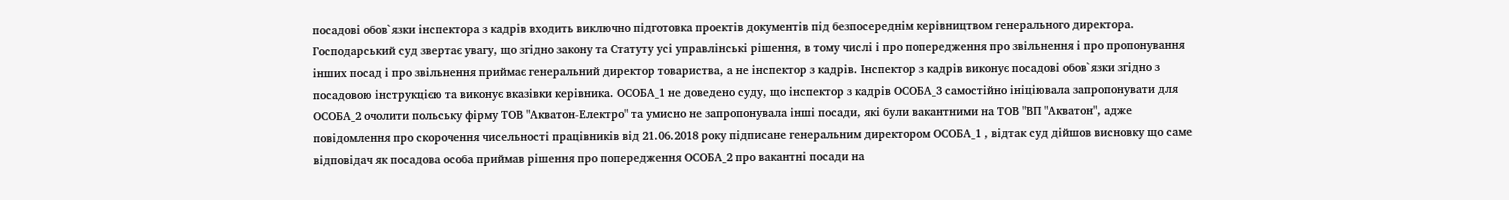посадові обов`язки інспектора з кадрів входить виключно підготовка проектів документів під безпосереднім керівництвом генерального директора.
Господарський суд звертає увагу, що згідно закону та Статуту усі управлінські рішення, в тому числі і про попередження про звільнення і про пропонування інших посад і про звільнення приймає генеральний директор товариства, а не інспектор з кадрів. Інспектор з кадрів виконує посадові обов`язки згідно з посадовою інструкцією та виконує вказівки керівника. ОСОБА_1 не доведено суду, що інспектор з кадрів ОСОБА_3 самостійно ініціювала запропонувати для ОСОБА_2 очолити польську фірму ТОВ "Акватон-Електро" та умисно не запропонувала інші посади, які були вакантними на ТОВ "ВП "Акватон", адже повідомлення про скорочення чисельності працівників від 21.06.2018 року підписане генеральним директором ОСОБА_1 , відтак суд дійшов висновку що саме відповідач як посадова особа приймав рішення про попередження ОСОБА_2 про вакантні посади на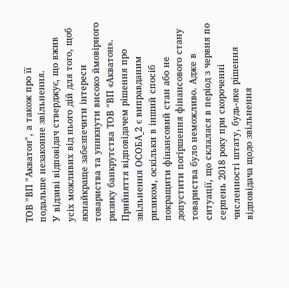ТОВ "ВП "Акватон", а також про її подальше незаконне звільнення.
У відзиві відповідач стверджує, що вжив усіх можливих від нього дій для того, щоб якнайкраще забезпечити інтереси товариства та уникнути високо ймовірного ризику банкрутства ТОВ "ВП «Акватон». Прийняття відповідачем рішення про звільнення ОСОБА_2 є виправданим ризиком, оскільки в інший спосіб покращити фінансовий стан або не допустити погіршення фінансового стану товариства було неможливо. Адже в ситуації, що склалася в період з червня по серпень 2018 року при скороченні численності штату, будь-яке рішення відповідача щодо звільнення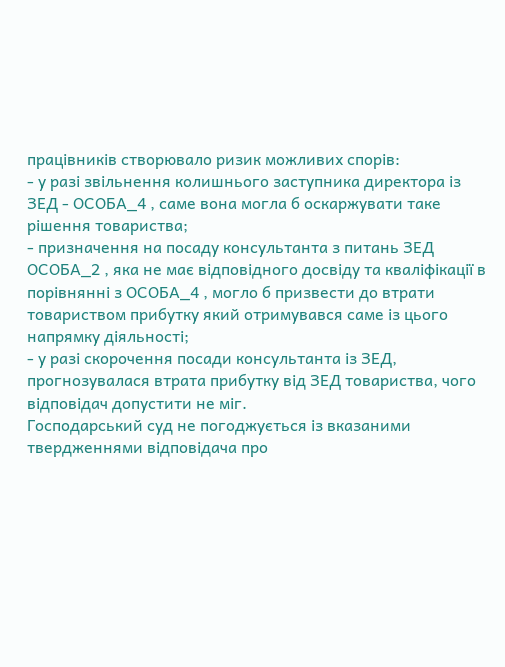працівників створювало ризик можливих спорів:
- у разі звільнення колишнього заступника директора із ЗЕД - ОСОБА_4 , саме вона могла б оскаржувати таке рішення товариства;
- призначення на посаду консультанта з питань ЗЕД ОСОБА_2 , яка не має відповідного досвіду та кваліфікації в порівнянні з ОСОБА_4 , могло б призвести до втрати товариством прибутку який отримувався саме із цього напрямку діяльності;
- у разі скорочення посади консультанта із ЗЕД, прогнозувалася втрата прибутку від ЗЕД товариства, чого відповідач допустити не міг.
Господарський суд не погоджується із вказаними твердженнями відповідача про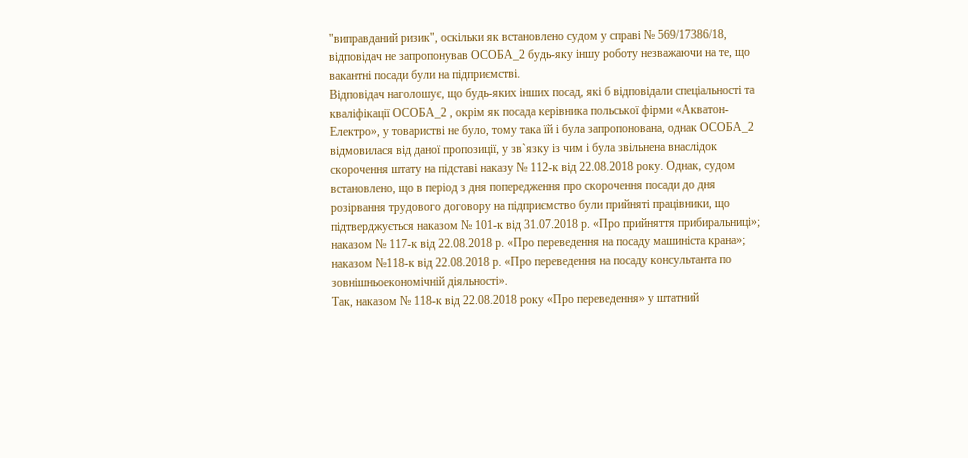"виправданий ризик", оскільки як встановлено судом у справі № 569/17386/18, відповідач не запропонував ОСОБА_2 будь-яку іншу роботу незважаючи на те, що вакантні посади були на підприємстві.
Відповідач наголошує, що будь-яких інших посад, які б відповідали спеціальності та кваліфікації ОСОБА_2 , окрім як посада керівника польської фірми «Акватон-Електро», у товаристві не було, тому така їй і була запропонована, однак ОСОБА_2 відмовилася від даної пропозиції, у зв`язку із чим і була звільнена внаслідок скорочення штату на підставі наказу № 112-к від 22.08.2018 року. Однак, судом встановлено, що в період з дня попередження про скорочення посади до дня розірвання трудового договору на підприємство були прийняті працівники, що підтверджується наказом № 101-к від 31.07.2018 р. «Про прийняття прибиральниці»; наказом № 117-к від 22.08.2018 р. «Про переведення на посаду машиніста крана»; наказом №118-к від 22.08.2018 р. «Про переведення на посаду консультанта по зовнішньоекономічній діяльності».
Так, наказом № 118-к від 22.08.2018 року «Про переведення» у штатний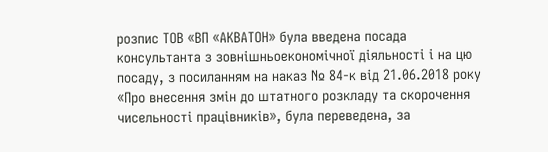розпис ТОВ «ВП «АКВАТОН» була введена посада консультанта з зовнішньоекономічної діяльності і на цю посаду, з посиланням на наказ № 84-к від 21.06.2018 року «Про внесення змін до штатного розкладу та скорочення чисельності працівників», була переведена, за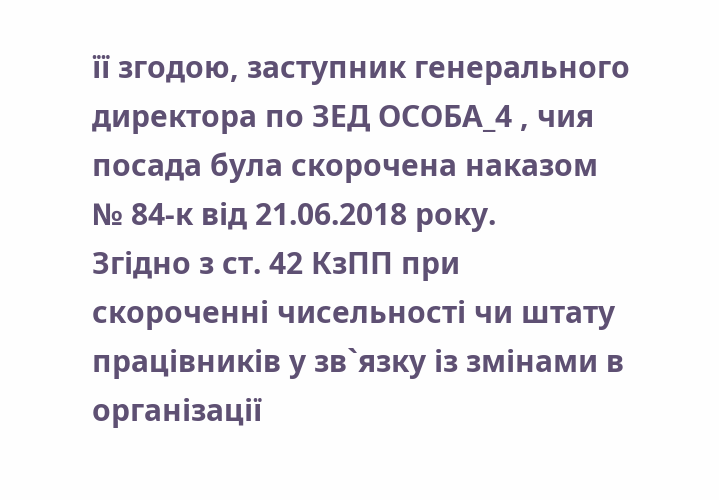її згодою, заступник генерального директора по ЗЕД ОСОБА_4 , чия посада була скорочена наказом № 84-к від 21.06.2018 року.
Згідно з ст. 42 КзПП при скороченні чисельності чи штату працівників у зв`язку із змінами в організації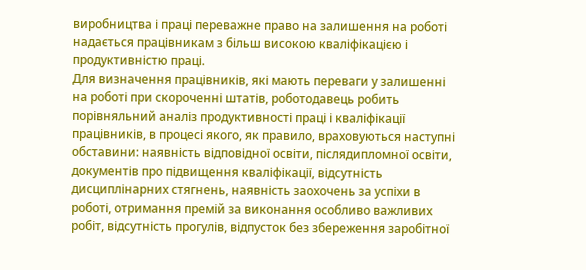виробництва і праці переважне право на залишення на роботі надається працівникам з більш високою кваліфікацією і продуктивністю праці.
Для визначення працівників, які мають переваги у залишенні на роботі при скороченні штатів, роботодавець робить порівняльний аналіз продуктивності праці і кваліфікації працівників, в процесі якого, як правило, враховуються наступні обставини: наявність відповідної освіти, післядипломної освіти, документів про підвищення кваліфікації, відсутність дисциплінарних стягнень, наявність заохочень за успіхи в роботі, отримання премій за виконання особливо важливих робіт, відсутність прогулів, відпусток без збереження заробітної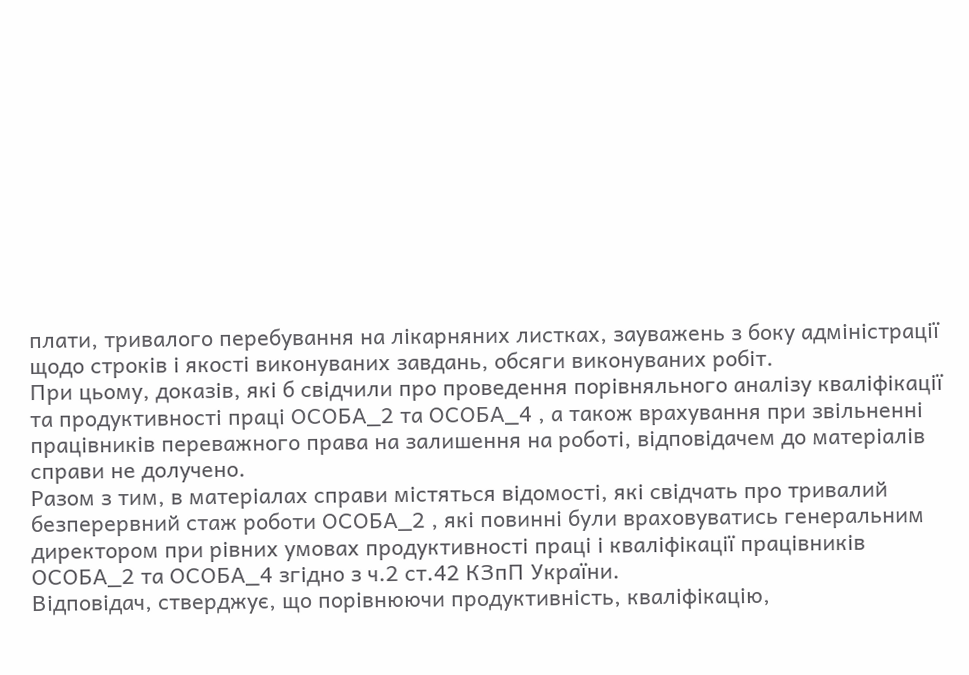плати, тривалого перебування на лікарняних листках, зауважень з боку адміністрації щодо строків і якості виконуваних завдань, обсяги виконуваних робіт.
При цьому, доказів, які б свідчили про проведення порівняльного аналізу кваліфікації та продуктивності праці ОСОБА_2 та ОСОБА_4 , а також врахування при звільненні працівників переважного права на залишення на роботі, відповідачем до матеріалів справи не долучено.
Разом з тим, в матеріалах справи містяться відомості, які свідчать про тривалий безперервний стаж роботи ОСОБА_2 , які повинні були враховуватись генеральним директором при рівних умовах продуктивності праці і кваліфікації працівників ОСОБА_2 та ОСОБА_4 згідно з ч.2 ст.42 КЗпП України.
Відповідач, стверджує, що порівнюючи продуктивність, кваліфікацію,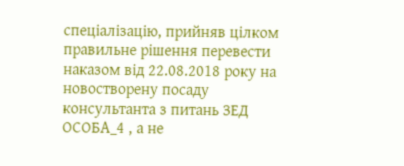спеціалізацію, прийняв цілком правильне рішення перевести наказом від 22.08.2018 року на новостворену посаду консультанта з питань ЗЕД ОСОБА_4 , а не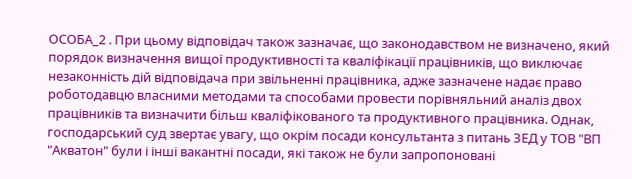ОСОБА_2 . При цьому відповідач також зазначає, що законодавством не визначено, який порядок визначення вищої продуктивності та кваліфікації працівників, що виключає незаконність дій відповідача при звільненні працівника, адже зазначене надає право роботодавцю власними методами та способами провести порівняльний аналіз двох працівників та визначити більш кваліфікованого та продуктивного працівника. Однак, господарський суд звертає увагу, що окрім посади консультанта з питань ЗЕД у ТОВ "ВП "Акватон" були і інші вакантні посади, які також не були запропоновані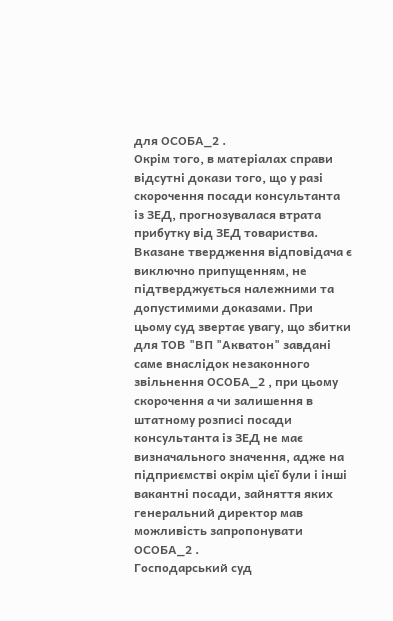для ОСОБА_2 .
Окрім того, в матеріалах справи відсутні докази того, що у разі скорочення посади консультанта із ЗЕД, прогнозувалася втрата прибутку від ЗЕД товариства. Вказане твердження відповідача є виключно припущенням, не підтверджується належними та допустимими доказами. При цьому суд звертає увагу, що збитки для ТОВ "ВП "Акватон" завдані саме внаслідок незаконного звільнення ОСОБА_2 , при цьому скорочення а чи залишення в штатному розписі посади консультанта із ЗЕД не має визначального значення, адже на підприємстві окрім цієї були і інші вакантні посади, зайняття яких генеральний директор мав можливість запропонувати ОСОБА_2 .
Господарський суд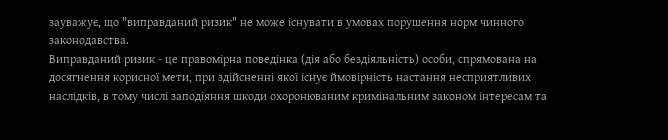зауважує, що "виправданий ризик" не може існувати в умовах порушення норм чинного законодавства.
Виправданий ризик - це правомірна поведінка (дія або бездіяльність) особи, спрямована на досягнення корисної мети, при здійсненні якої існує ймовірність настання несприятливих наслідків, в тому числі заподіяння шкоди охоронюваним кримінальним законом інтересам та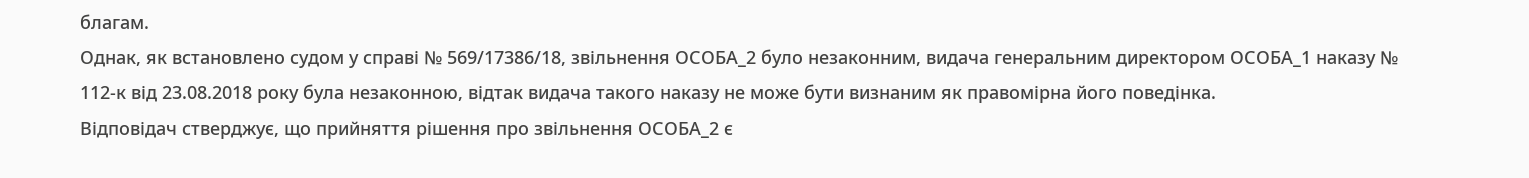благам.
Однак, як встановлено судом у справі № 569/17386/18, звільнення ОСОБА_2 було незаконним, видача генеральним директором ОСОБА_1 наказу № 112-к від 23.08.2018 року була незаконною, відтак видача такого наказу не може бути визнаним як правомірна його поведінка.
Відповідач стверджує, що прийняття рішення про звільнення ОСОБА_2 є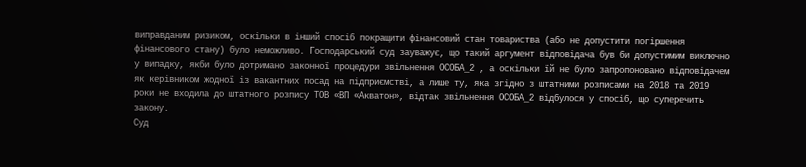виправданим ризиком, оскільки в інший спосіб покращити фінансовий стан товариства (або не допустити погіршення фінансового стану) було неможливо. Господарський суд зауважує, що такий аргумент відповідача був би допустимим виключно у випадку, якби було дотримано законної процедури звільнення ОСОБА_2 , а оскільки їй не було запропоновано відповідачем як керівником жодної із вакантних посад на підприємстві, а лише ту, яка згідно з штатними розписами на 2018 та 2019 роки не входила до штатного розпису ТОВ «ВП «Акватон», відтак звільнення ОСОБА_2 відбулося у спосіб, що суперечить закону.
Суд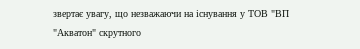звертає увагу, що незважаючи на існування у ТОВ "ВП "Акватон" скрутного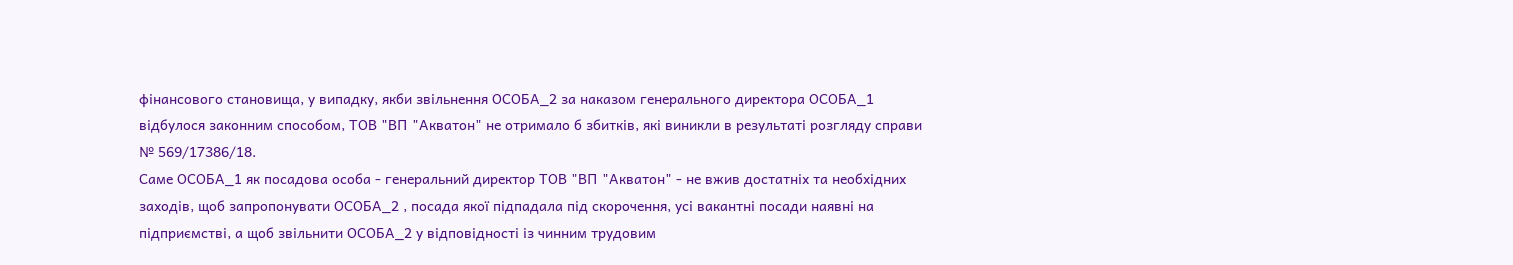фінансового становища, у випадку, якби звільнення ОСОБА_2 за наказом генерального директора ОСОБА_1 відбулося законним способом, ТОВ "ВП "Акватон" не отримало б збитків, які виникли в результаті розгляду справи № 569/17386/18.
Саме ОСОБА_1 як посадова особа - генеральний директор ТОВ "ВП "Акватон" - не вжив достатніх та необхідних заходів, щоб запропонувати ОСОБА_2 , посада якої підпадала під скорочення, усі вакантні посади наявні на підприємстві, а щоб звільнити ОСОБА_2 у відповідності із чинним трудовим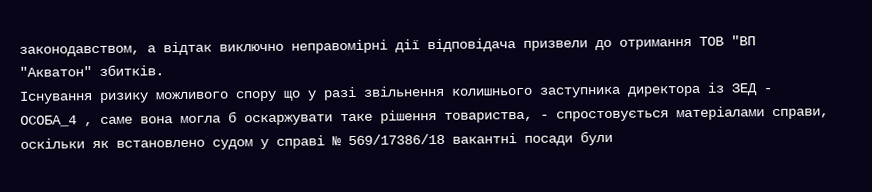законодавством, а відтак виключно неправомірні дії відповідача призвели до отримання ТОВ "ВП "Акватон" збитків.
Існування ризику можливого спору що у разі звільнення колишнього заступника директора із ЗЕД - ОСОБА_4 , саме вона могла б оскаржувати таке рішення товариства, - спростовується матеріалами справи, оскільки як встановлено судом у справі № 569/17386/18 вакантні посади були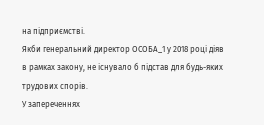на підприємстві.
Якби генеральний директор ОСОБА_1 у 2018 році діяв в рамках закону, не існувало б підстав для будь-яких трудових спорів.
У запереченнях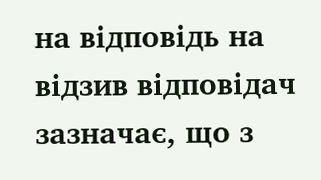на відповідь на відзив відповідач зазначає, що з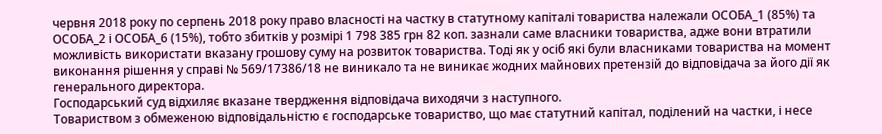червня 2018 року по серпень 2018 року право власності на частку в статутному капіталі товариства належали ОСОБА_1 (85%) та ОСОБА_2 і ОСОБА_6 (15%), тобто збитків у розмірі 1 798 385 грн 82 коп. зазнали саме власники товариства, адже вони втратили можливість використати вказану грошову суму на розвиток товариства. Тоді як у осіб які були власниками товариства на момент виконання рішення у справі № 569/17386/18 не виникало та не виникає жодних майнових претензій до відповідача за його дії як генерального директора.
Господарський суд відхиляє вказане твердження відповідача виходячи з наступного.
Товариством з обмеженою відповідальністю є господарське товариство, що має статутний капітал, поділений на частки, і несе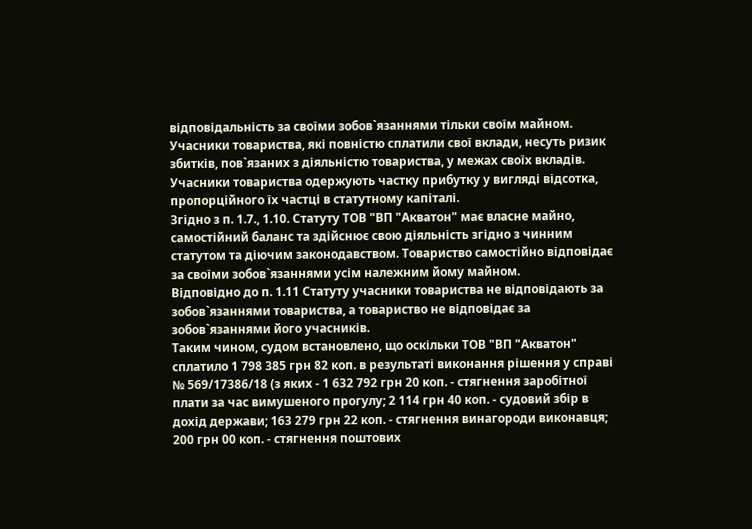відповідальність за своїми зобов`язаннями тільки своїм майном. Учасники товариства, які повністю сплатили свої вклади, несуть ризик збитків, пов`язаних з діяльністю товариства, у межах своїх вкладів. Учасники товариства одержують частку прибутку у вигляді відсотка, пропорційного їх частці в статутному капіталі.
Згідно з п. 1.7., 1.10. Статуту ТОВ "ВП "Акватон" має власне майно, самостійний баланс та здійснює свою діяльність згідно з чинним статутом та діючим законодавством. Товариство самостійно відповідає за своїми зобов`язаннями усім належним йому майном.
Відповідно до п. 1.11 Статуту учасники товариства не відповідають за зобов`язаннями товариства, а товариство не відповідає за зобов`язаннями його учасників.
Таким чином, судом встановлено, що оскільки ТОВ "ВП "Акватон" сплатило 1 798 385 грн 82 коп. в результаті виконання рішення у справі № 569/17386/18 (з яких - 1 632 792 грн 20 коп. - стягнення заробітної плати за час вимушеного прогулу; 2 114 грн 40 коп. - судовий збір в дохід держави; 163 279 грн 22 коп. - стягнення винагороди виконавця; 200 грн 00 коп. - стягнення поштових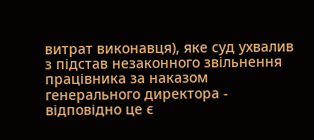витрат виконавця), яке суд ухвалив з підстав незаконного звільнення працівника за наказом генерального директора - відповідно це є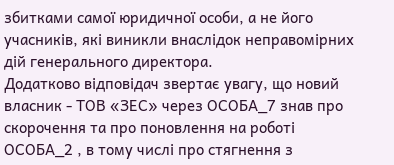збитками самої юридичної особи, а не його учасників, які виникли внаслідок неправомірних дій генерального директора.
Додатково відповідач звертає увагу, що новий власник - ТОВ «ЗЕС» через ОСОБА_7 знав про скорочення та про поновлення на роботі ОСОБА_2 , в тому числі про стягнення з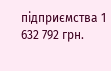підприємства 1 632 792 грн.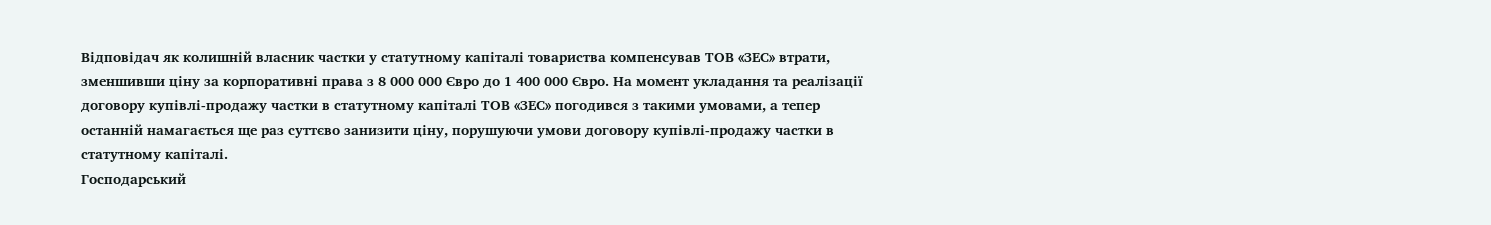Відповідач як колишній власник частки у статутному капіталі товариства компенсував ТОВ «ЗЕС» втрати, зменшивши ціну за корпоративні права з 8 000 000 Євро до 1 400 000 Євро. На момент укладання та реалізації договору купівлі-продажу частки в статутному капіталі ТОВ «ЗЕС» погодився з такими умовами, а тепер останній намагається ще раз суттєво занизити ціну, порушуючи умови договору купівлі-продажу частки в статутному капіталі.
Господарський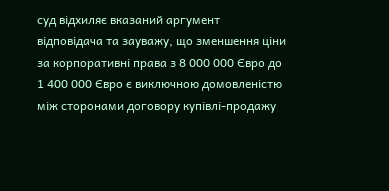суд відхиляє вказаний аргумент відповідача та зауважу, що зменшення ціни за корпоративні права з 8 000 000 Євро до 1 400 000 Євро є виключною домовленістю між сторонами договору купівлі-продажу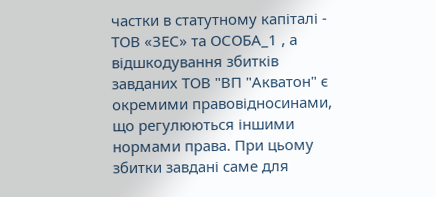частки в статутному капіталі - ТОВ «ЗЕС» та ОСОБА_1 , а відшкодування збитків завданих ТОВ "ВП "Акватон" є окремими правовідносинами, що регулюються іншими нормами права. При цьому збитки завдані саме для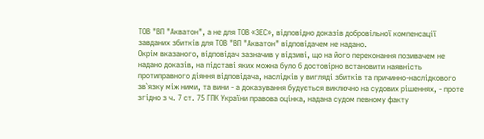ТОВ "ВП "Акватон", а не для ТОВ «ЗЕС», відповідно доказів добровільної компенсації завданих збитків для ТОВ "ВП "Акватон" відповідачем не надано.
Окрім вказаного, відповідач зазначив у відзиві, що на його переконання позивачем не надано доказів, на підставі яких можна було б достовірно встановити наявність протиправного діяння відповідача, наслідків у вигляді збитків та причинно-наслідкового зв`язку між ними, та вини - а доказування будується виключно на судових рішеннях, - проте згідно з ч. 7 ст. 75 ГПК України правова оцінка, надана судом певному факту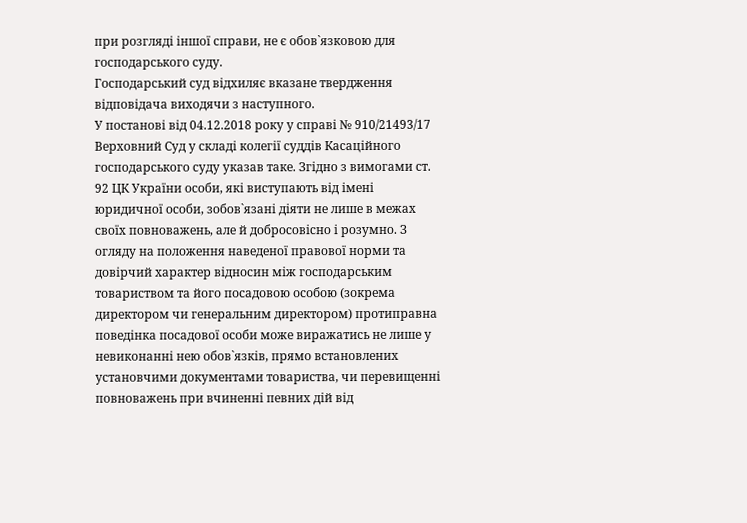при розгляді іншої справи, не є обов`язковою для господарського суду.
Господарський суд відхиляє вказане твердження відповідача виходячи з наступного.
У постанові від 04.12.2018 року у справі № 910/21493/17 Верховний Суд у складі колегії суддів Касаційного господарського суду указав таке. Згідно з вимогами ст. 92 ЦК України особи, які виступають від імені юридичної особи, зобов`язані діяти не лише в межах своїх повноважень, але й добросовісно і розумно. З огляду на положення наведеної правової норми та довірчий характер відносин між господарським товариством та його посадовою особою (зокрема директором чи генеральним директором) протиправна поведінка посадової особи може виражатись не лише у невиконанні нею обов`язків, прямо встановлених установчими документами товариства, чи перевищенні повноважень при вчиненні певних дій від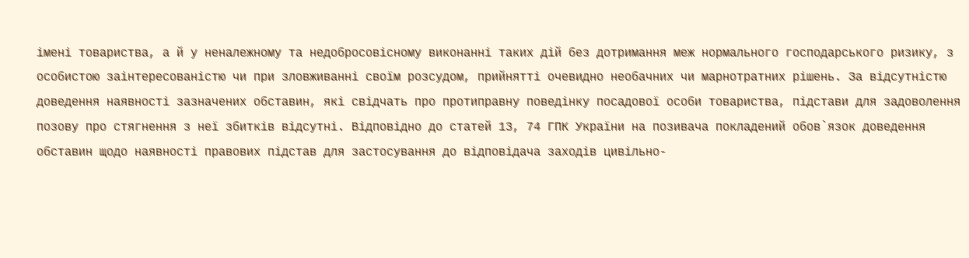імені товариства, а й у неналежному та недобросовісному виконанні таких дій без дотримання меж нормального господарського ризику, з особистою заінтересованістю чи при зловживанні своїм розсудом, прийнятті очевидно необачних чи марнотратних рішень. За відсутністю доведення наявності зазначених обставин, які свідчать про протиправну поведінку посадової особи товариства, підстави для задоволення позову про стягнення з неї збитків відсутні. Відповідно до статей 13, 74 ГПК України на позивача покладений обов`язок доведення обставин щодо наявності правових підстав для застосування до відповідача заходів цивільно-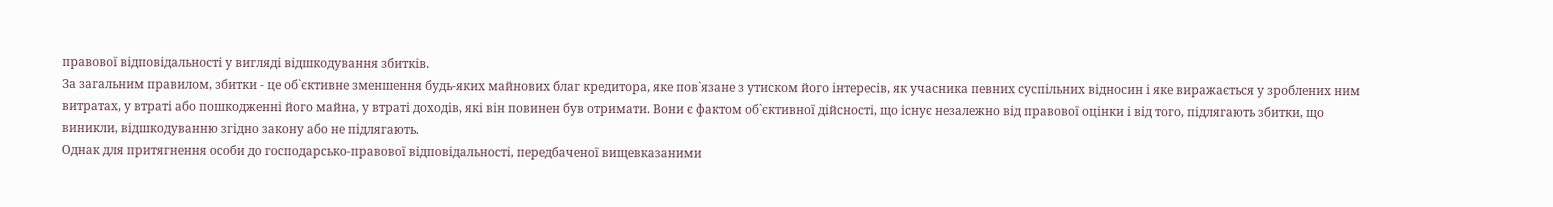правової відповідальності у вигляді відшкодування збитків.
За загальним правилом, збитки - це об`єктивне зменшення будь-яких майнових благ кредитора, яке пов`язане з утиском його інтересів, як учасника певних суспільних відносин і яке виражається у зроблених ним витратах, у втраті або пошкодженні його майна, у втраті доходів, які він повинен був отримати. Вони є фактом об`єктивної дійсності, що існує незалежно від правової оцінки і від того, підлягають збитки, що виникли, відшкодуванню згідно закону або не підлягають.
Однак для притягнення особи до господарсько-правової відповідальності, передбаченої вищевказаними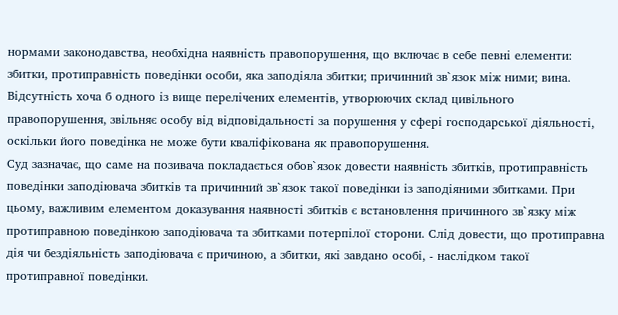нормами законодавства, необхідна наявність правопорушення, що включає в себе певні елементи: збитки, протиправність поведінки особи, яка заподіяла збитки; причинний зв`язок між ними; вина.
Відсутність хоча б одного із вище перелічених елементів, утворюючих склад цивільного правопорушення, звільняє особу від відповідальності за порушення у сфері господарської діяльності, оскільки його поведінка не може бути кваліфікована як правопорушення.
Суд зазначає, що саме на позивача покладається обов`язок довести наявність збитків, протиправність поведінки заподіювача збитків та причинний зв`язок такої поведінки із заподіяними збитками. При цьому, важливим елементом доказування наявності збитків є встановлення причинного зв`язку між протиправною поведінкою заподіювача та збитками потерпілої сторони. Слід довести, що протиправна дія чи бездіяльність заподіювача є причиною, а збитки, які завдано особі, - наслідком такої протиправної поведінки.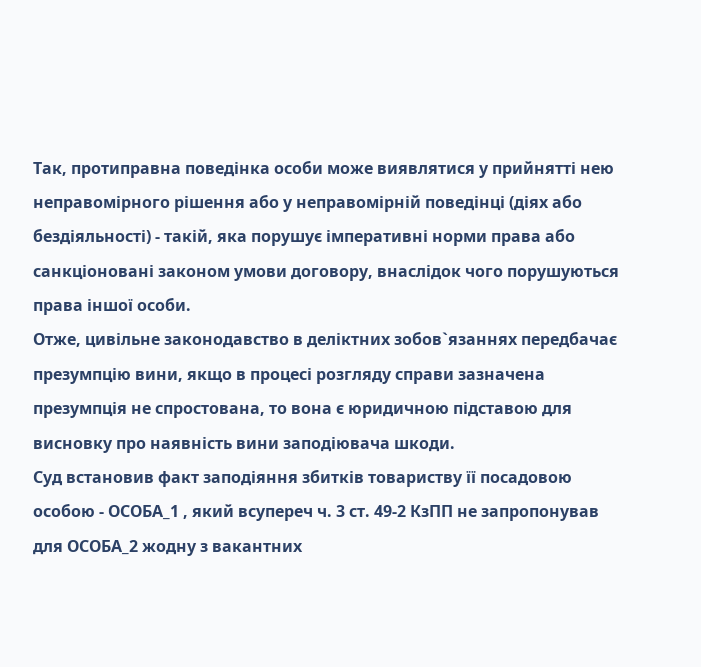Так, протиправна поведінка особи може виявлятися у прийнятті нею неправомірного рішення або у неправомірній поведінці (діях або бездіяльності) - такій, яка порушує імперативні норми права або санкціоновані законом умови договору, внаслідок чого порушуються права іншої особи.
Отже, цивільне законодавство в деліктних зобов`язаннях передбачає презумпцію вини, якщо в процесі розгляду справи зазначена презумпція не спростована, то вона є юридичною підставою для висновку про наявність вини заподіювача шкоди.
Суд встановив факт заподіяння збитків товариству її посадовою особою - ОСОБА_1 , який всупереч ч. 3 ст. 49-2 КзПП не запропонував для ОСОБА_2 жодну з вакантних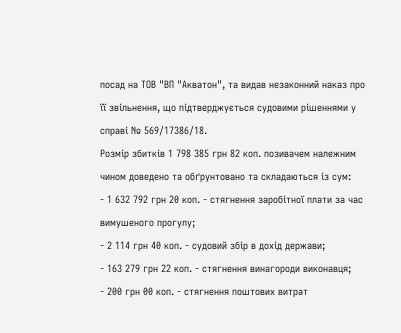посад на ТОВ "ВП "Акватон", та видав незаконний наказ про її звільнення, що підтверджується судовими рішеннями у справі № 569/17386/18.
Розмір збитків 1 798 385 грн 82 коп. позивачем належним чином доведено та обґрунтовано та складаються із сум:
- 1 632 792 грн 20 коп. - стягнення заробітної плати за час вимушеного прогулу;
- 2 114 грн 40 коп. - судовий збір в дохід держави;
- 163 279 грн 22 коп. - стягнення винагороди виконавця;
- 200 грн 00 коп. - стягнення поштових витрат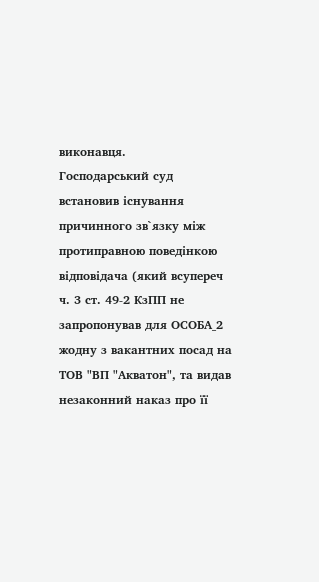виконавця.
Господарський суд встановив існування причинного зв`язку між протиправною поведінкою відповідача (який всупереч ч. 3 ст. 49-2 КзПП не запропонував для ОСОБА_2 жодну з вакантних посад на ТОВ "ВП "Акватон", та видав незаконний наказ про її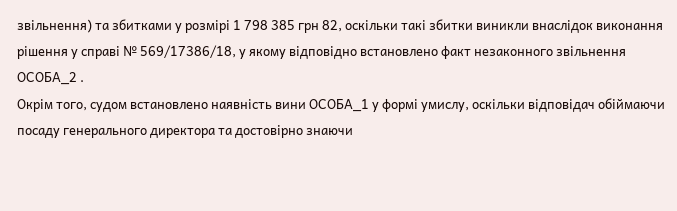звільнення) та збитками у розмірі 1 798 385 грн 82, оскільки такі збитки виникли внаслідок виконання рішення у справі № 569/17386/18, у якому відповідно встановлено факт незаконного звільнення ОСОБА_2 .
Окрім того, судом встановлено наявність вини ОСОБА_1 у формі умислу, оскільки відповідач обіймаючи посаду генерального директора та достовірно знаючи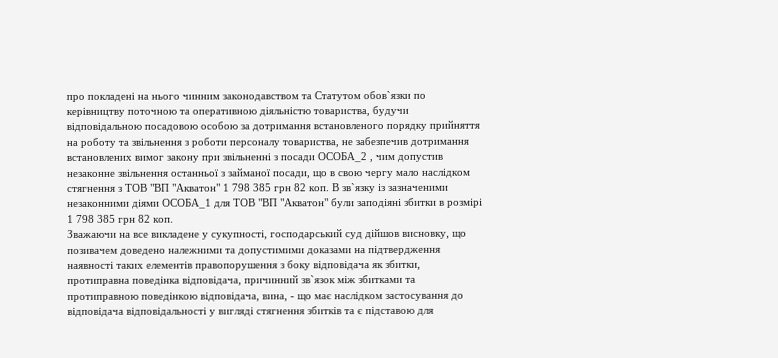про покладені на нього чинним законодавством та Статутом обов`язки по керівництву поточною та оперативною діяльністю товариства, будучи відповідальною посадовою особою за дотримання встановленого порядку прийняття на роботу та звільнення з роботи персоналу товариства, не забезпечив дотримання встановлених вимог закону при звільненні з посади ОСОБА_2 , чим допустив незаконне звільнення останньої з займаної посади, що в свою чергу мало наслідком стягнення з ТОВ "ВП "Акватон" 1 798 385 грн 82 коп. В зв`язку із зазначеними незаконними діями ОСОБА_1 для ТОВ "ВП "Акватон" були заподіяні збитки в розмірі 1 798 385 грн 82 коп.
Зважаючи на все викладене у сукупності, господарський суд дійшов висновку, що позивачем доведено належними та допустимими доказами на підтвердження наявності таких елементів правопорушення з боку відповідача як збитки, протиправна поведінка відповідача, причинний зв`язок між збитками та протиправною поведінкою відповідача, вина, - що має наслідком застосування до відповідача відповідальності у вигляді стягнення збитків та є підставою для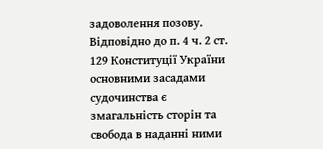задоволення позову.
Відповідно до п. 4 ч. 2 ст. 129 Конституції України основними засадами судочинства є змагальність сторін та свобода в наданні ними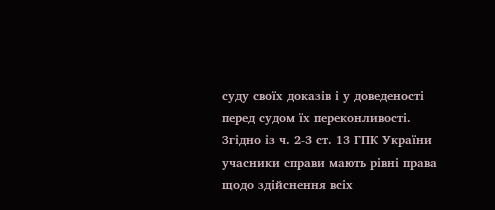суду своїх доказів і у доведеності перед судом їх переконливості.
Згідно із ч. 2-3 ст. 13 ГПК України учасники справи мають рівні права щодо здійснення всіх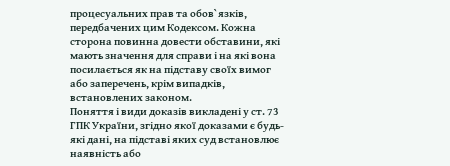процесуальних прав та обов`язків, передбачених цим Кодексом. Кожна сторона повинна довести обставини, які мають значення для справи і на які вона посилається як на підставу своїх вимог або заперечень, крім випадків, встановлених законом.
Поняття і види доказів викладені у ст. 73 ГПК України, згідно якої доказами є будь-які дані, на підставі яких суд встановлює наявність або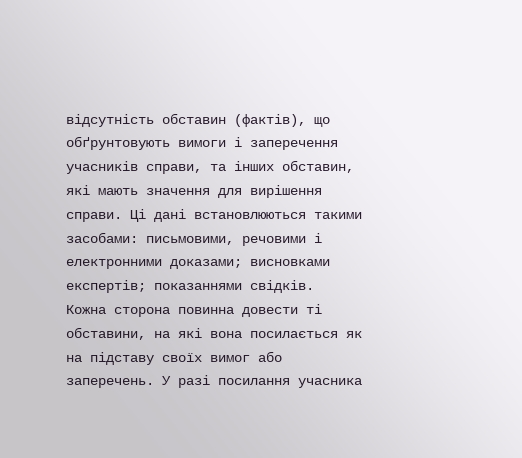відсутність обставин (фактів), що обґрунтовують вимоги і заперечення учасників справи, та інших обставин, які мають значення для вирішення справи. Ці дані встановлюються такими засобами: письмовими, речовими і електронними доказами; висновками експертів; показаннями свідків.
Кожна сторона повинна довести ті обставини, на які вона посилається як на підставу своїх вимог або заперечень. У разі посилання учасника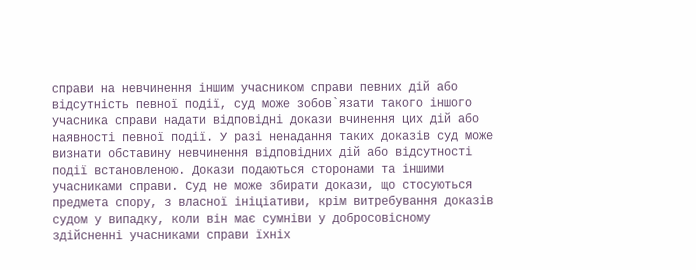справи на невчинення іншим учасником справи певних дій або відсутність певної події, суд може зобов`язати такого іншого учасника справи надати відповідні докази вчинення цих дій або наявності певної події. У разі ненадання таких доказів суд може визнати обставину невчинення відповідних дій або відсутності події встановленою. Докази подаються сторонами та іншими учасниками справи. Суд не може збирати докази, що стосуються предмета спору, з власної ініціативи, крім витребування доказів судом у випадку, коли він має сумніви у добросовісному здійсненні учасниками справи їхніх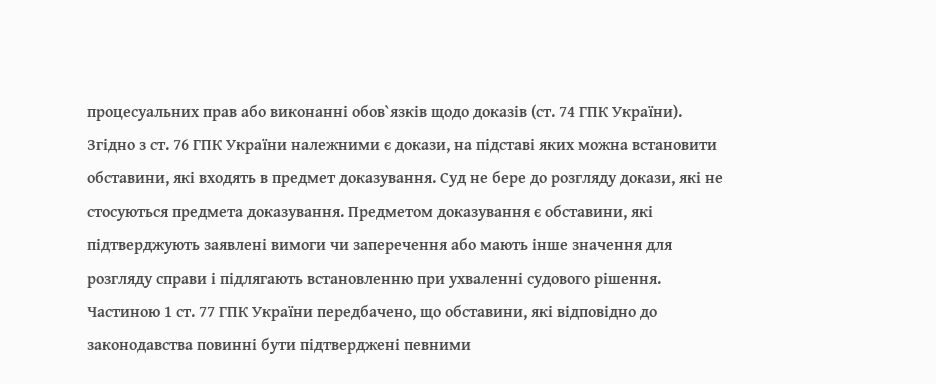процесуальних прав або виконанні обов`язків щодо доказів (ст. 74 ГПК України).
Згідно з ст. 76 ГПК України належними є докази, на підставі яких можна встановити обставини, які входять в предмет доказування. Суд не бере до розгляду докази, які не стосуються предмета доказування. Предметом доказування є обставини, які підтверджують заявлені вимоги чи заперечення або мають інше значення для розгляду справи і підлягають встановленню при ухваленні судового рішення.
Частиною 1 ст. 77 ГПК України передбачено, що обставини, які відповідно до законодавства повинні бути підтверджені певними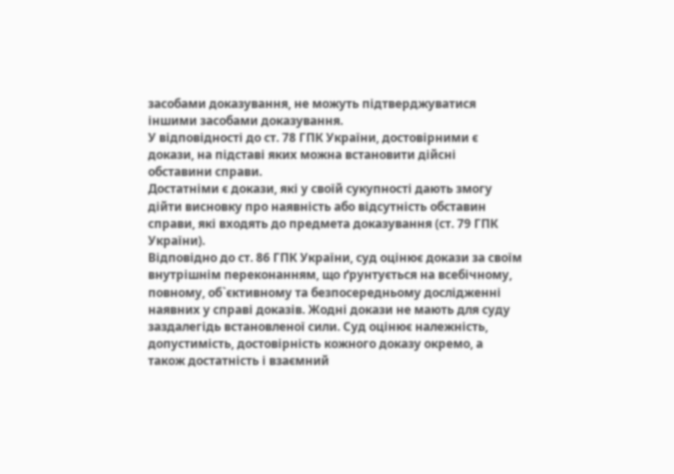засобами доказування, не можуть підтверджуватися іншими засобами доказування.
У відповідності до ст. 78 ГПК України, достовірними є докази, на підставі яких можна встановити дійсні обставини справи.
Достатніми є докази, які у своїй сукупності дають змогу дійти висновку про наявність або відсутність обставин справи, які входять до предмета доказування (ст. 79 ГПК України).
Відповідно до ст. 86 ГПК України, суд оцінює докази за своїм внутрішнім переконанням, що ґрунтується на всебічному, повному, об`єктивному та безпосередньому дослідженні наявних у справі доказів. Жодні докази не мають для суду заздалегідь встановленої сили. Суд оцінює належність, допустимість, достовірність кожного доказу окремо, а також достатність і взаємний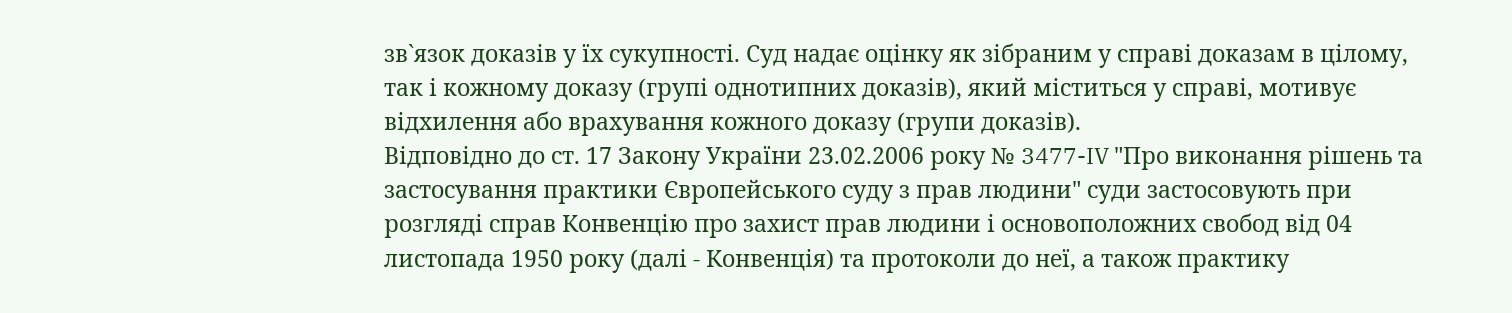зв`язок доказів у їх сукупності. Суд надає оцінку як зібраним у справі доказам в цілому, так і кожному доказу (групі однотипних доказів), який міститься у справі, мотивує відхилення або врахування кожного доказу (групи доказів).
Відповідно до ст. 17 Закону України 23.02.2006 року № 3477-IV "Про виконання рішень та застосування практики Європейського суду з прав людини" суди застосовують при розгляді справ Конвенцію про захист прав людини і основоположних свобод від 04 листопада 1950 року (далі - Конвенція) та протоколи до неї, а також практику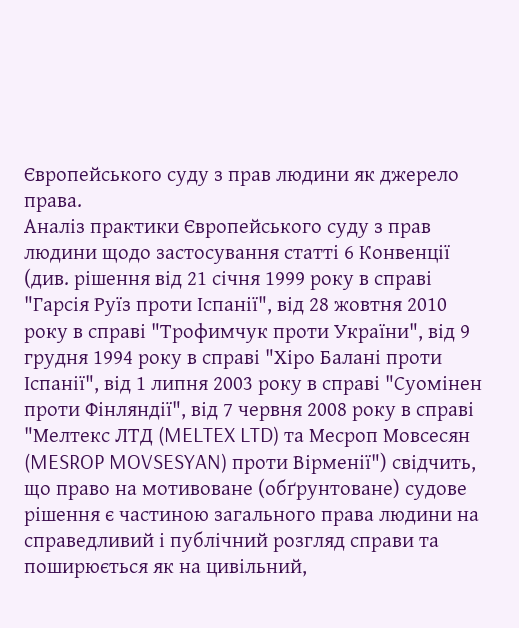Європейського суду з прав людини як джерело права.
Аналіз практики Європейського суду з прав людини щодо застосування статті 6 Конвенції (див. рішення від 21 січня 1999 року в справі "Гарсія Руїз проти Іспанії", від 28 жовтня 2010 року в справі "Трофимчук проти України", від 9 грудня 1994 року в справі "Хіро Балані проти Іспанії", від 1 липня 2003 року в справі "Суомінен проти Фінляндії", від 7 червня 2008 року в справі "Мелтекс ЛТД (MELTEX LTD) та Месроп Мовсесян (MESROP MOVSESYAN) проти Вірменії") свідчить, що право на мотивоване (обґрунтоване) судове рішення є частиною загального права людини на справедливий і публічний розгляд справи та поширюється як на цивільний,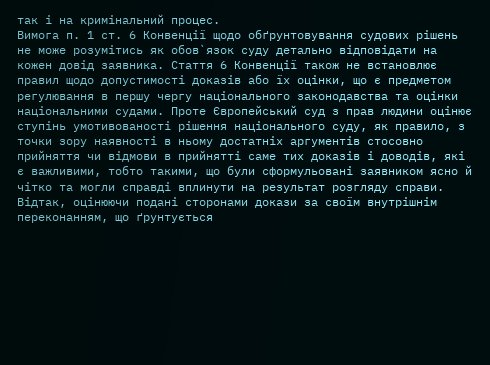так і на кримінальний процес.
Вимога п. 1 ст. 6 Конвенції щодо обґрунтовування судових рішень не може розумітись як обов`язок суду детально відповідати на кожен довід заявника. Стаття 6 Конвенції також не встановлює правил щодо допустимості доказів або їх оцінки, що є предметом регулювання в першу чергу національного законодавства та оцінки національними судами. Проте Європейський суд з прав людини оцінює ступінь умотивованості рішення національного суду, як правило, з точки зору наявності в ньому достатніх аргументів стосовно прийняття чи відмови в прийнятті саме тих доказів і доводів, які є важливими, тобто такими, що були сформульовані заявником ясно й чітко та могли справді вплинути на результат розгляду справи.
Відтак, оцінюючи подані сторонами докази за своїм внутрішнім переконанням, що ґрунтується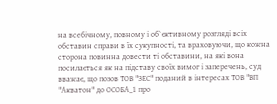на всебічному, повному і об`єктивному розгляді всіх обставин справи в їх сукупності, та враховуючи, що кожна сторона повинна довести ті обставини, на які вона посилається як на підставу своїх вимог і заперечень, суд вважає, що позов ТОВ "ЗЕС" поданий в інтересах ТОВ "ВП "Акватон" до ОСОБА_1 про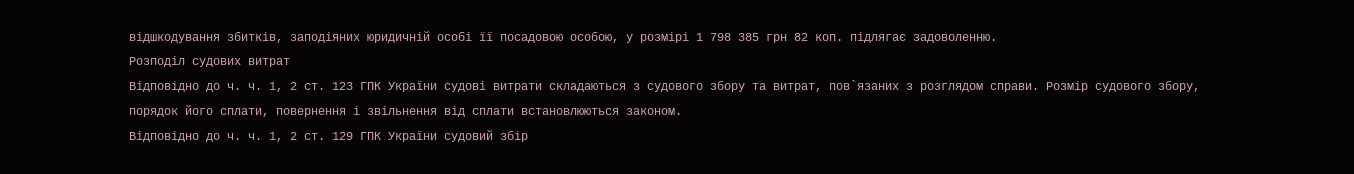відшкодування збитків, заподіяних юридичній особі її посадовою особою, у розмірі 1 798 385 грн 82 коп. підлягає задоволенню.
Розподіл судових витрат
Відповідно до ч. ч. 1, 2 ст. 123 ГПК України судові витрати складаються з судового збору та витрат, пов`язаних з розглядом справи. Розмір судового збору, порядок його сплати, повернення і звільнення від сплати встановлюються законом.
Відповідно до ч. ч. 1, 2 ст. 129 ГПК України судовий збір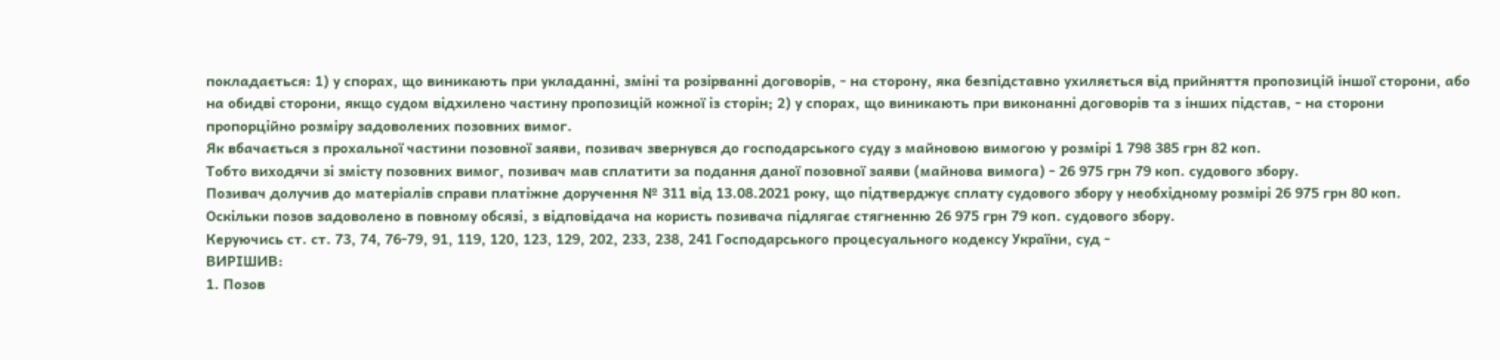покладається: 1) у спорах, що виникають при укладанні, зміні та розірванні договорів, - на сторону, яка безпідставно ухиляється від прийняття пропозицій іншої сторони, або на обидві сторони, якщо судом відхилено частину пропозицій кожної із сторін; 2) у спорах, що виникають при виконанні договорів та з інших підстав, - на сторони пропорційно розміру задоволених позовних вимог.
Як вбачається з прохальної частини позовної заяви, позивач звернувся до господарського суду з майновою вимогою у розмірі 1 798 385 грн 82 коп.
Тобто виходячи зі змісту позовних вимог, позивач мав сплатити за подання даної позовної заяви (майнова вимога) - 26 975 грн 79 коп. судового збору.
Позивач долучив до матеріалів справи платіжне доручення № 311 від 13.08.2021 року, що підтверджує сплату судового збору у необхідному розмірі 26 975 грн 80 коп.
Оскільки позов задоволено в повному обсязі, з відповідача на користь позивача підлягає стягненню 26 975 грн 79 коп. судового збору.
Керуючись ст. ст. 73, 74, 76-79, 91, 119, 120, 123, 129, 202, 233, 238, 241 Господарського процесуального кодексу України, суд -
ВИРІШИВ:
1. Позов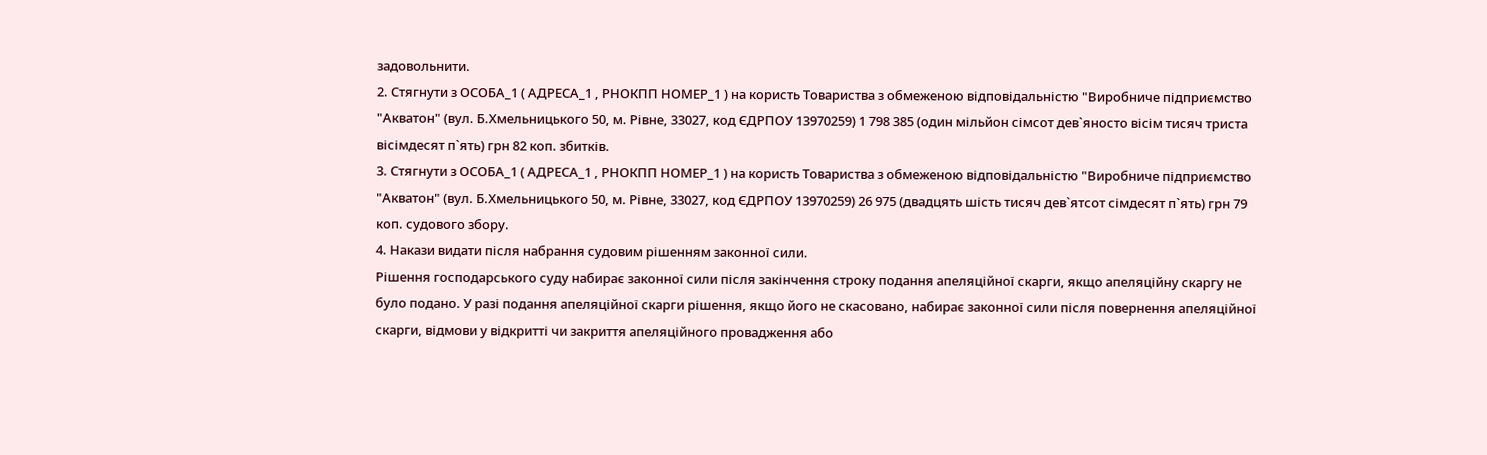задовольнити.
2. Стягнути з ОСОБА_1 ( АДРЕСА_1 , РНОКПП НОМЕР_1 ) на користь Товариства з обмеженою відповідальністю "Виробниче підприємство "Акватон" (вул. Б.Хмельницького 50, м. Рівне, 33027, код ЄДРПОУ 13970259) 1 798 385 (один мільйон сімсот дев`яносто вісім тисяч триста вісімдесят п`ять) грн 82 коп. збитків.
3. Стягнути з ОСОБА_1 ( АДРЕСА_1 , РНОКПП НОМЕР_1 ) на користь Товариства з обмеженою відповідальністю "Виробниче підприємство "Акватон" (вул. Б.Хмельницького 50, м. Рівне, 33027, код ЄДРПОУ 13970259) 26 975 (двадцять шість тисяч дев`ятсот сімдесят п`ять) грн 79 коп. судового збору.
4. Накази видати після набрання судовим рішенням законної сили.
Рішення господарського суду набирає законної сили після закінчення строку подання апеляційної скарги, якщо апеляційну скаргу не було подано. У разі подання апеляційної скарги рішення, якщо його не скасовано, набирає законної сили після повернення апеляційної скарги, відмови у відкритті чи закриття апеляційного провадження або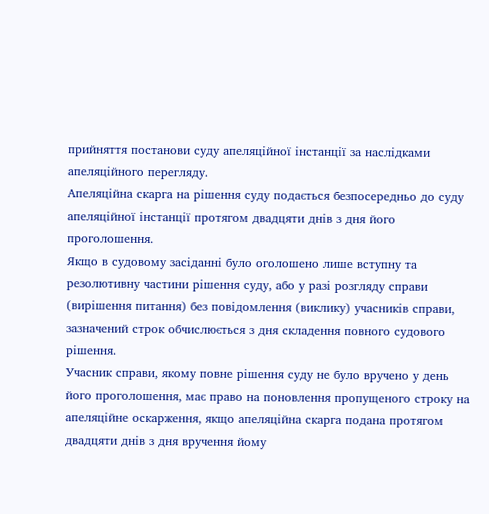прийняття постанови суду апеляційної інстанції за наслідками апеляційного перегляду.
Апеляційна скарга на рішення суду подається безпосередньо до суду апеляційної інстанції протягом двадцяти днів з дня його проголошення.
Якщо в судовому засіданні було оголошено лише вступну та резолютивну частини рішення суду, або у разі розгляду справи (вирішення питання) без повідомлення (виклику) учасників справи, зазначений строк обчислюється з дня складення повного судового рішення.
Учасник справи, якому повне рішення суду не було вручено у день його проголошення, має право на поновлення пропущеного строку на апеляційне оскарження, якщо апеляційна скарга подана протягом двадцяти днів з дня вручення йому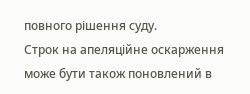повного рішення суду.
Строк на апеляційне оскарження може бути також поновлений в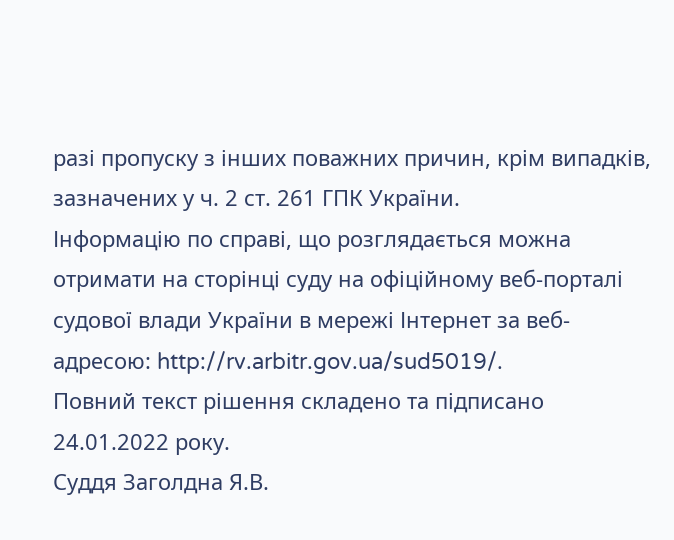разі пропуску з інших поважних причин, крім випадків, зазначених у ч. 2 ст. 261 ГПК України.
Інформацію по справі, що розглядається можна отримати на сторінці суду на офіційному веб-порталі судової влади України в мережі Інтернет за веб-адресою: http://rv.arbitr.gov.ua/sud5019/.
Повний текст рішення складено та підписано 24.01.2022 року.
Суддя Заголдна Я.В.